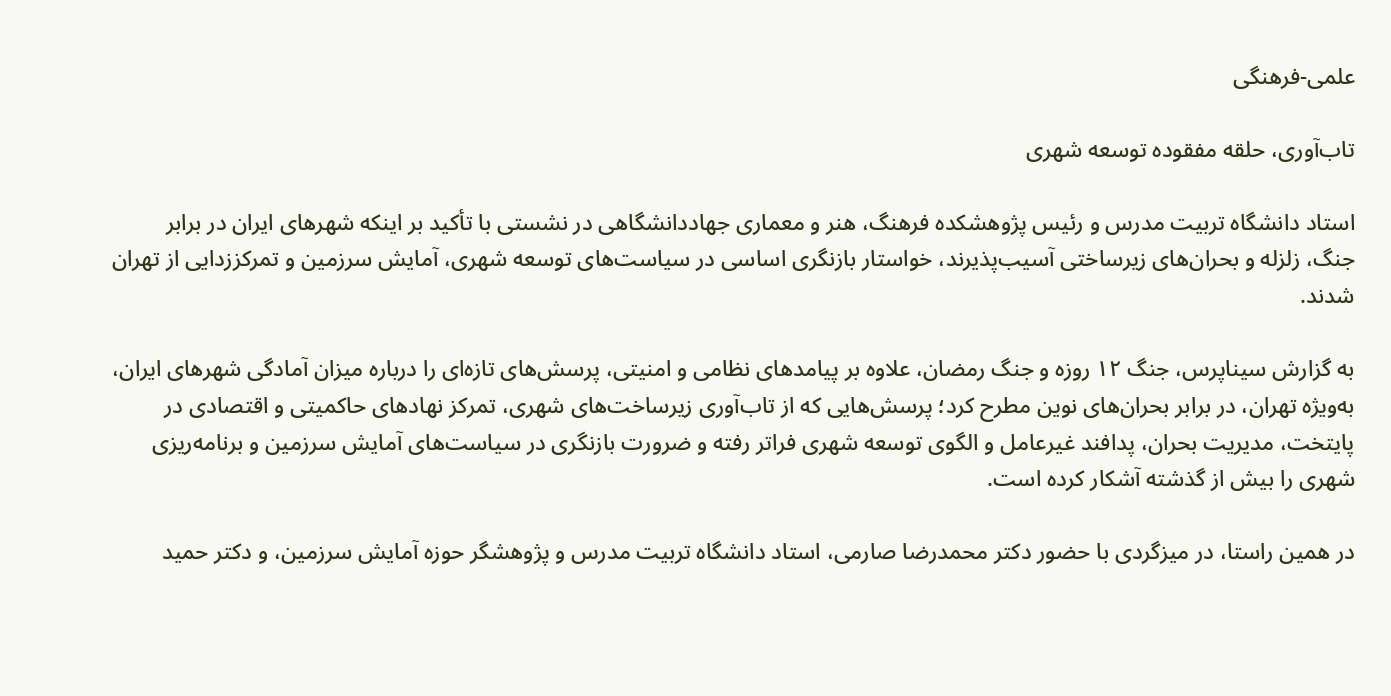علمی-فرهنگی

تاب‌آوری، حلقه مفقوده توسعه شهری

استاد دانشگاه تربیت مدرس و رئیس پژوهشکده فرهنگ، هنر و معماری جهاددانشگاهی در نشستی با تأکید بر اینکه شهرهای ایران در برابر جنگ، زلزله و بحران‌های زیرساختی آسیب‌پذیرند، خواستار بازنگری اساسی در سیاست‌های توسعه شهری، آمایش سرزمین و تمرکززدایی از تهران شدند.

به گزارش سیناپرس، جنگ ۱۲ روزه و جنگ رمضان، علاوه بر پیامدهای نظامی و امنیتی، پرسش‌های تازه‌ای را درباره میزان آمادگی شهرهای ایران، به‌ویژه تهران، در برابر بحران‌های نوین مطرح کرد؛ پرسش‌هایی که از تاب‌آوری زیرساخت‌های شهری، تمرکز نهادهای حاکمیتی و اقتصادی در پایتخت، مدیریت بحران، پدافند غیرعامل و الگوی توسعه شهری فراتر رفته و ضرورت بازنگری در سیاست‌های آمایش سرزمین و برنامه‌ریزی شهری را بیش از گذشته آشکار کرده است.

در همین راستا، در میزگردی با حضور دکتر محمدرضا صارمی، استاد دانشگاه تربیت مدرس و پژوهشگر حوزه آمایش سرزمین، و دکتر حمید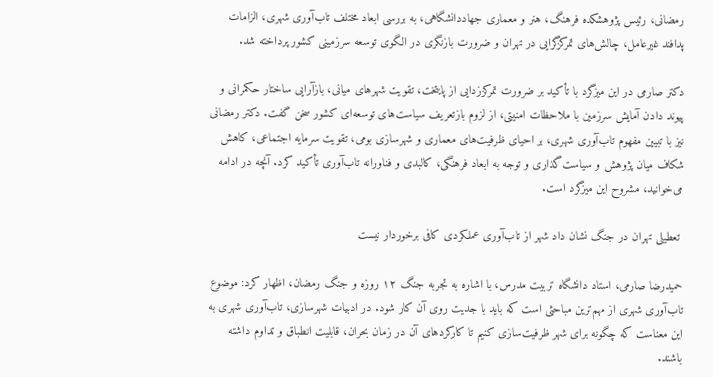رمضانی، رئیس پژوهشکده فرهنگ، هنر و معماری جهاددانشگاهی، به بررسی ابعاد مختلف تاب‌آوری شهری، الزامات پدافند غیرعامل، چالش‌های تمرکزگرایی در تهران و ضرورت بازنگری در الگوی توسعه سرزمینی کشور پرداخته شد.

دکتر صارمی در این میزگرد با تأکید بر ضرورت تمرکززدایی از پایتخت، تقویت شهرهای میانی، بازآرایی ساختار حکمرانی و پیوند دادن آمایش سرزمین با ملاحظات امنیتی، از لزوم بازتعریف سیاست‌های توسعه‌ای کشور سخن گفت. دکتر رمضانی نیز با تبیین مفهوم تاب‌آوری شهری، بر احیای ظرفیت‌های معماری و شهرسازی بومی، تقویت سرمایه اجتماعی، کاهش شکاف میان پژوهش و سیاست‌گذاری و توجه به ابعاد فرهنگی، کالبدی و فناورانه تاب‌آوری تأکید کرد. آنچه در ادامه می‌خوانید، مشروح این میزگرد است.

 تعطیلی تهران در جنگ نشان داد شهر از تاب‌آوری عملکردی کافی برخوردار نیست

حمیدرضا صارمی، استاد دانشگاه تربیت مدرس، با اشاره به تجربه جنگ ۱۲ روزه و جنگ رمضان، اظهار کرد: موضوع تاب‌آوری شهری از مهم‌ترین مباحثی است که باید با جدیت روی آن کار شود. در ادبیات شهرسازی، تاب‌آوری شهری به این معناست که چگونه برای شهر ظرفیت‌سازی کنیم تا کارکردهای آن در زمان بحران، قابلیت انطباق و تداوم داشته باشند.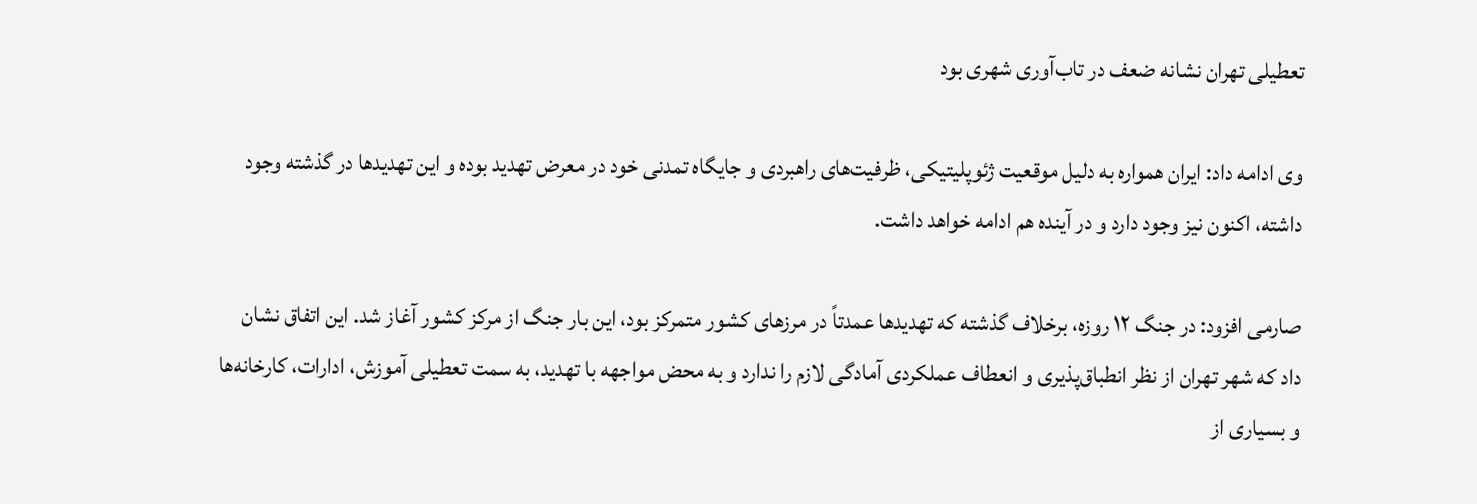تعطیلی تهران نشانه ضعف در تاب‌آوری شهری بود

وی ادامه داد: ایران همواره به دلیل موقعیت ژئوپلیتیکی، ظرفیت‌های راهبردی و جایگاه تمدنی خود در معرض تهدید بوده و این تهدیدها در گذشته وجود داشته، اکنون نیز وجود دارد و در آینده هم ادامه خواهد داشت.

صارمی افزود: در جنگ ۱۲ روزه، برخلاف گذشته که تهدیدها عمدتاً در مرزهای کشور متمرکز بود، این بار جنگ از مرکز کشور آغاز شد. این اتفاق نشان داد که شهر تهران از نظر انطباق‌پذیری و انعطاف عملکردی آمادگی لازم را ندارد و به محض مواجهه با تهدید، به سمت تعطیلی آموزش، ادارات، کارخانه‌ها و بسیاری از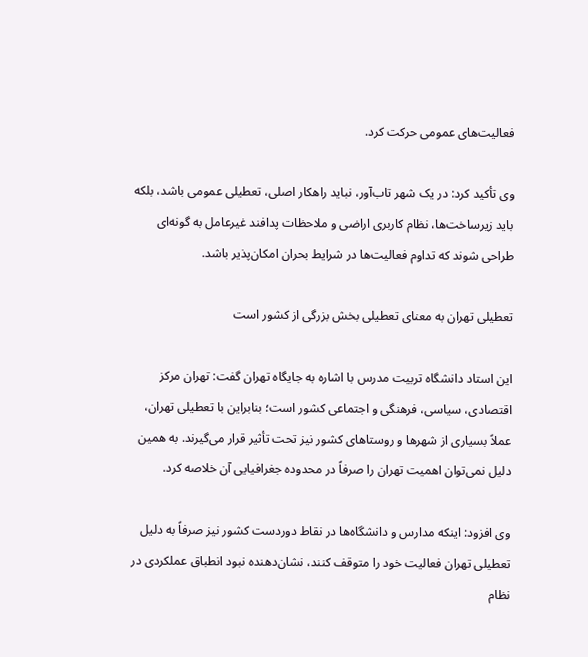فعالیت‌های عمومی حرکت کرد.

وی تأکید کرد: در یک شهر تاب‌آور، نباید راهکار اصلی، تعطیلی عمومی باشد، بلکه باید زیرساخت‌ها، نظام کاربری اراضی و ملاحظات پدافند غیرعامل به گونه‌ای طراحی شوند که تداوم فعالیت‌ها در شرایط بحران امکان‌پذیر باشد.

تعطیلی تهران به معنای تعطیلی بخش بزرگی از کشور است

این استاد دانشگاه تربیت مدرس با اشاره به جایگاه تهران گفت: تهران مرکز اقتصادی، سیاسی، فرهنگی و اجتماعی کشور است؛ بنابراین با تعطیلی تهران، عملاً بسیاری از شهرها و روستاهای کشور نیز تحت تأثیر قرار می‌گیرند. به همین دلیل نمی‌توان اهمیت تهران را صرفاً در محدوده جغرافیایی آن خلاصه کرد.

وی افزود: اینکه مدارس و دانشگاه‌ها در نقاط دوردست کشور نیز صرفاً به دلیل تعطیلی تهران فعالیت خود را متوقف کنند، نشان‌دهنده نبود انطباق عملکردی در نظام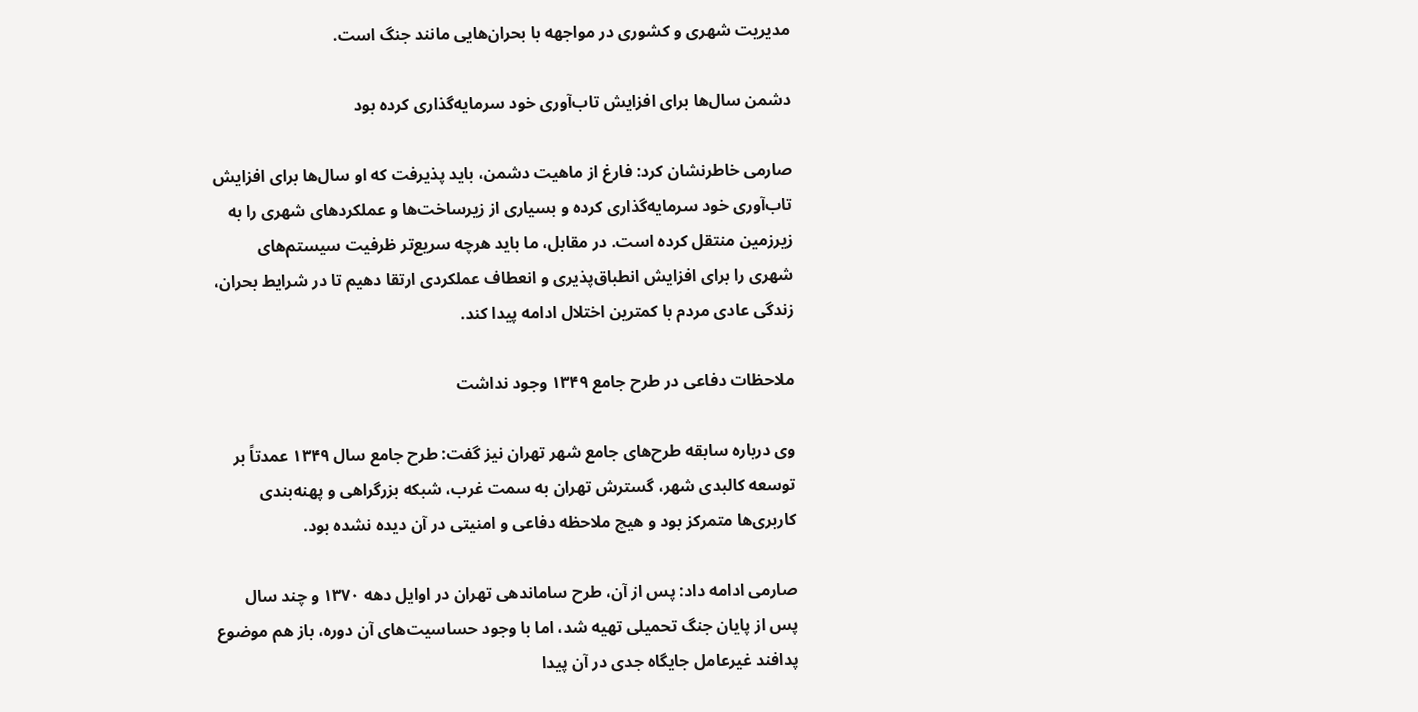مدیریت شهری و کشوری در مواجهه با بحران‌هایی مانند جنگ است.

دشمن سال‌ها برای افزایش تاب‌آوری خود سرمایه‌گذاری کرده بود

صارمی خاطرنشان کرد: فارغ از ماهیت دشمن، باید پذیرفت که او سال‌ها برای افزایش تاب‌آوری خود سرمایه‌گذاری کرده و بسیاری از زیرساخت‌ها و عملکردهای شهری را به زیرزمین منتقل کرده است. در مقابل، ما باید هرچه سریع‌تر ظرفیت سیستم‌های شهری را برای افزایش انطباق‌پذیری و انعطاف عملکردی ارتقا دهیم تا در شرایط بحران، زندگی عادی مردم با کمترین اختلال ادامه پیدا کند.

ملاحظات دفاعی در طرح جامع ۱۳۴۹ وجود نداشت

وی درباره سابقه طرح‌های جامع شهر تهران نیز گفت: طرح جامع سال ۱۳۴۹ عمدتاً بر توسعه کالبدی شهر، گسترش تهران به سمت غرب، شبکه بزرگراهی و پهنه‌بندی کاربری‌ها متمرکز بود و هیچ ملاحظه دفاعی و امنیتی در آن دیده نشده بود.

صارمی ادامه داد: پس از آن، طرح ساماندهی تهران در اوایل دهه ۱۳۷۰ و چند سال پس از پایان جنگ تحمیلی تهیه شد، اما با وجود حساسیت‌های آن دوره، باز هم موضوع پدافند غیرعامل جایگاه جدی در آن پیدا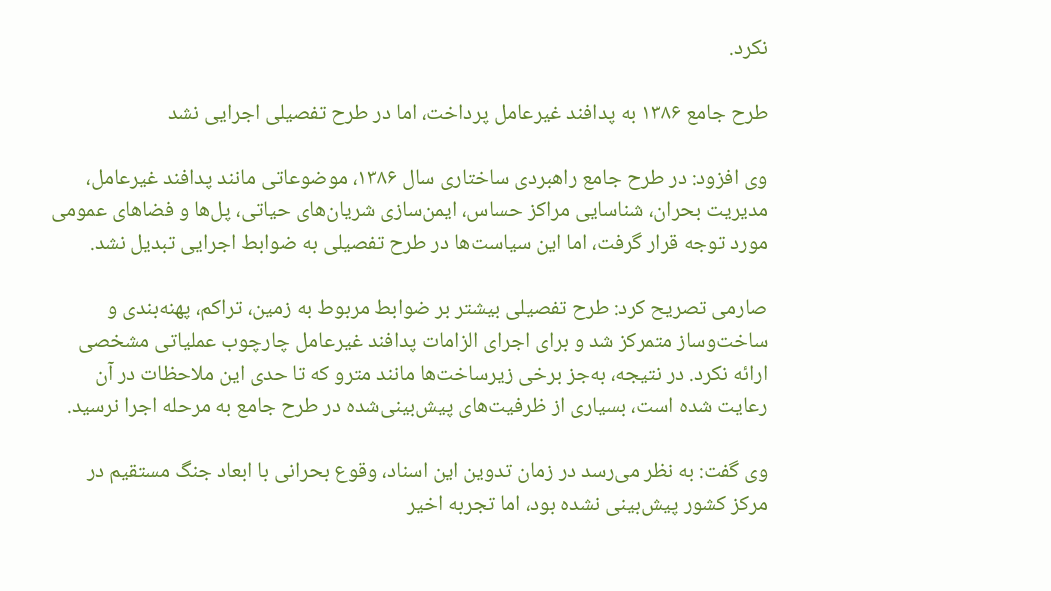نکرد.

طرح جامع ۱۳۸۶ به پدافند غیرعامل پرداخت، اما در طرح تفصیلی اجرایی نشد

وی افزود: در طرح جامع راهبردی ساختاری سال ۱۳۸۶، موضوعاتی مانند پدافند غیرعامل، مدیریت بحران، شناسایی مراکز حساس، ایمن‌سازی شریان‌های حیاتی، پل‌ها و فضاهای عمومی مورد توجه قرار گرفت، اما این سیاست‌ها در طرح تفصیلی به ضوابط اجرایی تبدیل نشد.

صارمی تصریح کرد: طرح تفصیلی بیشتر بر ضوابط مربوط به زمین، تراکم، پهنه‌بندی و ساخت‌وساز متمرکز شد و برای اجرای الزامات پدافند غیرعامل چارچوب عملیاتی مشخصی ارائه نکرد. در نتیجه، به‌جز برخی زیرساخت‌ها مانند مترو که تا حدی این ملاحظات در آن رعایت شده است، بسیاری از ظرفیت‌های پیش‌بینی‌شده در طرح جامع به مرحله اجرا نرسید.

وی گفت: به نظر می‌رسد در زمان تدوین این اسناد، وقوع بحرانی با ابعاد جنگ مستقیم در مرکز کشور پیش‌بینی نشده بود، اما تجربه اخیر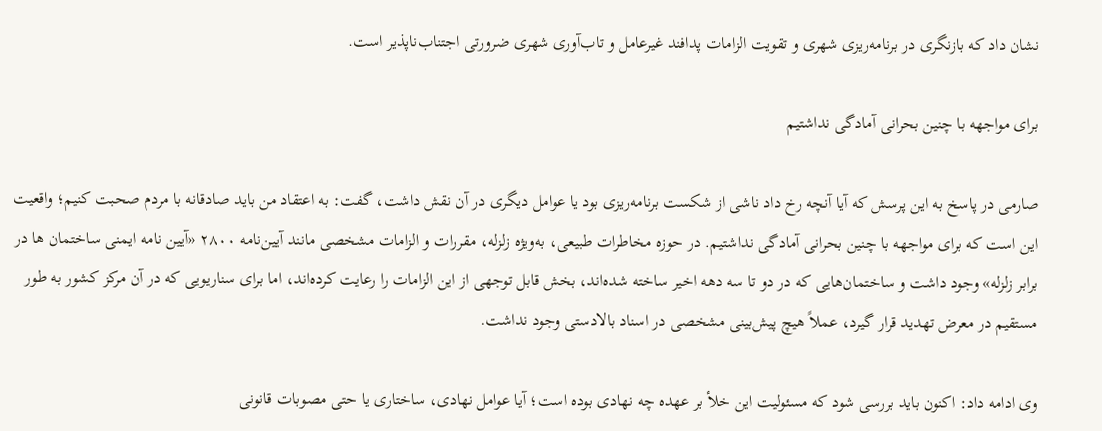نشان داد که بازنگری در برنامه‌ریزی شهری و تقویت الزامات پدافند غیرعامل و تاب‌آوری شهری ضرورتی اجتناب‌ناپذیر است.

برای مواجهه با چنین بحرانی آمادگی نداشتیم

صارمی در پاسخ به این پرسش که آیا آنچه رخ داد ناشی از شکست برنامه‌ریزی بود یا عوامل دیگری در آن نقش داشت، گفت: به اعتقاد من باید صادقانه با مردم صحبت کنیم؛ واقعیت این است که برای مواجهه با چنین بحرانی آمادگی نداشتیم. در حوزه مخاطرات طبیعی، به‌ویژه زلزله، مقررات و الزامات مشخصی مانند آیین‌نامه ۲۸۰۰ «آیین نامه ایمنی ساختمان ها در برابر زلزله» وجود داشت و ساختمان‌هایی که در دو تا سه دهه اخیر ساخته شده‌اند، بخش قابل توجهی از این الزامات را رعایت کرده‌اند، اما برای سناریویی که در آن مرکز کشور به طور مستقیم در معرض تهدید قرار گیرد، عملاً هیچ پیش‌بینی مشخصی در اسناد بالادستی وجود نداشت.

وی ادامه داد: اکنون باید بررسی شود که مسئولیت این خلأ بر عهده چه نهادی بوده است؛ آیا عوامل نهادی، ساختاری یا حتی مصوبات قانونی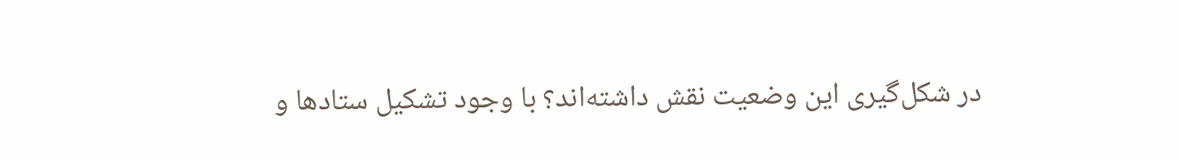در شکل‌گیری این وضعیت نقش داشته‌اند؟ با وجود تشکیل ستادها و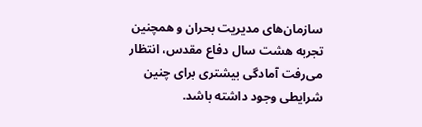سازمان‌های مدیریت بحران و همچنین تجربه هشت سال دفاع مقدس، انتظار می‌رفت آمادگی بیشتری برای چنین شرایطی وجود داشته باشد.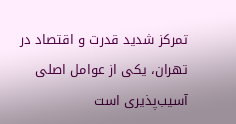تمرکز شدید قدرت و اقتصاد در تهران، یکی از عوامل اصلی آسیب‌پذیری است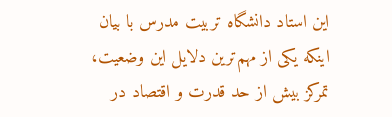این استاد دانشگاه تربیت مدرس با بیان اینکه یکی از مهم‌ترین دلایل این وضعیت، تمرکز بیش از حد قدرت و اقتصاد در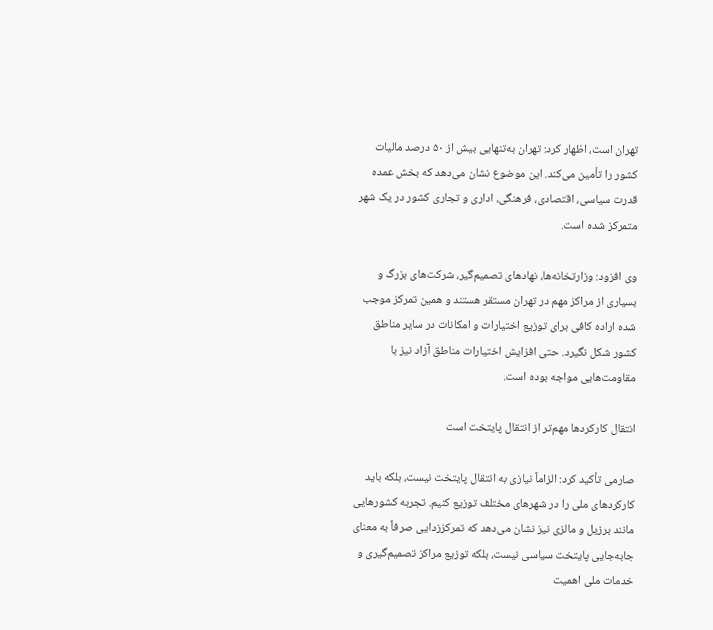تهران است، اظهار کرد: تهران به‌تنهایی بیش از ۵۰ درصد مالیات کشور را تأمین می‌کند. این موضوع نشان می‌دهد که بخش عمده قدرت سیاسی، اقتصادی، فرهنگی، اداری و تجاری کشور در یک شهر متمرکز شده است.

وی افزود: وزارتخانه‌ها، نهادهای تصمیم‌گیر، شرکت‌های بزرگ و بسیاری از مراکز مهم در تهران مستقر هستند و همین تمرکز موجب شده اراده کافی برای توزیع اختیارات و امکانات در سایر مناطق کشور شکل نگیرد. حتی افزایش اختیارات مناطق آزاد نیز با مقاومت‌هایی مواجه بوده است.

انتقال کارکردها مهم‌تر از انتقال پایتخت است

صارمی تأکید کرد: الزاماً نیازی به انتقال پایتخت نیست، بلکه باید کارکردهای ملی را در شهرهای مختلف توزیع کنیم. تجربه کشورهایی مانند برزیل و مالزی نیز نشان می‌دهد که تمرکززدایی صرفاً به معنای جابه‌جایی پایتخت سیاسی نیست، بلکه توزیع مراکز تصمیم‌گیری و خدمات ملی اهمیت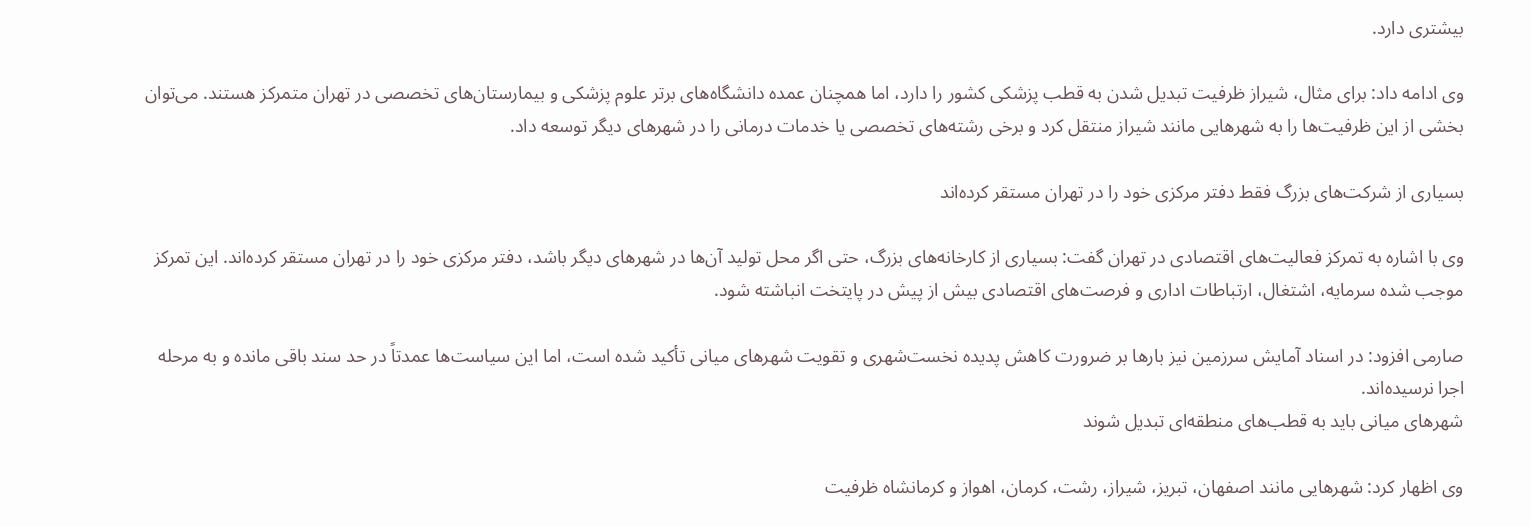بیشتری دارد.

وی ادامه داد: برای مثال، شیراز ظرفیت تبدیل شدن به قطب پزشکی کشور را دارد، اما همچنان عمده دانشگاه‌های برتر علوم پزشکی و بیمارستان‌های تخصصی در تهران متمرکز هستند. می‌توان بخشی از این ظرفیت‌ها را به شهرهایی مانند شیراز منتقل کرد و برخی رشته‌های تخصصی یا خدمات درمانی را در شهرهای دیگر توسعه داد.

بسیاری از شرکت‌های بزرگ فقط دفتر مرکزی خود را در تهران مستقر کرده‌اند

وی با اشاره به تمرکز فعالیت‌های اقتصادی در تهران گفت: بسیاری از کارخانه‌های بزرگ، حتی اگر محل تولید آن‌ها در شهرهای دیگر باشد، دفتر مرکزی خود را در تهران مستقر کرده‌اند. این تمرکز موجب شده سرمایه، اشتغال، ارتباطات اداری و فرصت‌های اقتصادی بیش از پیش در پایتخت انباشته شود.

صارمی افزود: در اسناد آمایش سرزمین نیز بارها بر ضرورت کاهش پدیده نخست‌شهری و تقویت شهرهای میانی تأکید شده است، اما این سیاست‌ها عمدتاً در حد سند باقی مانده و به مرحله اجرا نرسیده‌اند.
شهرهای میانی باید به قطب‌های منطقه‌ای تبدیل شوند

وی اظهار کرد: شهرهایی مانند اصفهان، تبریز، شیراز، رشت، کرمان، اهواز و کرمانشاه ظرفیت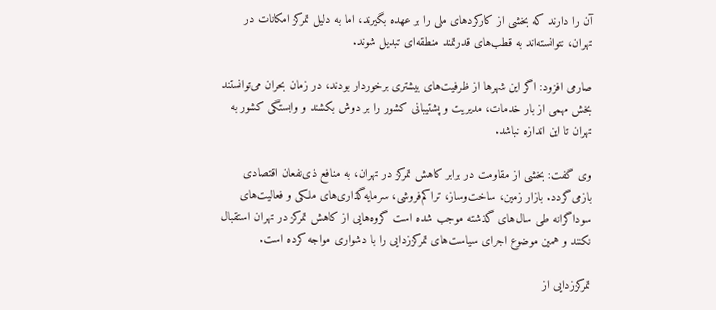آن را دارند که بخشی از کارکردهای ملی را بر عهده بگیرند، اما به دلیل تمرکز امکانات در تهران، نتوانسته‌اند به قطب‌های قدرتمند منطقه‌ای تبدیل شوند.

صارمی افزود: اگر این شهرها از ظرفیت‌های بیشتری برخوردار بودند، در زمان بحران می‌توانستند بخش مهمی از بار خدمات، مدیریت و پشتیبانی کشور را بر دوش بکشند و وابستگی کشور به تهران تا این اندازه نباشد.

وی گفت: بخشی از مقاومت در برابر کاهش تمرکز در تهران، به منافع ذی‌نفعان اقتصادی بازمی‌گردد. بازار زمین، ساخت‌وساز، تراکم‌فروشی، سرمایه‌گذاری‌های ملکی و فعالیت‌های سوداگرانه طی سال‌های گذشته موجب شده است گروه‌هایی از کاهش تمرکز در تهران استقبال نکنند و همین موضوع اجرای سیاست‌های تمرکززدایی را با دشواری مواجه کرده است.

تمرکززدایی از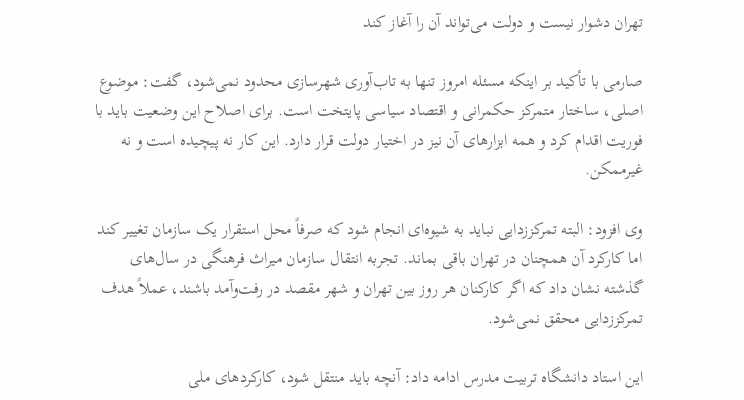تهران دشوار نیست و دولت می‌تواند آن را آغاز کند

صارمی با تأکید بر اینکه مسئله امروز تنها به تاب‌آوری شهرسازی محدود نمی‌شود، گفت: موضوع اصلی، ساختار متمرکز حکمرانی و اقتصاد سیاسی پایتخت است. برای اصلاح این وضعیت باید با فوریت اقدام کرد و همه ابزارهای آن نیز در اختیار دولت قرار دارد. این کار نه پیچیده است و نه غیرممکن.

وی افزود: البته تمرکززدایی نباید به شیوه‌ای انجام شود که صرفاً محل استقرار یک سازمان تغییر کند اما کارکرد آن همچنان در تهران باقی بماند. تجربه انتقال سازمان میراث فرهنگی در سال‌های گذشته نشان داد که اگر کارکنان هر روز بین تهران و شهر مقصد در رفت‌وآمد باشند، عملاً هدف تمرکززدایی محقق نمی‌شود.

این استاد دانشگاه تربیت مدرس ادامه داد: آنچه باید منتقل شود، کارکردهای ملی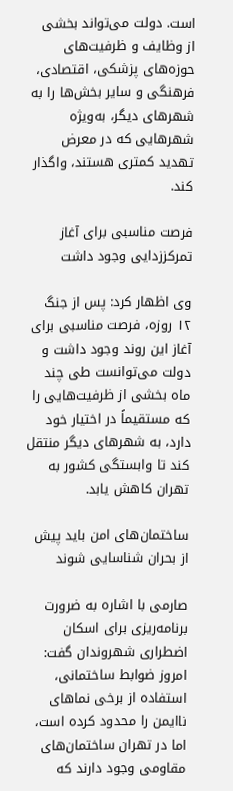است. دولت می‌تواند بخشی از وظایف و ظرفیت‌های حوزه‌های پزشکی، اقتصادی، فرهنگی و سایر بخش‌ها را به شهرهای دیگر، به‌ویژه شهرهایی که در معرض تهدید کمتری هستند، واگذار کند.

فرصت مناسبی برای آغاز تمرکززدایی وجود داشت

وی اظهار کرد: پس از جنگ ۱۲ روزه، فرصت مناسبی برای آغاز این روند وجود داشت و دولت می‌توانست طی چند ماه بخشی از ظرفیت‌هایی را که مستقیماً در اختیار خود دارد، به شهرهای دیگر منتقل کند تا وابستگی کشور به تهران کاهش یابد.

ساختمان‌های امن باید پیش از بحران شناسایی شوند

صارمی با اشاره به ضرورت برنامه‌ریزی برای اسکان اضطراری شهروندان گفت: امروز ضوابط ساختمانی، استفاده از برخی نماهای ناایمن را محدود کرده است، اما در تهران ساختمان‌های مقاومی وجود دارند که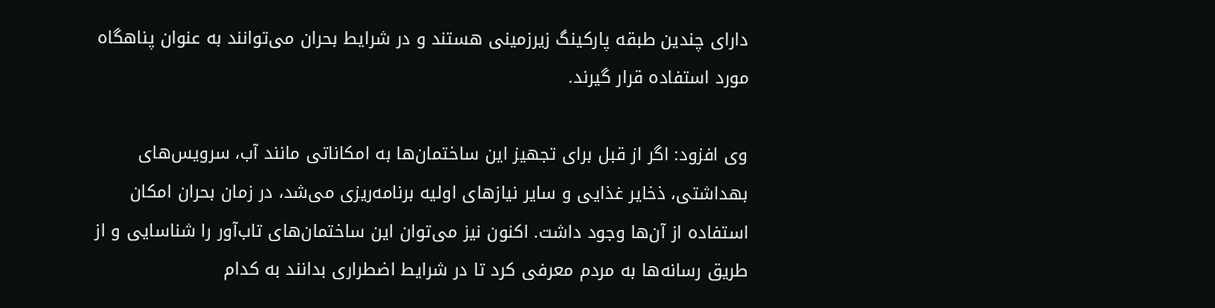دارای چندین طبقه پارکینگ زیرزمینی هستند و در شرایط بحران می‌توانند به عنوان پناهگاه مورد استفاده قرار گیرند.

وی افزود: اگر از قبل برای تجهیز این ساختمان‌ها به امکاناتی مانند آب، سرویس‌های بهداشتی، ذخایر غذایی و سایر نیازهای اولیه برنامه‌ریزی می‌شد، در زمان بحران امکان استفاده از آن‌ها وجود داشت. اکنون نیز می‌توان این ساختمان‌های تاب‌آور را شناسایی و از طریق رسانه‌ها به مردم معرفی کرد تا در شرایط اضطراری بدانند به کدام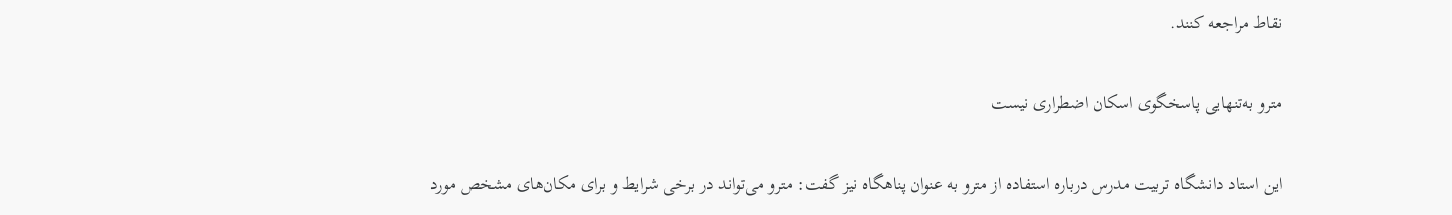نقاط مراجعه کنند.

مترو به‌تنهایی پاسخگوی اسکان اضطراری نیست

این استاد دانشگاه تربیت مدرس درباره استفاده از مترو به عنوان پناهگاه نیز گفت: مترو می‌تواند در برخی شرایط و برای مکان‌های مشخص مورد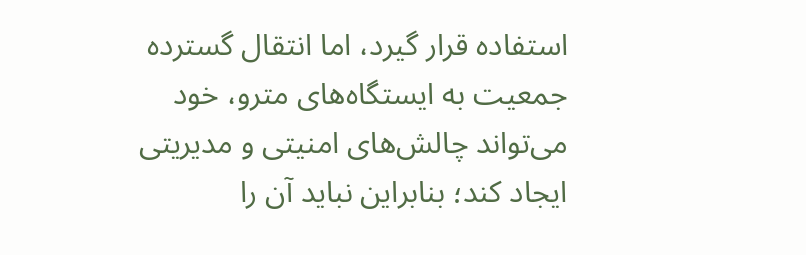استفاده قرار گیرد، اما انتقال گسترده جمعیت به ایستگاه‌های مترو، خود می‌تواند چالش‌های امنیتی و مدیریتی ایجاد کند؛ بنابراین نباید آن را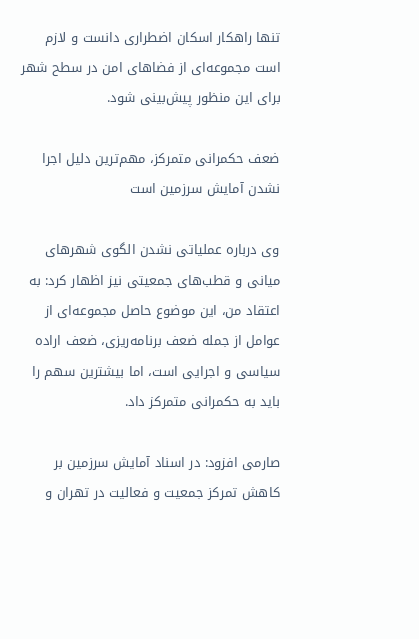تنها راهکار اسکان اضطراری دانست و لازم است مجموعه‌ای از فضاهای امن در سطح شهر برای این منظور پیش‌بینی شود.

ضعف حکمرانی متمرکز، مهم‌ترین دلیل اجرا نشدن آمایش سرزمین است

وی درباره عملیاتی نشدن الگوی شهرهای میانی و قطب‌های جمعیتی نیز اظهار کرد: به اعتقاد من، این موضوع حاصل مجموعه‌ای از عوامل از جمله ضعف برنامه‌ریزی، ضعف اراده سیاسی و اجرایی است، اما بیشترین سهم را باید به حکمرانی متمرکز داد.

صارمی افزود: در اسناد آمایش سرزمین بر کاهش تمرکز جمعیت و فعالیت در تهران و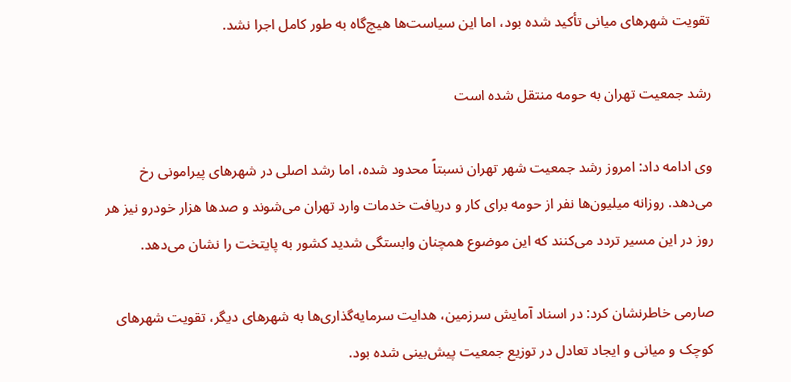تقویت شهرهای میانی تأکید شده بود، اما این سیاست‌ها هیچ‌گاه به طور کامل اجرا نشد.

رشد جمعیت تهران به حومه منتقل شده است

وی ادامه داد: امروز رشد جمعیت شهر تهران نسبتاً محدود شده، اما رشد اصلی در شهرهای پیرامونی رخ می‌دهد. روزانه میلیون‌ها نفر از حومه برای کار و دریافت خدمات وارد تهران می‌شوند و صدها هزار خودرو نیز هر روز در این مسیر تردد می‌کنند که این موضوع همچنان وابستگی شدید کشور به پایتخت را نشان می‌دهد.

صارمی خاطرنشان کرد: در اسناد آمایش سرزمین، هدایت سرمایه‌گذاری‌ها به شهرهای دیگر، تقویت شهرهای کوچک و میانی و ایجاد تعادل در توزیع جمعیت پیش‌بینی شده بود.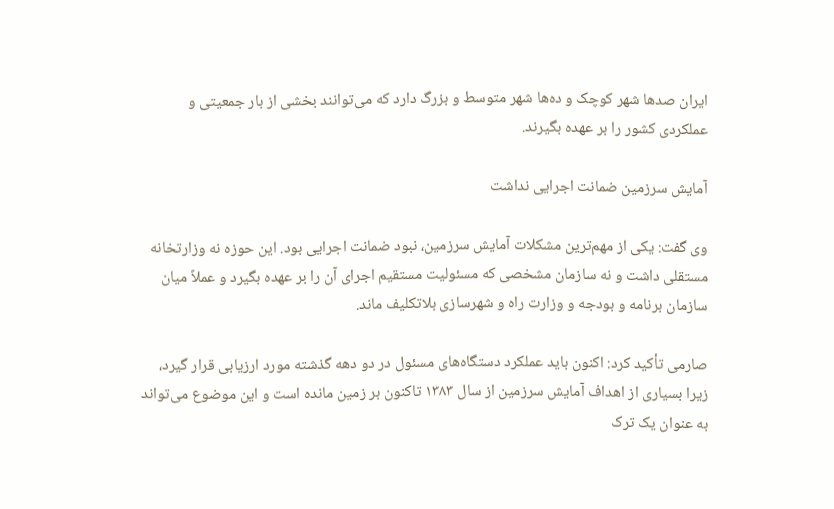ایران صدها شهر کوچک و ده‌ها شهر متوسط و بزرگ دارد که می‌توانند بخشی از بار جمعیتی و عملکردی کشور را بر عهده بگیرند.

آمایش سرزمین ضمانت اجرایی نداشت

وی گفت: یکی از مهم‌ترین مشکلات آمایش سرزمین، نبود ضمانت اجرایی بود. این حوزه نه وزارتخانه مستقلی داشت و نه سازمان مشخصی که مسئولیت مستقیم اجرای آن را بر عهده بگیرد و عملاً میان سازمان برنامه و بودجه و وزارت راه و شهرسازی بلاتکلیف ماند.

صارمی تأکید کرد: اکنون باید عملکرد دستگاه‌های مسئول در دو دهه گذشته مورد ارزیابی قرار گیرد، زیرا بسیاری از اهداف آمایش سرزمین از سال ۱۳۸۳ تاکنون بر زمین مانده است و این موضوع می‌تواند به عنوان یک ترک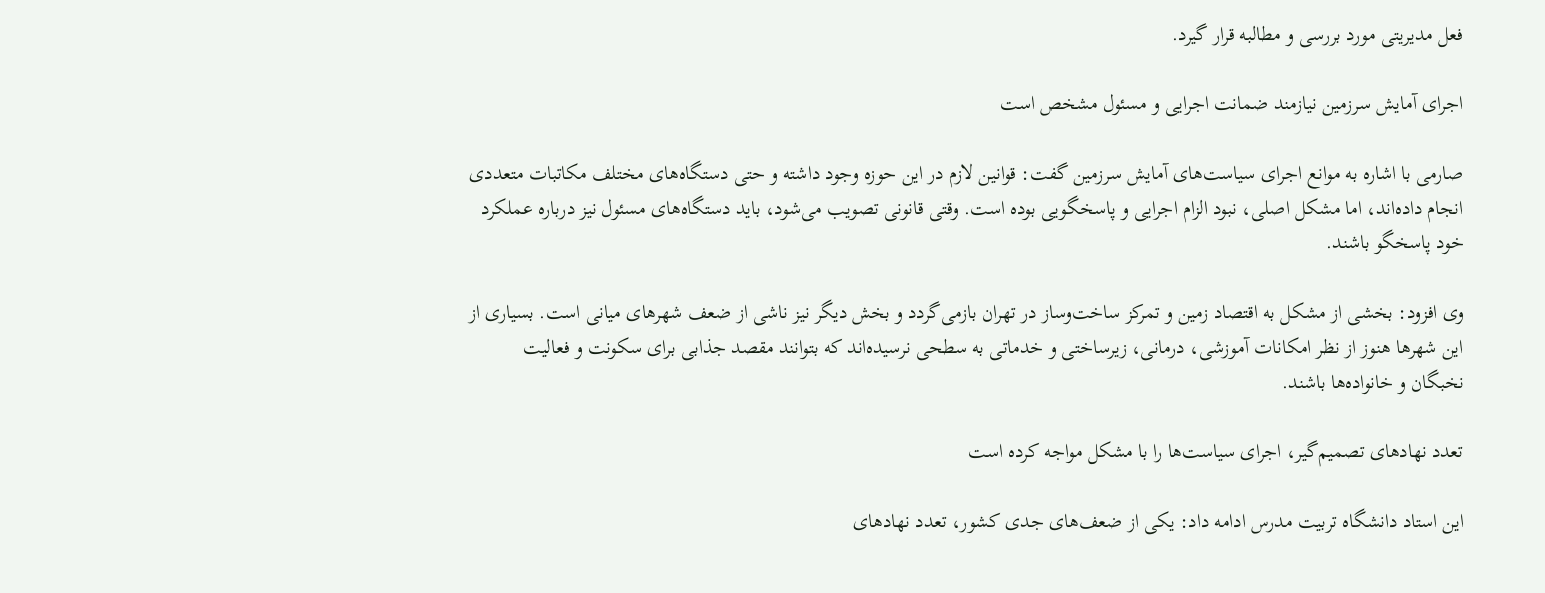فعل مدیریتی مورد بررسی و مطالبه قرار گیرد.

اجرای آمایش سرزمین نیازمند ضمانت اجرایی و مسئول مشخص است

صارمی با اشاره به موانع اجرای سیاست‌های آمایش سرزمین گفت: قوانین لازم در این حوزه وجود داشته و حتی دستگاه‌های مختلف مکاتبات متعددی انجام داده‌اند، اما مشکل اصلی، نبود الزام اجرایی و پاسخگویی بوده است. وقتی قانونی تصویب می‌شود، باید دستگاه‌های مسئول نیز درباره عملکرد خود پاسخگو باشند.

وی افزود: بخشی از مشکل به اقتصاد زمین و تمرکز ساخت‌وساز در تهران بازمی‌گردد و بخش دیگر نیز ناشی از ضعف شهرهای میانی است. بسیاری از این شهرها هنوز از نظر امکانات آموزشی، درمانی، زیرساختی و خدماتی به سطحی نرسیده‌اند که بتوانند مقصد جذابی برای سکونت و فعالیت نخبگان و خانواده‌ها باشند.

تعدد نهادهای تصمیم‌گیر، اجرای سیاست‌ها را با مشکل مواجه کرده است

این استاد دانشگاه تربیت مدرس ادامه داد: یکی از ضعف‌های جدی کشور، تعدد نهادهای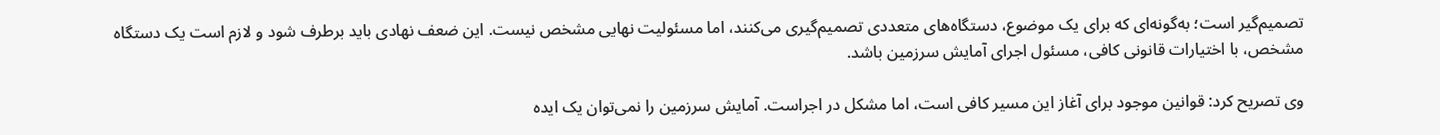تصمیم‌گیر است؛ به‌گونه‌ای که برای یک موضوع، دستگاه‌های متعددی تصمیم‌گیری می‌کنند، اما مسئولیت نهایی مشخص نیست. این ضعف نهادی باید برطرف شود و لازم است یک دستگاه مشخص، با اختیارات قانونی کافی، مسئول اجرای آمایش سرزمین باشد.

وی تصریح کرد: قوانین موجود برای آغاز این مسیر کافی است، اما مشکل در اجراست. آمایش سرزمین را نمی‌توان یک ایده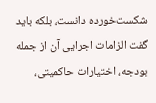شکست‌خورده دانست، بلکه باید گفت الزامات اجرایی آن از جمله بودجه، اختیارات حاکمیتی،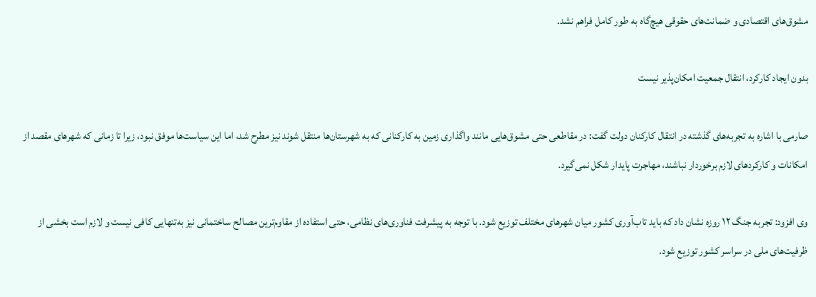مشوق‌های اقتصادی و ضمانت‌های حقوقی هیچ‌گاه به طور کامل فراهم نشد.

بدون ایجاد کارکرد، انتقال جمعیت امکان‌پذیر نیست

صارمی با اشاره به تجربه‌های گذشته در انتقال کارکنان دولت گفت: در مقاطعی حتی مشوق‌هایی مانند واگذاری زمین به کارکنانی که به شهرستان‌ها منتقل شوند نیز مطرح شد، اما این سیاست‌ها موفق نبود، زیرا تا زمانی که شهرهای مقصد از امکانات و کارکردهای لازم برخوردار نباشند، مهاجرت پایدار شکل نمی‌گیرد.

وی افزود: تجربه جنگ ۱۲ روزه نشان داد که باید تاب‌آوری کشور میان شهرهای مختلف توزیع شود. با توجه به پیشرفت فناوری‌های نظامی، حتی استفاده از مقاوم‌ترین مصالح ساختمانی نیز به‌تنهایی کافی نیست و لازم است بخشی از ظرفیت‌های ملی در سراسر کشور توزیع شود.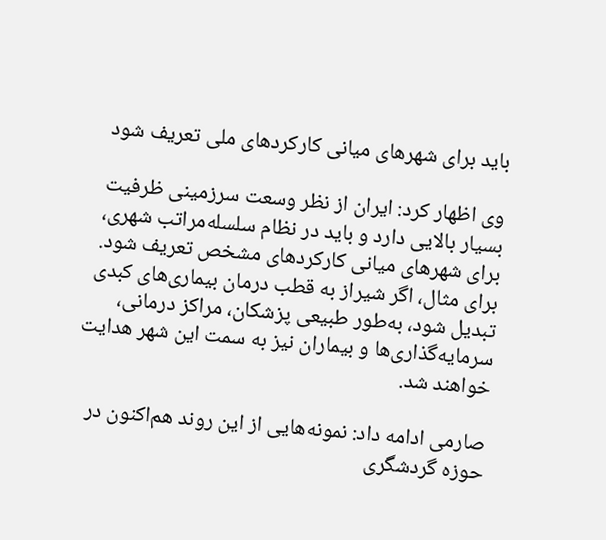باید برای شهرهای میانی کارکردهای ملی تعریف شود

وی اظهار کرد: ایران از نظر وسعت سرزمینی ظرفیت بسیار بالایی دارد و باید در نظام سلسله‌مراتب شهری، برای شهرهای میانی کارکردهای مشخص تعریف شود. برای مثال، اگر شیراز به قطب درمان بیماری‌های کبدی تبدیل شود، به‌طور طبیعی پزشکان، مراکز درمانی، سرمایه‌گذاری‌ها و بیماران نیز به سمت این شهر هدایت خواهند شد.

صارمی ادامه داد: نمونه‌هایی از این روند هم‌اکنون در حوزه گردشگری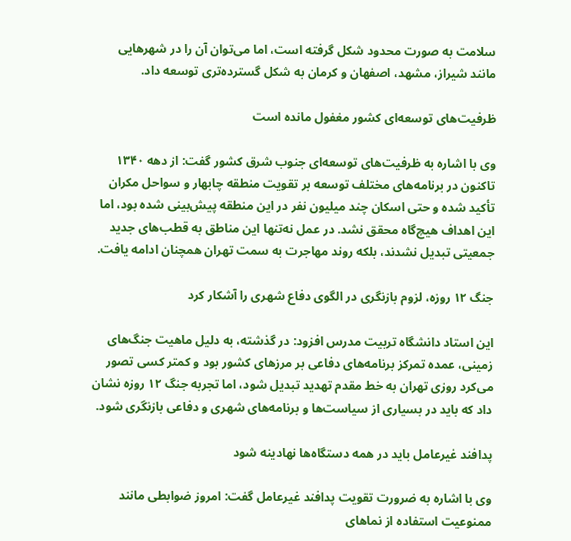سلامت به صورت محدود شکل گرفته است، اما می‌توان آن را در شهرهایی مانند شیراز، مشهد، اصفهان و کرمان به شکل گسترده‌تری توسعه داد.

ظرفیت‌های توسعه‌ای کشور مغفول مانده است

وی با اشاره به ظرفیت‌های توسعه‌ای جنوب شرق کشور گفت: از دهه ۱۳۴۰ تاکنون در برنامه‌های مختلف توسعه بر تقویت منطقه چابهار و سواحل مکران تأکید شده و حتی اسکان چند میلیون نفر در این منطقه پیش‌بینی شده بود، اما این اهداف هیچ‌گاه محقق نشد. در عمل نه‌تنها این مناطق به قطب‌های جدید جمعیتی تبدیل نشدند، بلکه روند مهاجرت به سمت تهران همچنان ادامه یافت.

جنگ ۱۲ روزه، لزوم بازنگری در الگوی دفاع شهری را آشکار کرد

این استاد دانشگاه تربیت مدرس افزود: در گذشته، به دلیل ماهیت جنگ‌های زمینی، عمده تمرکز برنامه‌های دفاعی بر مرزهای کشور بود و کمتر کسی تصور می‌کرد روزی تهران به خط مقدم تهدید تبدیل شود، اما تجربه جنگ ۱۲ روزه نشان داد که باید در بسیاری از سیاست‌ها و برنامه‌های شهری و دفاعی بازنگری شود.

پدافند غیرعامل باید در همه دستگاه‌ها نهادینه شود

وی با اشاره به ضرورت تقویت پدافند غیرعامل گفت: امروز ضوابطی مانند ممنوعیت استفاده از نماهای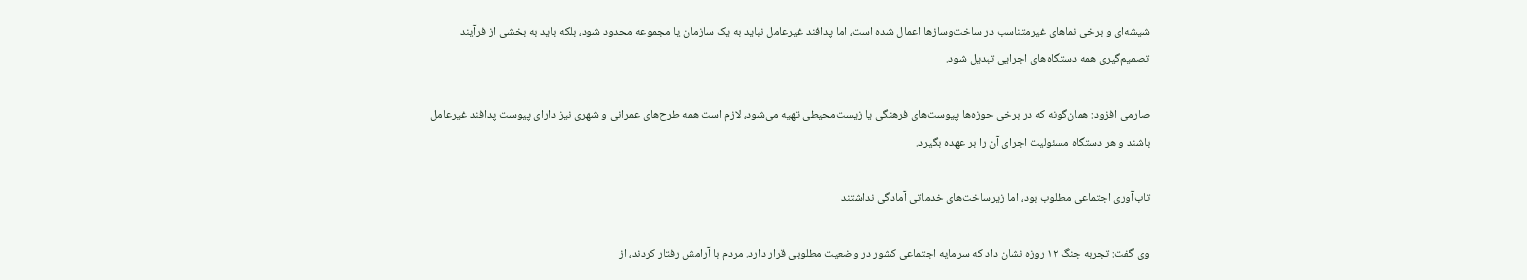شیشه‌ای و برخی نماهای غیرمتناسب در ساخت‌وسازها اعمال شده است، اما پدافند غیرعامل نباید به یک سازمان یا مجموعه محدود شود، بلکه باید به بخشی از فرآیند تصمیم‌گیری همه دستگاه‌های اجرایی تبدیل شود.

صارمی افزود: همان‌گونه که در برخی حوزه‌ها پیوست‌های فرهنگی یا زیست‌محیطی تهیه می‌شود، لازم است همه طرح‌های عمرانی و شهری نیز دارای پیوست پدافند غیرعامل باشند و هر دستگاه مسئولیت اجرای آن را بر عهده بگیرد.

تاب‌آوری اجتماعی مطلوب بود، اما زیرساخت‌های خدماتی آمادگی نداشتند

وی گفت: تجربه جنگ ۱۲ روزه نشان داد که سرمایه اجتماعی کشور در وضعیت مطلوبی قرار دارد. مردم با آرامش رفتار کردند، از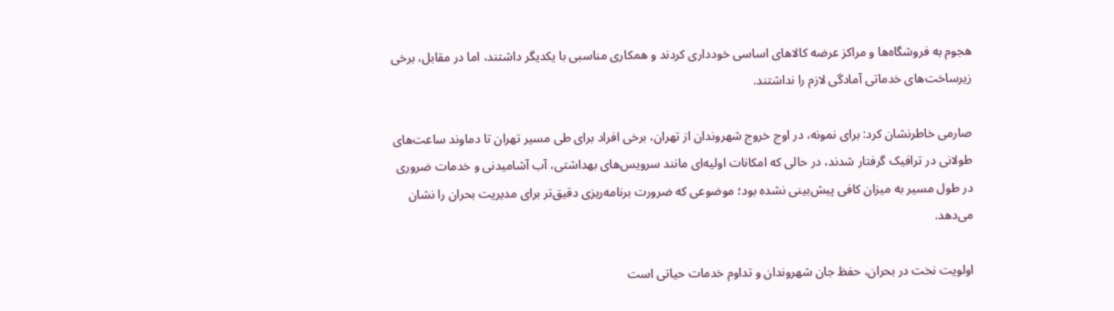هجوم به فروشگاه‌ها و مراکز عرضه کالاهای اساسی خودداری کردند و همکاری مناسبی با یکدیگر داشتند، اما در مقابل، برخی زیرساخت‌های خدماتی آمادگی لازم را نداشتند.

صارمی خاطرنشان کرد: برای نمونه، در اوج خروج شهروندان از تهران، برخی افراد برای طی مسیر تهران تا دماوند ساعت‌های طولانی در ترافیک گرفتار شدند، در حالی که امکانات اولیه‌ای مانند سرویس‌های بهداشتی، آب آشامیدنی و خدمات ضروری در طول مسیر به میزان کافی پیش‌بینی نشده بود؛ موضوعی که ضرورت برنامه‌ریزی دقیق‌تر برای مدیریت بحران را نشان می‌دهد.

اولویت نخت در بحران، حفظ جان شهروندان و تداوم خدمات حیاتی است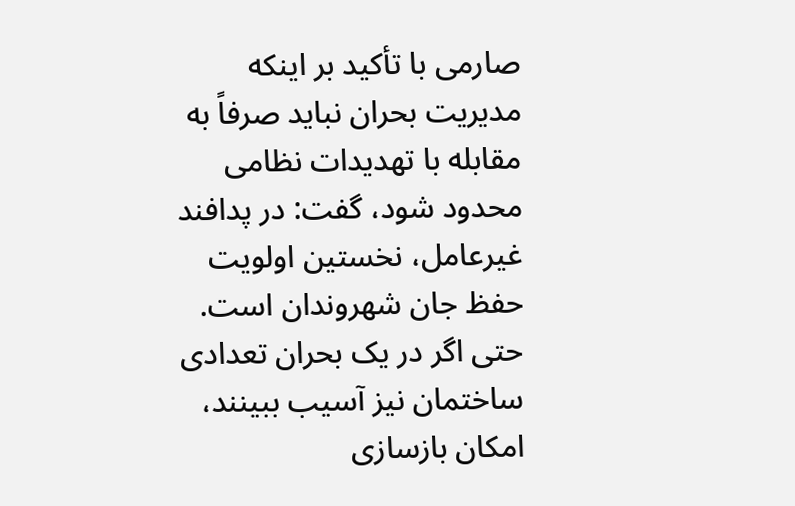صارمی با تأکید بر اینکه مدیریت بحران نباید صرفاً به مقابله با تهدیدات نظامی محدود شود، گفت: در پدافند غیرعامل، نخستین اولویت حفظ جان شهروندان است. حتی اگر در یک بحران تعدادی ساختمان نیز آسیب ببینند، امکان بازسازی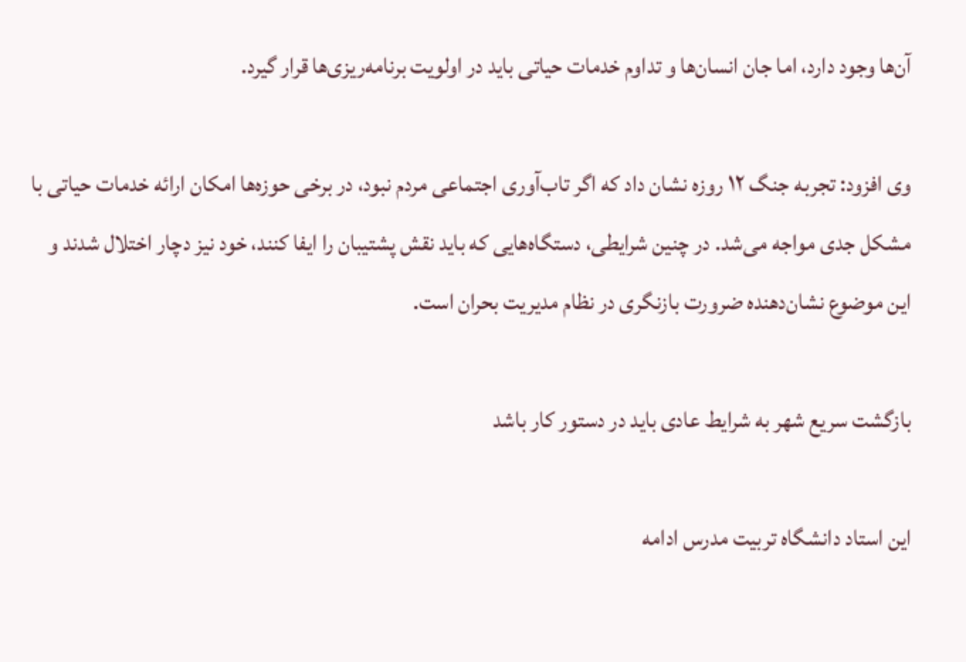آن‌ها وجود دارد، اما جان انسان‌ها و تداوم خدمات حیاتی باید در اولویت برنامه‌ریزی‌ها قرار گیرد.

وی افزود: تجربه جنگ ۱۲ روزه نشان داد که اگر تاب‌آوری اجتماعی مردم نبود، در برخی حوزه‌ها امکان ارائه خدمات حیاتی با مشکل جدی مواجه می‌شد. در چنین شرایطی، دستگاه‌هایی که باید نقش پشتیبان را ایفا کنند، خود نیز دچار اختلال شدند و این موضوع نشان‌دهنده ضرورت بازنگری در نظام مدیریت بحران است.

بازگشت سریع شهر به شرایط عادی باید در دستور کار باشد

این استاد دانشگاه تربیت مدرس ادامه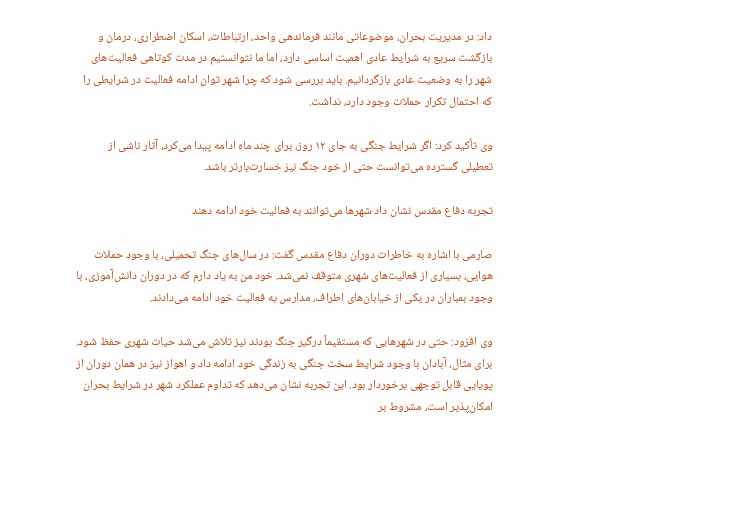داد: در مدیریت بحران، موضوعاتی مانند فرماندهی واحد، ارتباطات، اسکان اضطراری، درمان و بازگشت سریع به شرایط عادی اهمیت اساسی دارد، اما ما نتوانستیم در مدت کوتاهی فعالیت‌های شهر را به وضعیت عادی بازگردانیم. باید بررسی شود که چرا شهر توان ادامه فعالیت در شرایطی را که احتمال تکرار حملات وجود دارد، نداشت.

وی تأکید کرد: اگر شرایط جنگی به جای ۱۲ روز، برای چند ماه ادامه پیدا می‌کرد، آثار ناشی از تعطیلی گسترده می‌توانست حتی از خود جنگ نیز خسارت‌بارتر باشد.

تجربه دفاع مقدس نشان داد شهرها می‌توانند به فعالیت خود ادامه دهند

صارمی با اشاره به خاطرات دوران دفاع مقدس گفت: در سال‌های جنگ تحمیلی، با وجود حملات هوایی، بسیاری از فعالیت‌های شهری متوقف نمی‌شد. خود من به یاد دارم که در دوران دانش‌آموزی، با وجود بمباران در یکی از خیابان‌های اطراف، مدارس به فعالیت خود ادامه می‌دادند.

وی افزود: حتی در شهرهایی که مستقیماً درگیر جنگ بودند نیز تلاش می‌شد حیات شهری حفظ شود. برای مثال، آبادان با وجود شرایط سخت جنگی به زندگی خود ادامه داد و اهواز نیز در همان دوران از پویایی قابل توجهی برخوردار بود. این تجربه نشان می‌دهد که تداوم عملکرد شهر در شرایط بحران امکان‌پذیر است، مشروط بر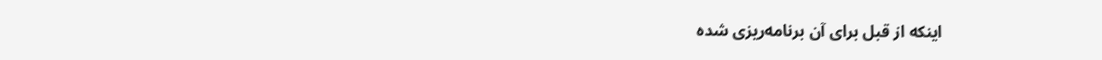اینکه از قبل برای آن برنامه‌ریزی شده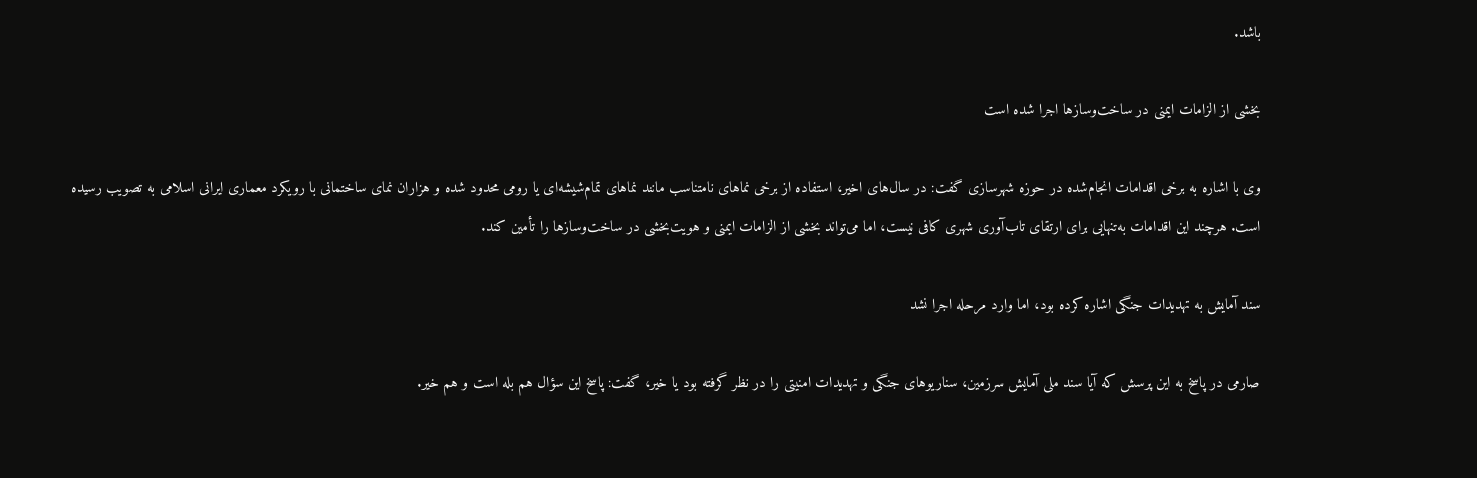باشد.

بخشی از الزامات ایمنی در ساخت‌وسازها اجرا شده است

وی با اشاره به برخی اقدامات انجام‌شده در حوزه شهرسازی گفت: در سال‌های اخیر، استفاده از برخی نماهای نامتناسب مانند نماهای تمام‌شیشه‌ای یا رومی محدود شده و هزاران نمای ساختمانی با رویکرد معماری ایرانی اسلامی به تصویب رسیده است. هرچند این اقدامات به‌تنهایی برای ارتقای تاب‌آوری شهری کافی نیست، اما می‌تواند بخشی از الزامات ایمنی و هویت‌بخشی در ساخت‌وسازها را تأمین کند.

سند آمایش به تهدیدات جنگی اشاره کرده بود، اما وارد مرحله اجرا نشد

صارمی در پاسخ به این پرسش که آیا سند ملی آمایش سرزمین، سناریوهای جنگی و تهدیدات امنیتی را در نظر گرفته بود یا خیر، گفت: پاسخ این سؤال هم بله است و هم خیر.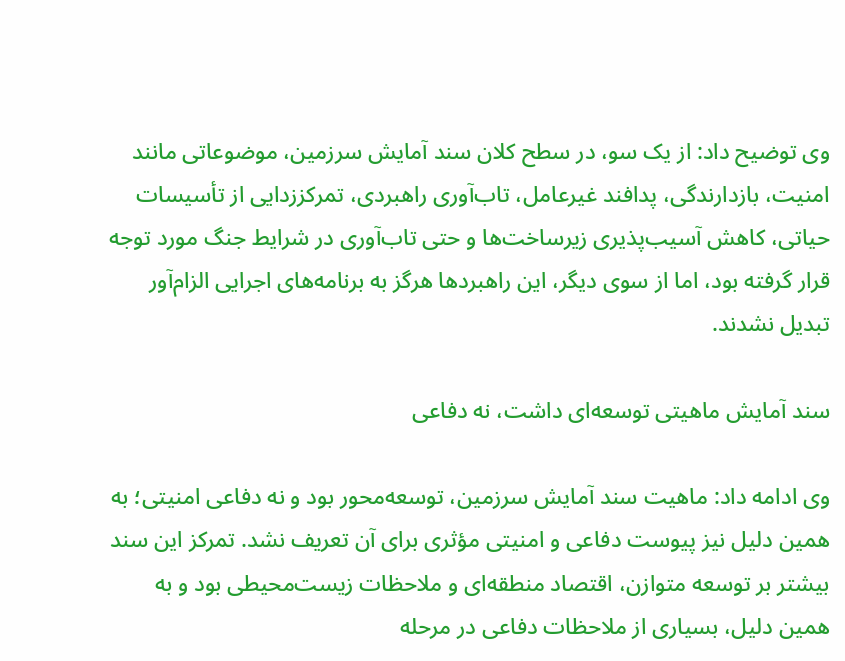وی توضیح داد: از یک سو، در سطح کلان سند آمایش سرزمین، موضوعاتی مانند امنیت، بازدارندگی، پدافند غیرعامل، تاب‌آوری راهبردی، تمرکززدایی از تأسیسات حیاتی، کاهش آسیب‌پذیری زیرساخت‌ها و حتی تاب‌آوری در شرایط جنگ مورد توجه قرار گرفته بود، اما از سوی دیگر، این راهبردها هرگز به برنامه‌های اجرایی الزام‌آور تبدیل نشدند.

سند آمایش ماهیتی توسعه‌ای داشت، نه دفاعی

وی ادامه داد: ماهیت سند آمایش سرزمین، توسعه‌محور بود و نه دفاعی امنیتی؛ به همین دلیل نیز پیوست دفاعی و امنیتی مؤثری برای آن تعریف نشد. تمرکز این سند بیشتر بر توسعه متوازن، اقتصاد منطقه‌ای و ملاحظات زیست‌محیطی بود و به همین دلیل، بسیاری از ملاحظات دفاعی در مرحله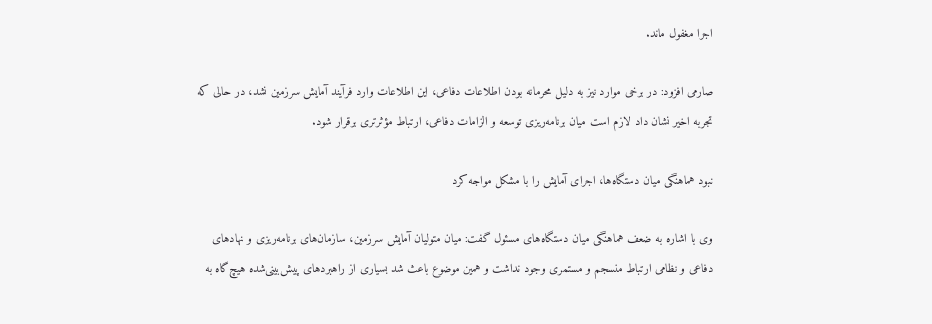اجرا مغفول ماند.

صارمی افزود: در برخی موارد نیز به دلیل محرمانه بودن اطلاعات دفاعی، این اطلاعات وارد فرآیند آمایش سرزمین نشد، در حالی که تجربه اخیر نشان داد لازم است میان برنامه‌ریزی توسعه و الزامات دفاعی، ارتباط مؤثرتری برقرار شود.

نبود هماهنگی میان دستگاه‌ها، اجرای آمایش را با مشکل مواجه کرد

وی با اشاره به ضعف هماهنگی میان دستگاه‌های مسئول گفت: میان متولیان آمایش سرزمین، سازمان‌های برنامه‌ریزی و نهادهای دفاعی و نظامی ارتباط منسجم و مستمری وجود نداشت و همین موضوع باعث شد بسیاری از راهبردهای پیش‌بینی‌شده هیچ‌گاه به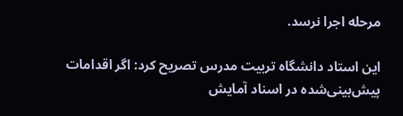مرحله اجرا نرسد.

این استاد دانشگاه تربیت مدرس تصریح کرد: اگر اقدامات پیش‌بینی‌شده در اسناد آمایش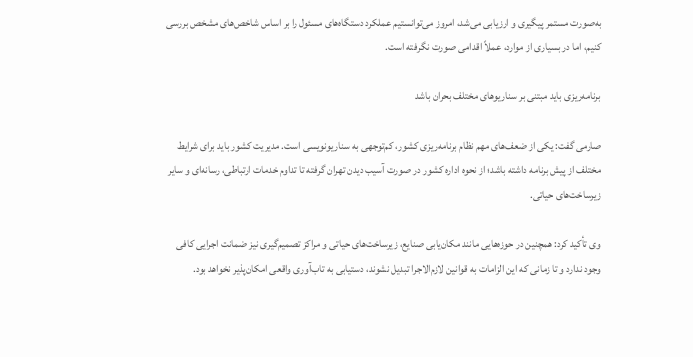به‌صورت مستمر پیگیری و ارزیابی می‌شد، امروز می‌توانستیم عملکرد دستگاه‌های مسئول را بر اساس شاخص‌های مشخص بررسی کنیم، اما در بسیاری از موارد، عملاً اقدامی صورت نگرفته است.

برنامه‌ریزی باید مبتنی بر سناریوهای مختلف بحران باشد

صارمی گفت: یکی از ضعف‌های مهم نظام برنامه‌ریزی کشور، کم‌توجهی به سناریونویسی است. مدیریت کشور باید برای شرایط مختلف از پیش برنامه داشته باشد؛ از نحوه اداره کشور در صورت آسیب دیدن تهران گرفته تا تداوم خدمات ارتباطی، رسانه‌ای و سایر زیرساخت‌های حیاتی.

وی تأکید کرد: همچنین در حوزه‌هایی مانند مکان‌یابی صنایع، زیرساخت‌های حیاتی و مراکز تصمیم‌گیری نیز ضمانت اجرایی کافی وجود ندارد و تا زمانی که این الزامات به قوانین لازم‌الاجرا تبدیل نشوند، دستیابی به تاب‌آوری واقعی امکان‌پذیر نخواهد بود.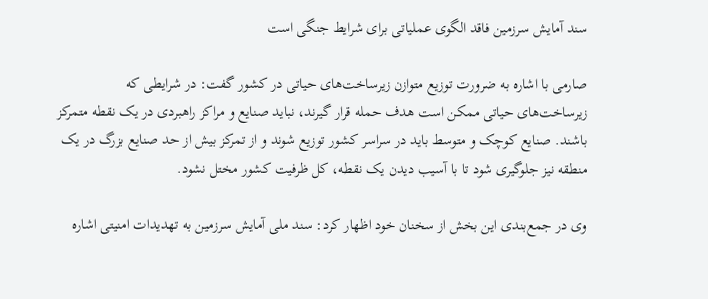سند آمایش سرزمین فاقد الگوی عملیاتی برای شرایط جنگی است

صارمی با اشاره به ضرورت توزیع متوازن زیرساخت‌های حیاتی در کشور گفت: در شرایطی که زیرساخت‌های حیاتی ممکن است هدف حمله قرار گیرند، نباید صنایع و مراکز راهبردی در یک نقطه متمرکز باشند. صنایع کوچک و متوسط باید در سراسر کشور توزیع شوند و از تمرکز بیش از حد صنایع بزرگ در یک منطقه نیز جلوگیری شود تا با آسیب دیدن یک نقطه، کل ظرفیت کشور مختل نشود.

وی در جمع‌بندی این بخش از سخنان خود اظهار کرد: سند ملی آمایش سرزمین به تهدیدات امنیتی اشاره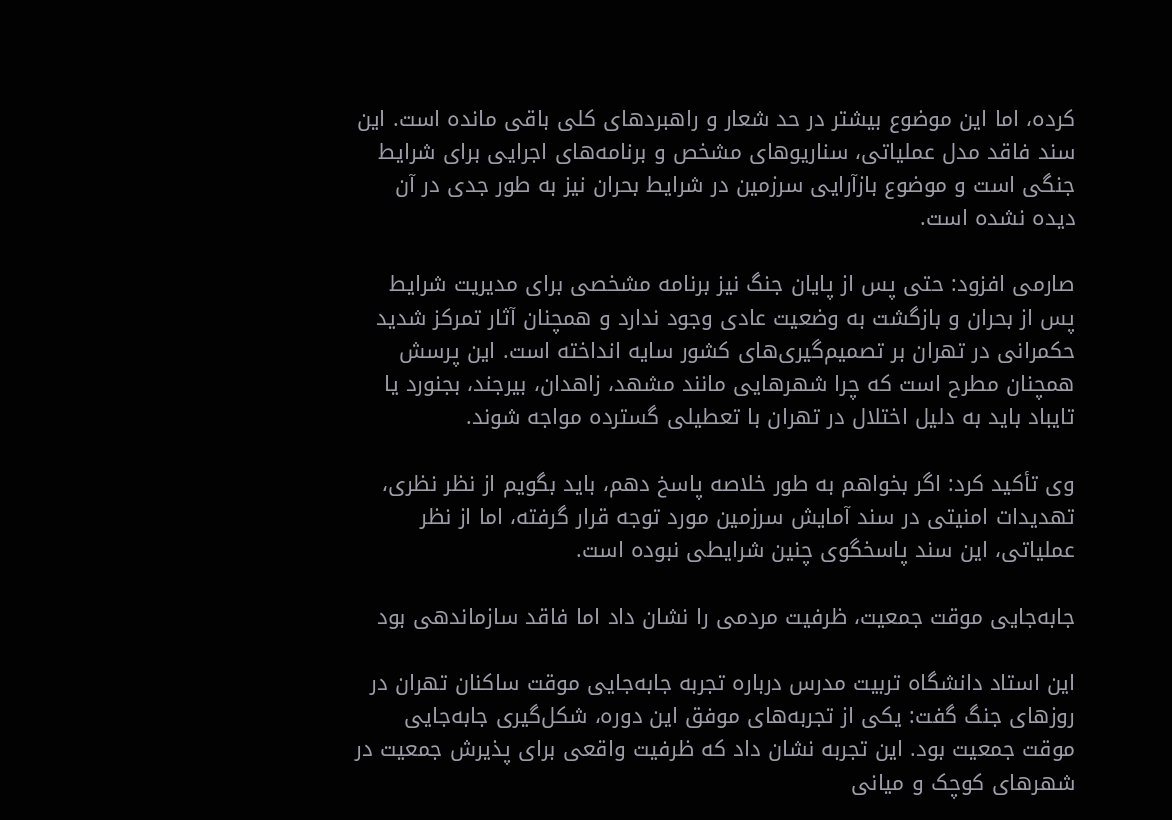کرده، اما این موضوع بیشتر در حد شعار و راهبردهای کلی باقی مانده است. این سند فاقد مدل عملیاتی، سناریوهای مشخص و برنامه‌های اجرایی برای شرایط جنگی است و موضوع بازآرایی سرزمین در شرایط بحران نیز به طور جدی در آن دیده نشده است.

صارمی افزود: حتی پس از پایان جنگ نیز برنامه مشخصی برای مدیریت شرایط پس از بحران و بازگشت به وضعیت عادی وجود ندارد و همچنان آثار تمرکز شدید حکمرانی در تهران بر تصمیم‌گیری‌های کشور سایه انداخته است. این پرسش همچنان مطرح است که چرا شهرهایی مانند مشهد، زاهدان، بیرجند، بجنورد یا تایباد باید به دلیل اختلال در تهران با تعطیلی گسترده مواجه شوند.

وی تأکید کرد: اگر بخواهم به طور خلاصه پاسخ دهم، باید بگویم از نظر نظری، تهدیدات امنیتی در سند آمایش سرزمین مورد توجه قرار گرفته، اما از نظر عملیاتی، این سند پاسخگوی چنین شرایطی نبوده است.

جابه‌جایی موقت جمعیت، ظرفیت مردمی را نشان داد اما فاقد سازماندهی بود

این استاد دانشگاه تربیت مدرس درباره تجربه جابه‌جایی موقت ساکنان تهران در روزهای جنگ گفت: یکی از تجربه‌های موفق این دوره، شکل‌گیری جابه‌جایی موقت جمعیت بود. این تجربه نشان داد که ظرفیت واقعی برای پذیرش جمعیت در شهرهای کوچک و میانی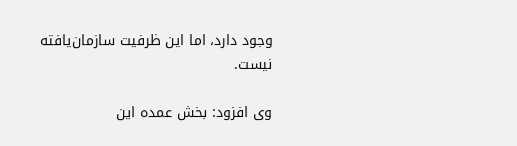وجود دارد، اما این ظرفیت سازمان‌یافته نیست.

وی افزود: بخش عمده این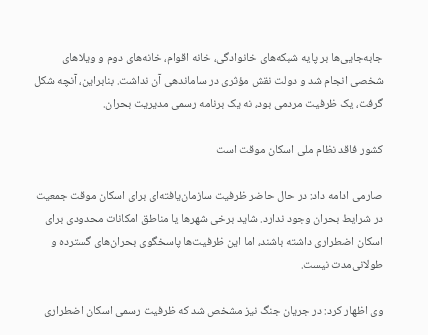جابه‌جایی‌ها بر پایه شبکه‌های خانوادگی، خانه اقوام، خانه‌های دوم و ویلاهای شخصی انجام شد و دولت نقش مؤثری در ساماندهی آن نداشت. بنابراین، آنچه شکل گرفت، یک ظرفیت مردمی بود، نه یک برنامه رسمی مدیریت بحران.

کشور فاقد نظام ملی اسکان موقت است

صارمی ادامه داد: در حال حاضر ظرفیت سازمان‌یافته‌ای برای اسکان موقت جمعیت در شرایط بحران وجود ندارد. شاید برخی شهرها یا مناطق امکانات محدودی برای اسکان اضطراری داشته باشند، اما این ظرفیت‌ها پاسخگوی بحران‌های گسترده و طولانی‌مدت نیست.

وی اظهار کرد: در جریان جنگ نیز مشخص شد که ظرفیت رسمی اسکان اضطراری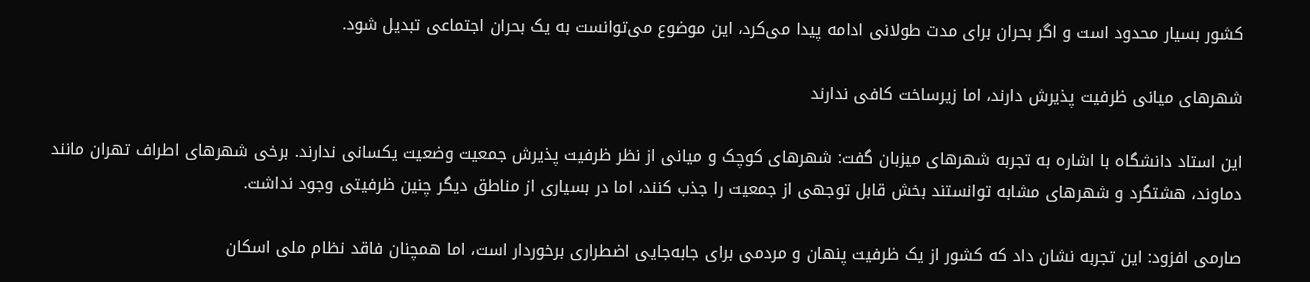کشور بسیار محدود است و اگر بحران برای مدت طولانی ادامه پیدا می‌کرد، این موضوع می‌توانست به یک بحران اجتماعی تبدیل شود.

شهرهای میانی ظرفیت پذیرش دارند، اما زیرساخت کافی ندارند

این استاد دانشگاه با اشاره به تجربه شهرهای میزبان گفت: شهرهای کوچک و میانی از نظر ظرفیت پذیرش جمعیت وضعیت یکسانی ندارند. برخی شهرهای اطراف تهران مانند دماوند، هشتگرد و شهرهای مشابه توانستند بخش قابل توجهی از جمعیت را جذب کنند، اما در بسیاری از مناطق دیگر چنین ظرفیتی وجود نداشت.

صارمی افزود: این تجربه نشان داد که کشور از یک ظرفیت پنهان و مردمی برای جابه‌جایی اضطراری برخوردار است، اما همچنان فاقد نظام ملی اسکان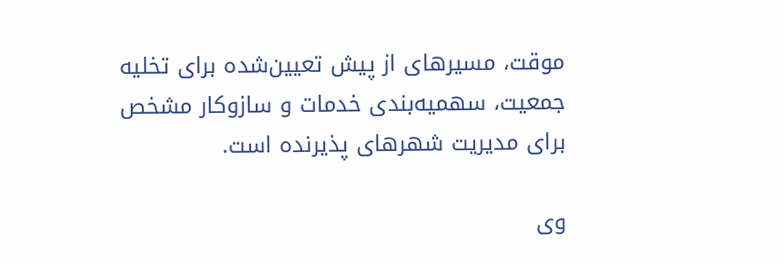موقت، مسیرهای از پیش تعیین‌شده برای تخلیه جمعیت، سهمیه‌بندی خدمات و سازوکار مشخص برای مدیریت شهرهای پذیرنده است.

وی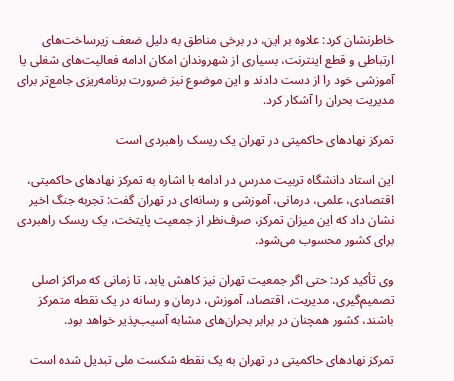خاطرنشان کرد: علاوه بر این، در برخی مناطق به دلیل ضعف زیرساخت‌های ارتباطی و قطع اینترنت، بسیاری از شهروندان امکان ادامه فعالیت‌های شغلی یا آموزشی خود را از دست دادند و این موضوع نیز ضرورت برنامه‌ریزی جامع‌تر برای مدیریت بحران را آشکار کرد.

تمرکز نهادهای حاکمیتی در تهران یک ریسک راهبردی است

این استاد دانشگاه تربیت مدرس در ادامه با اشاره به تمرکز نهادهای حاکمیتی، اقتصادی، علمی، درمانی، آموزشی و رسانه‌ای در تهران گفت: تجربه جنگ اخیر نشان داد که این میزان تمرکز، صرف‌نظر از جمعیت پایتخت، یک ریسک راهبردی برای کشور محسوب می‌شود.

وی تأکید کرد: حتی اگر جمعیت تهران نیز کاهش یابد، تا زمانی که مراکز اصلی تصمیم‌گیری، مدیریت، اقتصاد، آموزش، درمان و رسانه در یک نقطه متمرکز باشند، کشور همچنان در برابر بحران‌های مشابه آسیب‌پذیر خواهد بود.

تمرکز نهادهای حاکمیتی در تهران به یک نقطه شکست ملی تبدیل شده است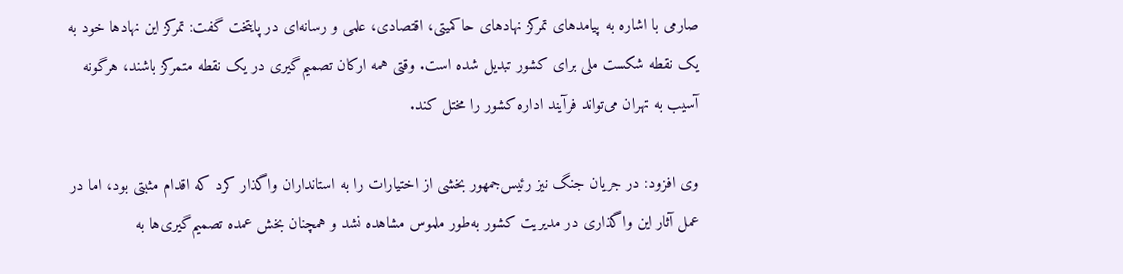صارمی با اشاره به پیامدهای تمرکز نهادهای حاکمیتی، اقتصادی، علمی و رسانه‌ای در پایتخت گفت: تمرکز این نهادها خود به یک نقطه شکست ملی برای کشور تبدیل شده است. وقتی همه ارکان تصمیم‌گیری در یک نقطه متمرکز باشند، هرگونه آسیب به تهران می‌تواند فرآیند اداره کشور را مختل کند.

وی افزود: در جریان جنگ نیز رئیس‌جمهور بخشی از اختیارات را به استانداران واگذار کرد که اقدام مثبتی بود، اما در عمل آثار این واگذاری در مدیریت کشور به‌طور ملموس مشاهده نشد و همچنان بخش عمده تصمیم‌گیری‌ها به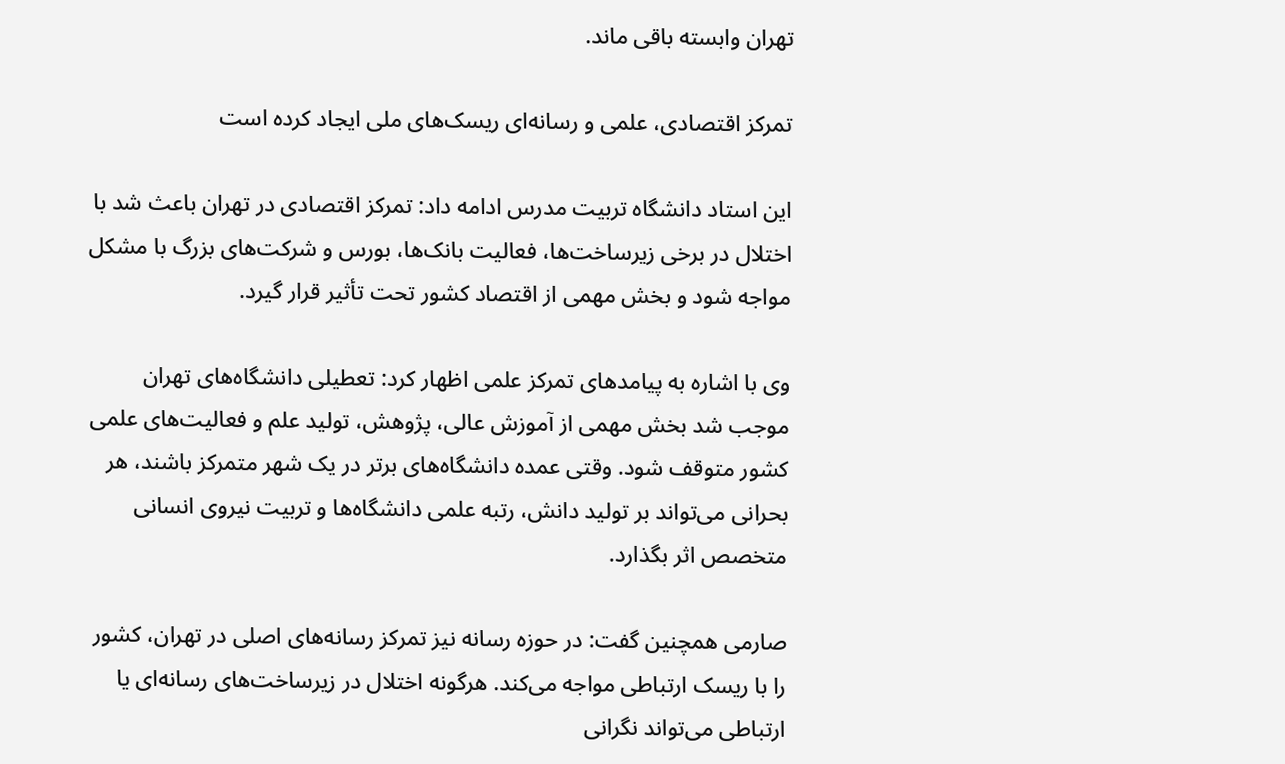تهران وابسته باقی ماند.

تمرکز اقتصادی، علمی و رسانه‌ای ریسک‌های ملی ایجاد کرده است

این استاد دانشگاه تربیت مدرس ادامه داد: تمرکز اقتصادی در تهران باعث شد با اختلال در برخی زیرساخت‌ها، فعالیت بانک‌ها، بورس و شرکت‌های بزرگ با مشکل مواجه شود و بخش مهمی از اقتصاد کشور تحت تأثیر قرار گیرد.

وی با اشاره به پیامدهای تمرکز علمی اظهار کرد: تعطیلی دانشگاه‌های تهران موجب شد بخش مهمی از آموزش عالی، پژوهش، تولید علم و فعالیت‌های علمی کشور متوقف شود. وقتی عمده دانشگاه‌های برتر در یک شهر متمرکز باشند، هر بحرانی می‌تواند بر تولید دانش، رتبه علمی دانشگاه‌ها و تربیت نیروی انسانی متخصص اثر بگذارد.

صارمی همچنین گفت: در حوزه رسانه نیز تمرکز رسانه‌های اصلی در تهران، کشور را با ریسک ارتباطی مواجه می‌کند. هرگونه اختلال در زیرساخت‌های رسانه‌ای یا ارتباطی می‌تواند نگرانی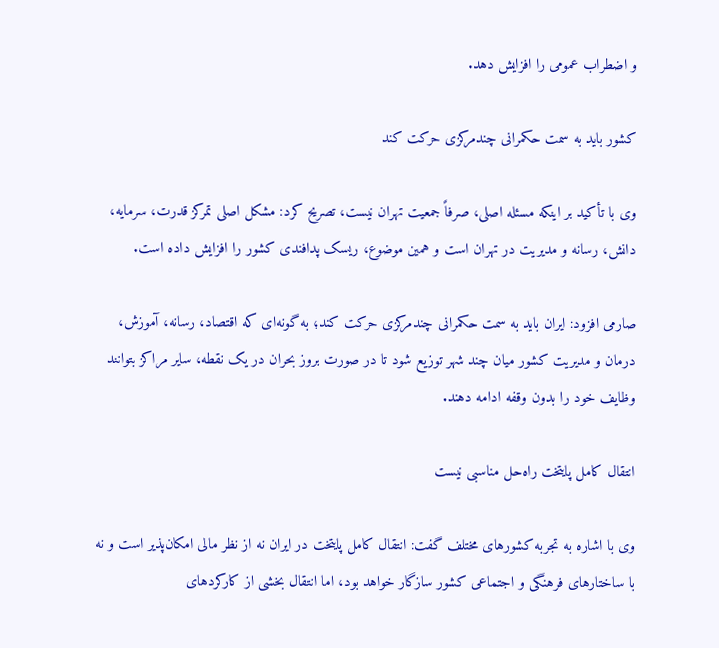و اضطراب عمومی را افزایش دهد.

کشور باید به سمت حکمرانی چندمرکزی حرکت کند

وی با تأکید بر اینکه مسئله اصلی، صرفاً جمعیت تهران نیست، تصریح کرد: مشکل اصلی تمرکز قدرت، سرمایه، دانش، رسانه و مدیریت در تهران است و همین موضوع، ریسک پدافندی کشور را افزایش داده است.

صارمی افزود: ایران باید به سمت حکمرانی چندمرکزی حرکت کند؛ به گونه‌ای که اقتصاد، رسانه، آموزش، درمان و مدیریت کشور میان چند شهر توزیع شود تا در صورت بروز بحران در یک نقطه، سایر مراکز بتوانند وظایف خود را بدون وقفه ادامه دهند.

انتقال کامل پایتخت راه‌حل مناسبی نیست

وی با اشاره به تجربه کشورهای مختلف گفت: انتقال کامل پایتخت در ایران نه از نظر مالی امکان‌پذیر است و نه با ساختارهای فرهنگی و اجتماعی کشور سازگار خواهد بود، اما انتقال بخشی از کارکردهای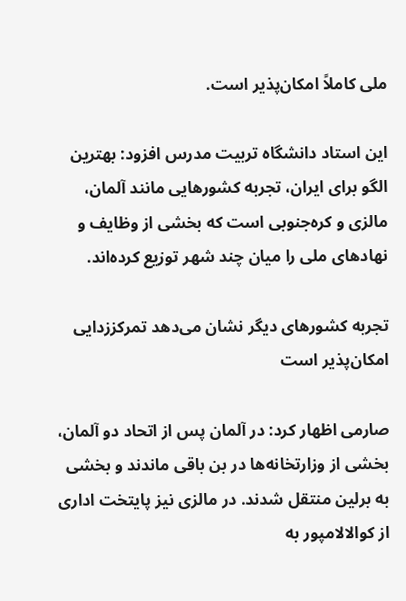ملی کاملاً امکان‌پذیر است.

این استاد دانشگاه تربیت مدرس افزود: بهترین الگو برای ایران، تجربه کشورهایی مانند آلمان، مالزی و کره‌جنوبی است که بخشی از وظایف و نهادهای ملی را میان چند شهر توزیع کرده‌اند.

تجربه کشورهای دیگر نشان می‌دهد تمرکززدایی امکان‌پذیر است

صارمی اظهار کرد: در آلمان پس از اتحاد دو آلمان، بخشی از وزارتخانه‌ها در بن باقی ماندند و بخشی به برلین منتقل شدند. در مالزی نیز پایتخت اداری از کوالالامپور به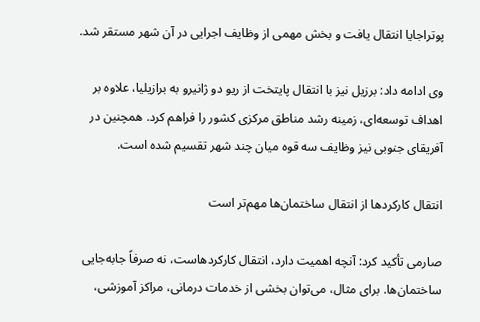پوتراجایا انتقال یافت و بخش مهمی از وظایف اجرایی در آن شهر مستقر شد.

وی ادامه داد: برزیل نیز با انتقال پایتخت از ریو دو ژانیرو به برازیلیا، علاوه بر اهداف توسعه‌ای، زمینه رشد مناطق مرکزی کشور را فراهم کرد. همچنین در آفریقای جنوبی نیز وظایف سه قوه میان چند شهر تقسیم شده است.

انتقال کارکردها از انتقال ساختمان‌ها مهم‌تر است

صارمی تأکید کرد: آنچه اهمیت دارد، انتقال کارکردهاست، نه صرفاً جابه‌جایی ساختمان‌ها. برای مثال، می‌توان بخشی از خدمات درمانی، مراکز آموزشی،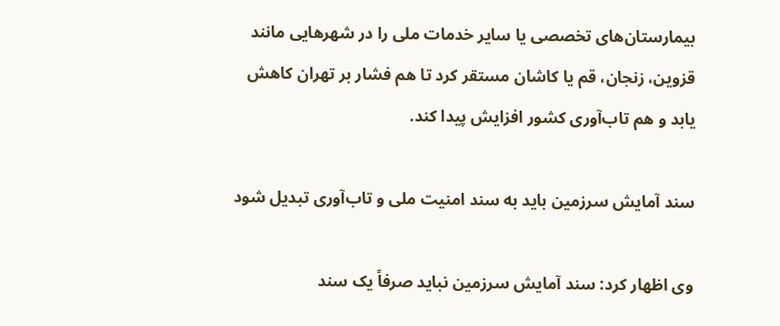بیمارستان‌های تخصصی یا سایر خدمات ملی را در شهرهایی مانند قزوین، زنجان، قم یا کاشان مستقر کرد تا هم فشار بر تهران کاهش یابد و هم تاب‌آوری کشور افزایش پیدا کند.

سند آمایش سرزمین باید به سند امنیت ملی و تاب‌آوری تبدیل شود

وی اظهار کرد: سند آمایش سرزمین نباید صرفاً یک سند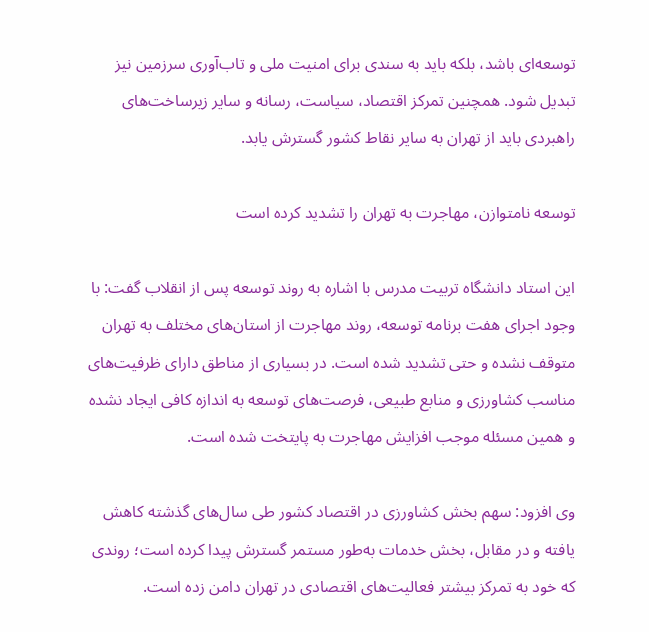توسعه‌ای باشد، بلکه باید به سندی برای امنیت ملی و تاب‌آوری سرزمین نیز تبدیل شود. همچنین تمرکز اقتصاد، سیاست، رسانه و سایر زیرساخت‌های راهبردی باید از تهران به سایر نقاط کشور گسترش یابد.

توسعه نامتوازن، مهاجرت به تهران را تشدید کرده است

این استاد دانشگاه تربیت مدرس با اشاره به روند توسعه پس از انقلاب گفت: با وجود اجرای هفت برنامه توسعه، روند مهاجرت از استان‌های مختلف به تهران متوقف نشده و حتی تشدید شده است. در بسیاری از مناطق دارای ظرفیت‌های مناسب کشاورزی و منابع طبیعی، فرصت‌های توسعه به اندازه کافی ایجاد نشده و همین مسئله موجب افزایش مهاجرت به پایتخت شده است.

وی افزود: سهم بخش کشاورزی در اقتصاد کشور طی سال‌های گذشته کاهش یافته و در مقابل، بخش خدمات به‌طور مستمر گسترش پیدا کرده است؛ روندی که خود به تمرکز بیشتر فعالیت‌های اقتصادی در تهران دامن زده است.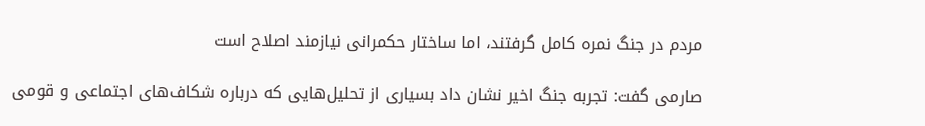مردم در جنگ نمره کامل گرفتند، اما ساختار حکمرانی نیازمند اصلاح است

صارمی گفت: تجربه جنگ اخیر نشان داد بسیاری از تحلیل‌هایی که درباره شکاف‌های اجتماعی و قومی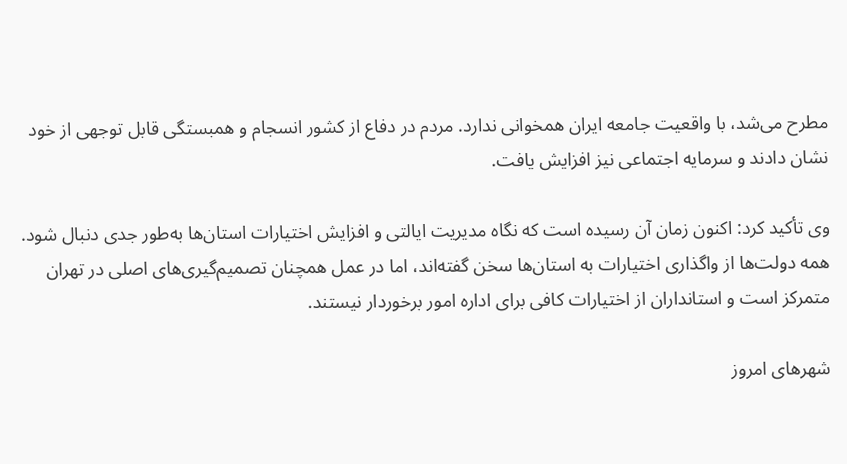مطرح می‌شد، با واقعیت جامعه ایران همخوانی ندارد. مردم در دفاع از کشور انسجام و همبستگی قابل توجهی از خود نشان دادند و سرمایه اجتماعی نیز افزایش یافت.

وی تأکید کرد: اکنون زمان آن رسیده است که نگاه مدیریت ایالتی و افزایش اختیارات استان‌ها به‌طور جدی دنبال شود. همه دولت‌ها از واگذاری اختیارات به استان‌ها سخن گفته‌اند، اما در عمل همچنان تصمیم‌گیری‌های اصلی در تهران متمرکز است و استانداران از اختیارات کافی برای اداره امور برخوردار نیستند.

شهرهای امروز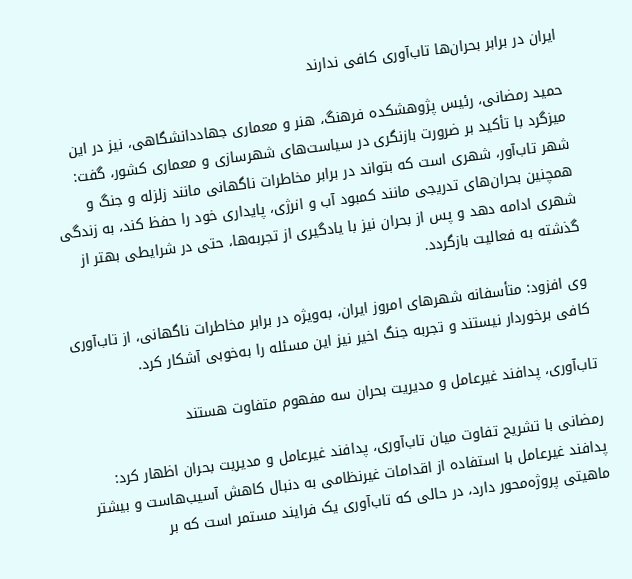ایران در برابر بحران‌ها تاب‌آوری کافی ندارند

حمید رمضانی، رئیس پژوهشکده فرهنگ، هنر و معماری جهاددانشگاهی، نیز در این میزگرد با تأکید بر ضرورت بازنگری در سیاست‌های شهرسازی و معماری کشور، گفت: شهر تاب‌آور، شهری است که بتواند در برابر مخاطرات ناگهانی مانند زلزله و جنگ و همچنین بحران‌های تدریجی مانند کمبود آب و انرژی، پایداری خود را حفظ کند، به زندگی شهری ادامه دهد و پس از بحران نیز با یادگیری از تجربه‌ها، حتی در شرایطی بهتر از گذشته به فعالیت بازگردد.

وی افزود: متأسفانه شهرهای امروز ایران، به‌ویژه در برابر مخاطرات ناگهانی، از تاب‌آوری کافی برخوردار نیستند و تجربه جنگ اخیر نیز این مسئله را به‌خوبی آشکار کرد.

تاب‌آوری، پدافند غیرعامل و مدیریت بحران سه مفهوم متفاوت هستند

رمضانی با تشریح تفاوت میان تاب‌آوری، پدافند غیرعامل و مدیریت بحران اظهار کرد: پدافند غیرعامل با استفاده از اقدامات غیرنظامی به دنبال کاهش آسیب‌هاست و بیشتر ماهیتی پروژه‌محور دارد، در حالی که تاب‌آوری یک فرایند مستمر است که بر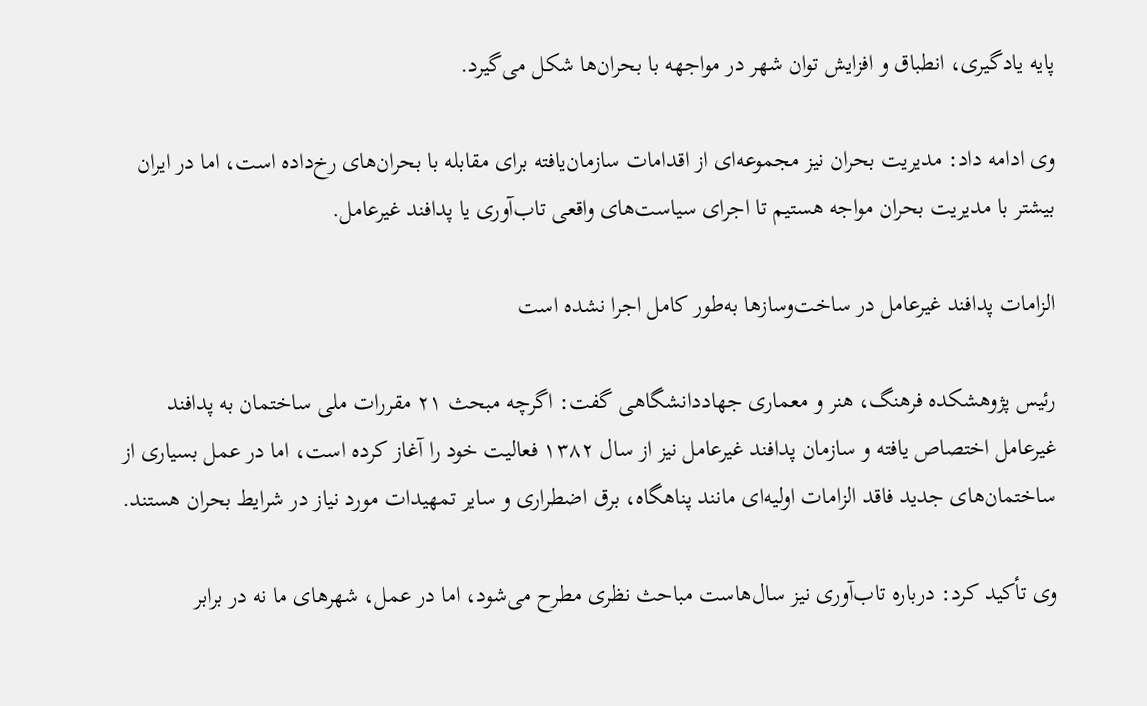پایه یادگیری، انطباق و افزایش توان شهر در مواجهه با بحران‌ها شکل می‌گیرد.

وی ادامه داد: مدیریت بحران نیز مجموعه‌ای از اقدامات سازمان‌یافته برای مقابله با بحران‌های رخ‌داده است، اما در ایران بیشتر با مدیریت بحران مواجه هستیم تا اجرای سیاست‌های واقعی تاب‌آوری یا پدافند غیرعامل.

الزامات پدافند غیرعامل در ساخت‌وسازها به‌طور کامل اجرا نشده است

رئیس پژوهشکده فرهنگ، هنر و معماری جهاددانشگاهی گفت: اگرچه مبحث ۲۱ مقررات ملی ساختمان به پدافند غیرعامل اختصاص یافته و سازمان پدافند غیرعامل نیز از سال ۱۳۸۲ فعالیت خود را آغاز کرده است، اما در عمل بسیاری از ساختمان‌های جدید فاقد الزامات اولیه‌ای مانند پناهگاه، برق اضطراری و سایر تمهیدات مورد نیاز در شرایط بحران هستند.

وی تأکید کرد: درباره تاب‌آوری نیز سال‌هاست مباحث نظری مطرح می‌شود، اما در عمل، شهرهای ما نه در برابر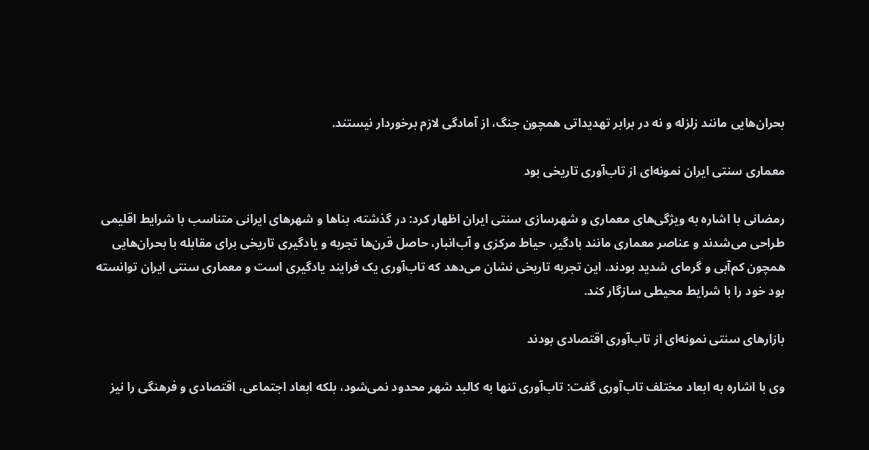بحران‌هایی مانند زلزله و نه در برابر تهدیداتی همچون جنگ، از آمادگی لازم برخوردار نیستند.

معماری سنتی ایران نمونه‌ای از تاب‌آوری تاریخی بود

رمضانی با اشاره به ویژگی‌های معماری و شهرسازی سنتی ایران اظهار کرد: در گذشته، بناها و شهرهای ایرانی متناسب با شرایط اقلیمی طراحی می‌شدند و عناصر معماری مانند بادگیر، حیاط مرکزی و آب‌انبار، حاصل قرن‌ها تجربه و یادگیری تاریخی برای مقابله با بحران‌هایی همچون کم‌آبی و گرمای شدید بودند. این تجربه تاریخی نشان می‌دهد که تاب‌آوری یک فرایند یادگیری است و معماری سنتی ایران توانسته بود خود را با شرایط محیطی سازگار کند.

بازارهای سنتی نمونه‌ای از تاب‌آوری اقتصادی بودند

وی با اشاره به ابعاد مختلف تاب‌آوری گفت: تاب‌آوری تنها به کالبد شهر محدود نمی‌شود، بلکه ابعاد اجتماعی، اقتصادی و فرهنگی را نیز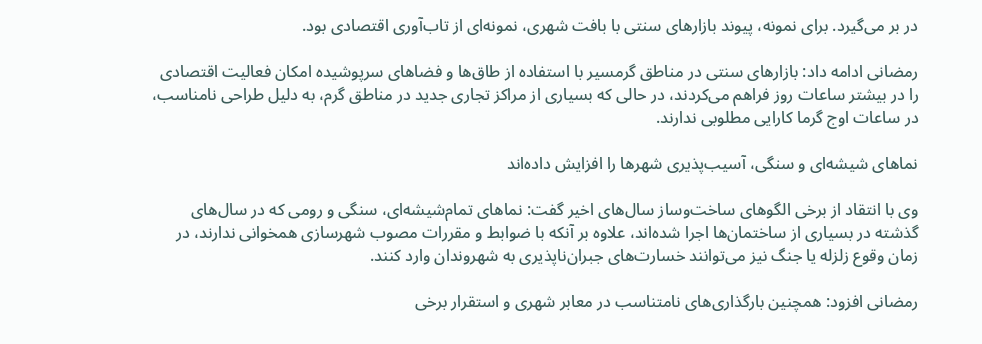در بر می‌گیرد. برای نمونه، پیوند بازارهای سنتی با بافت شهری، نمونه‌ای از تاب‌آوری اقتصادی بود.

رمضانی ادامه داد: بازارهای سنتی در مناطق گرمسیر با استفاده از طاق‌ها و فضاهای سرپوشیده امکان فعالیت اقتصادی را در بیشتر ساعات روز فراهم می‌کردند، در حالی که بسیاری از مراکز تجاری جدید در مناطق گرم، به دلیل طراحی نامناسب، در ساعات اوج گرما کارایی مطلوبی ندارند.

نماهای شیشه‌ای و سنگی، آسیب‌پذیری شهرها را افزایش داده‌اند

وی با انتقاد از برخی الگوهای ساخت‌وساز سال‌های اخیر گفت: نماهای تمام‌شیشه‌ای، سنگی و رومی که در سال‌های گذشته در بسیاری از ساختمان‌ها اجرا شده‌اند، علاوه بر آنکه با ضوابط و مقررات مصوب شهرسازی همخوانی ندارند، در زمان وقوع زلزله یا جنگ نیز می‌توانند خسارت‌های جبران‌ناپذیری به شهروندان وارد کنند.

رمضانی افزود: همچنین بارگذاری‌های نامتناسب در معابر شهری و استقرار برخی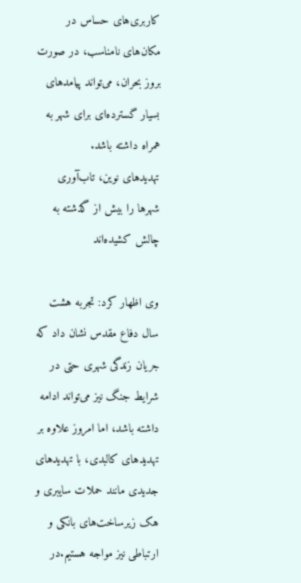کاربری‌های حساس در مکان‌های نامناسب، در صورت بروز بحران، می‌تواند پیامدهای بسیار گسترده‌ای برای شهر به همراه داشته باشد.
تهدیدهای نوین، تاب‌آوری شهرها را بیش از گذشته به چالش کشیده‌اند

وی اظهار کرد: تجربه هشت سال دفاع مقدس نشان داد که جریان زندگی شهری حتی در شرایط جنگ نیز می‌تواند ادامه داشته باشد، اما امروز علاوه بر تهدیدهای کالبدی، با تهدیدهای جدیدی مانند حملات سایبری و هک زیرساخت‌های بانکی و ارتباطی نیز مواجه هستیم.در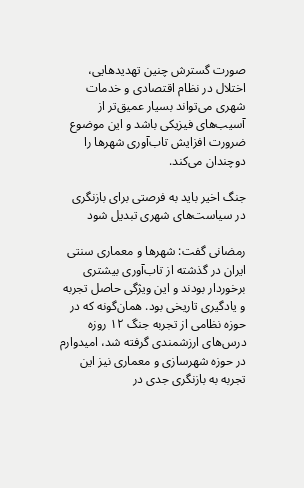صورت گسترش چنین تهدیدهایی، اختلال در نظام اقتصادی و خدمات شهری می‌تواند بسیار عمیق‌تر از آسیب‌های فیزیکی باشد و این موضوع ضرورت افزایش تاب‌آوری شهرها را دوچندان می‌کند.

جنگ اخیر باید به فرصتی برای بازنگری در سیاست‌های شهری تبدیل شود

رمضانی گفت: شهرها و معماری سنتی ایران در گذشته از تاب‌آوری بیشتری برخوردار بودند و این ویژگی حاصل تجربه و یادگیری تاریخی بود. همان‌گونه که در حوزه نظامی از تجربه جنگ ۱۲ روزه درس‌های ارزشمندی گرفته شد، امیدوارم در حوزه شهرسازی و معماری نیز این تجربه به بازنگری جدی در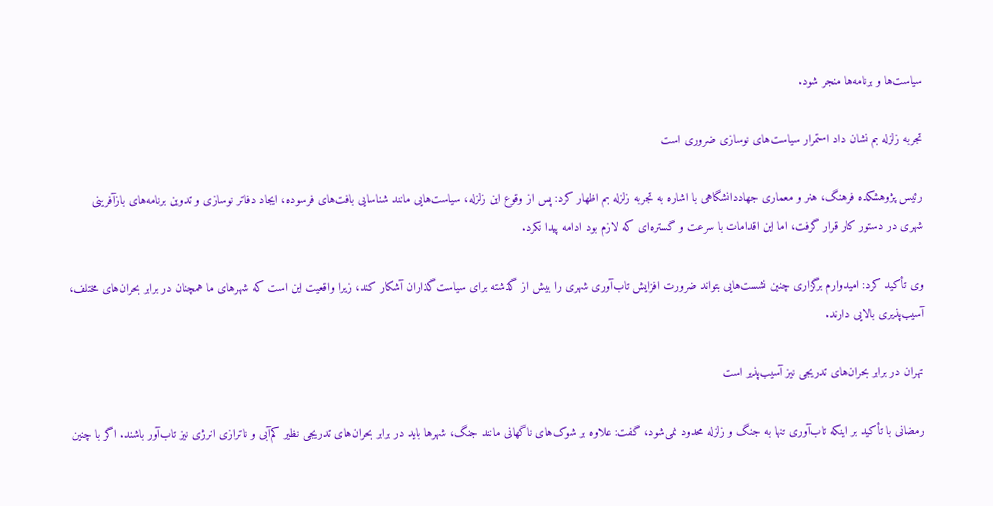سیاست‌ها و برنامه‌ها منجر شود.

تجربه زلزله بم نشان داد استمرار سیاست‌های نوسازی ضروری است

رئیس پژوهشکده فرهنگ، هنر و معماری جهاددانشگاهی با اشاره به تجربه زلزله بم اظهار کرد: پس از وقوع این زلزله، سیاست‌هایی مانند شناسایی بافت‌های فرسوده، ایجاد دفاتر نوسازی و تدوین برنامه‌های بازآفرینی شهری در دستور کار قرار گرفت، اما این اقدامات با سرعت و گستره‌ای که لازم بود ادامه پیدا نکرد.

وی تأکید کرد: امیدوارم برگزاری چنین نشست‌هایی بتواند ضرورت افزایش تاب‌آوری شهری را بیش از گذشته برای سیاست‌گذاران آشکار کند، زیرا واقعیت این است که شهرهای ما همچنان در برابر بحران‌های مختلف، آسیب‌پذیری بالایی دارند.

تهران در برابر بحران‌های تدریجی نیز آسیب‌پذیر است

رمضانی با تأکید بر اینکه تاب‌آوری تنها به جنگ و زلزله محدود نمی‌شود، گفت: علاوه بر شوک‌های ناگهانی مانند جنگ، شهرها باید در برابر بحران‌های تدریجی نظیر کم‌آبی و ناترازی انرژی نیز تاب‌آور باشند. اگر با چنین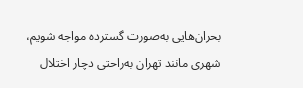بحران‌هایی به‌صورت گسترده مواجه شویم، شهری مانند تهران به‌راحتی دچار اختلال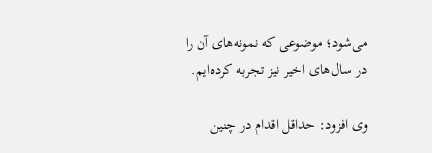می‌شود؛ موضوعی که نمونه‌های آن را در سال‌های اخیر نیز تجربه کرده‌ایم.

وی افزود: حداقل اقدام در چنین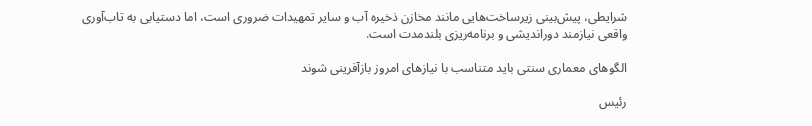شرایطی، پیش‌بینی زیرساخت‌هایی مانند مخازن ذخیره آب و سایر تمهیدات ضروری است، اما دستیابی به تاب‌آوری واقعی نیازمند دوراندیشی و برنامه‌ریزی بلندمدت است.

الگوهای معماری سنتی باید متناسب با نیازهای امروز بازآفرینی شوند

رئیس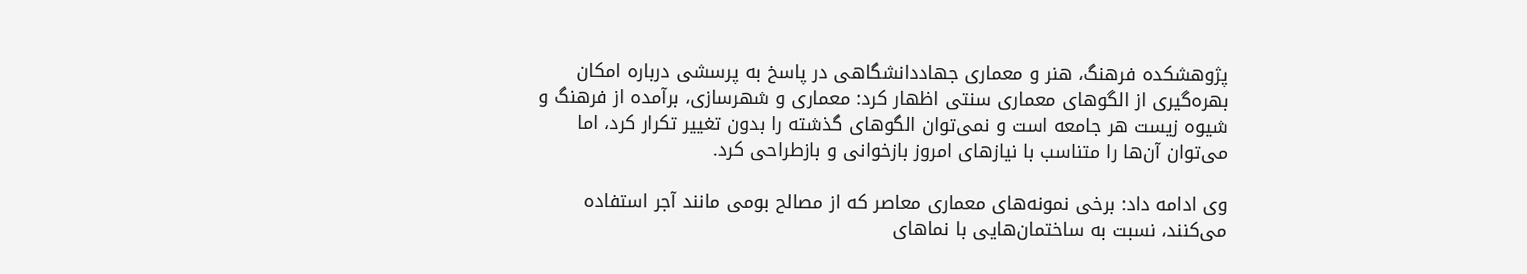پژوهشکده فرهنگ، هنر و معماری جهاددانشگاهی در پاسخ به پرسشی درباره امکان بهره‌گیری از الگوهای معماری سنتی اظهار کرد: معماری و شهرسازی، برآمده از فرهنگ و شیوه زیست هر جامعه است و نمی‌توان الگوهای گذشته را بدون تغییر تکرار کرد، اما می‌توان آن‌ها را متناسب با نیازهای امروز بازخوانی و بازطراحی کرد.

وی ادامه داد: برخی نمونه‌های معماری معاصر که از مصالح بومی مانند آجر استفاده می‌کنند، نسبت به ساختمان‌هایی با نماهای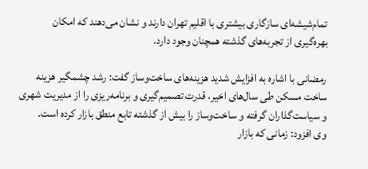تمام‌شیشه‌ای سازگاری بیشتری با اقلیم تهران دارند و نشان می‌دهند که امکان بهره‌گیری از تجربه‌های گذشته همچنان وجود دارد.

رمضانی با اشاره به افزایش شدید هزینه‌های ساخت‌وساز گفت: رشد چشمگیر هزینه ساخت مسکن طی سال‌های اخیر، قدرت تصمیم‌گیری و برنامه‌ریزی را از مدیریت شهری و سیاست‌گذاران گرفته و ساخت‌وساز را بیش از گذشته تابع منطق بازار کرده است.
وی افزود: زمانی که بازار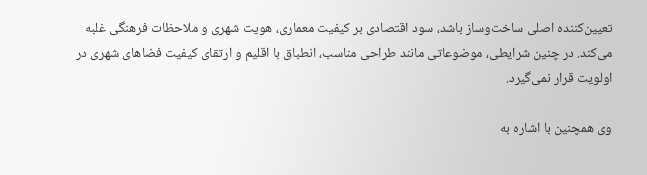تعیین‌کننده اصلی ساخت‌وساز باشد، سود اقتصادی بر کیفیت معماری، هویت شهری و ملاحظات فرهنگی غلبه می‌کند. در چنین شرایطی، موضوعاتی مانند طراحی مناسب، انطباق با اقلیم و ارتقای کیفیت فضاهای شهری در اولویت قرار نمی‌گیرد.

وی همچنین با اشاره به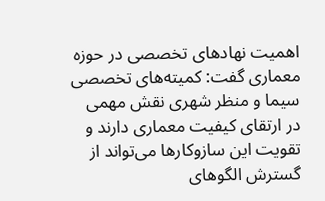اهمیت نهادهای تخصصی در حوزه معماری گفت: کمیته‌های تخصصی سیما و منظر شهری نقش مهمی در ارتقای کیفیت معماری دارند و تقویت این سازوکارها می‌تواند از گسترش الگوهای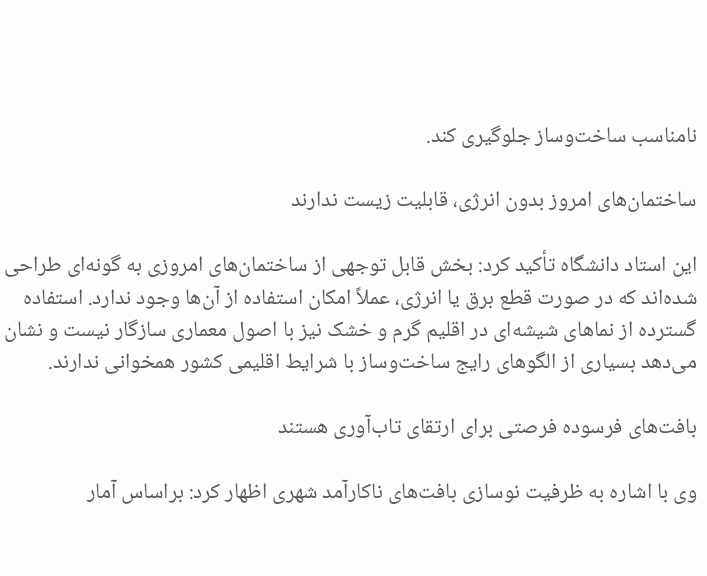نامناسب ساخت‌وساز جلوگیری کند.

ساختمان‌های امروز بدون انرژی، قابلیت زیست ندارند

این استاد دانشگاه تأکید کرد: بخش قابل توجهی از ساختمان‌های امروزی به گونه‌ای طراحی شده‌اند که در صورت قطع برق یا انرژی، عملاً امکان استفاده از آن‌ها وجود ندارد. استفاده گسترده از نماهای شیشه‌ای در اقلیم گرم و خشک نیز با اصول معماری سازگار نیست و نشان می‌دهد بسیاری از الگوهای رایج ساخت‌وساز با شرایط اقلیمی کشور همخوانی ندارند.

بافت‌های فرسوده فرصتی برای ارتقای تاب‌آوری هستند

وی با اشاره به ظرفیت نوسازی بافت‌های ناکارآمد شهری اظهار کرد: براساس آمار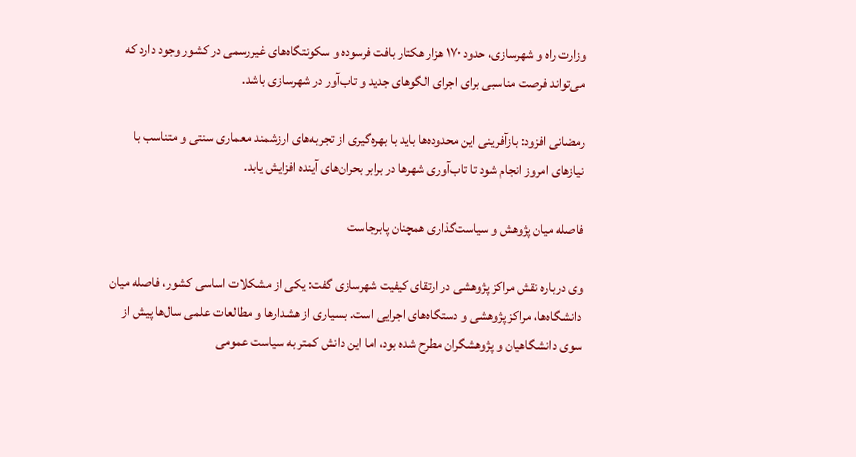وزارت راه و شهرسازی، حدود ۱۷۰ هزار هکتار بافت فرسوده و سکونتگاه‌های غیررسمی در کشور وجود دارد که می‌تواند فرصت مناسبی برای اجرای الگوهای جدید و تاب‌آور در شهرسازی باشد.

رمضانی افزود: بازآفرینی این محدوده‌ها باید با بهره‌گیری از تجربه‌های ارزشمند معماری سنتی و متناسب با نیازهای امروز انجام شود تا تاب‌آوری شهرها در برابر بحران‌های آینده افزایش یابد.

فاصله میان پژوهش و سیاست‌گذاری همچنان پابرجاست

وی درباره نقش مراکز پژوهشی در ارتقای کیفیت شهرسازی گفت: یکی از مشکلات اساسی کشور، فاصله میان دانشگاه‌ها، مراکز پژوهشی و دستگاه‌های اجرایی است. بسیاری از هشدارها و مطالعات علمی سال‌ها پیش از سوی دانشگاهیان و پژوهشگران مطرح شده بود، اما این دانش کمتر به سیاست عمومی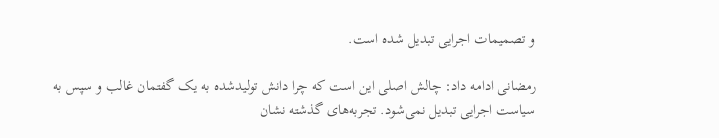و تصمیمات اجرایی تبدیل شده است.

رمضانی ادامه داد: چالش اصلی این است که چرا دانش تولیدشده به یک گفتمان غالب و سپس به سیاست اجرایی تبدیل نمی‌شود. تجربه‌های گذشته نشان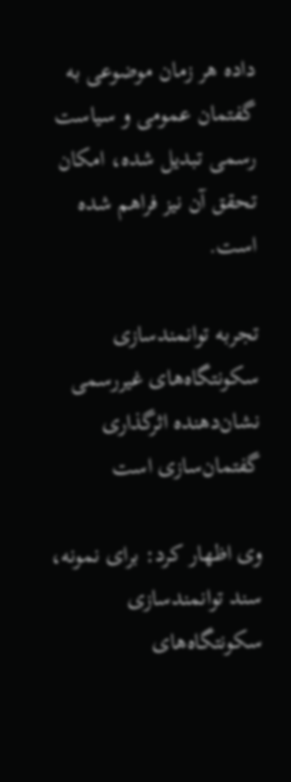داده هر زمان موضوعی به گفتمان عمومی و سیاست رسمی تبدیل شده، امکان تحقق آن نیز فراهم شده است.

تجربه توانمندسازی سکونتگاه‌های غیررسمی نشان‌دهنده اثرگذاری گفتمان‌سازی است

وی اظهار کرد: برای نمونه، سند توانمندسازی سکونتگاه‌های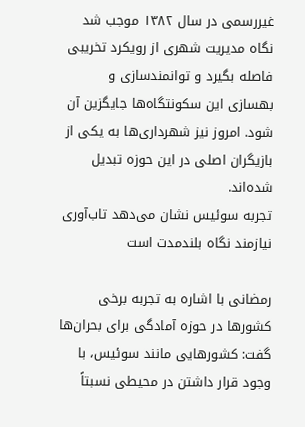غیررسمی در سال ۱۳۸۲ موجب شد نگاه مدیریت شهری از رویکرد تخریبی فاصله بگیرد و توانمندسازی و بهسازی این سکونتگاه‌ها جایگزین آن شود. امروز نیز شهرداری‌ها به یکی از بازیگران اصلی در این حوزه تبدیل شده‌اند.
تجربه سوئیس نشان می‌دهد تاب‌آوری نیازمند نگاه بلندمدت است

رمضانی با اشاره به تجربه برخی کشورها در حوزه آمادگی برای بحران‌ها گفت: کشورهایی مانند سوئیس، با وجود قرار داشتن در محیطی نسبتاً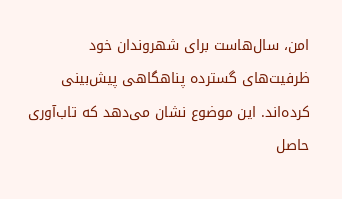امن، سال‌هاست برای شهروندان خود ظرفیت‌های گسترده پناهگاهی پیش‌بینی کرده‌اند. این موضوع نشان می‌دهد که تاب‌آوری حاصل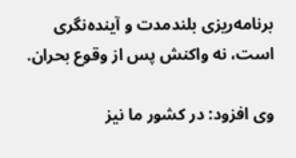برنامه‌ریزی بلندمدت و آینده‌نگری است، نه واکنش پس از وقوع بحران.

وی افزود: در کشور ما نیز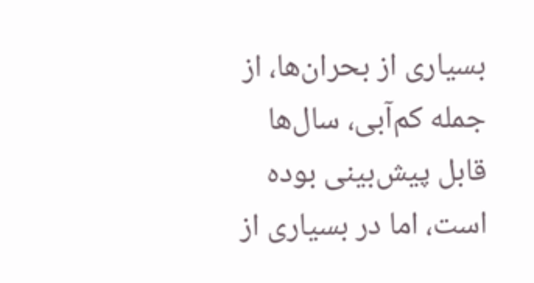بسیاری از بحران‌ها، از جمله کم‌آبی، سال‌ها قابل پیش‌بینی بوده است، اما در بسیاری از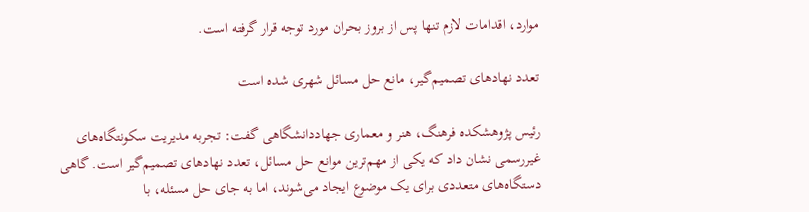موارد، اقدامات لازم تنها پس از بروز بحران مورد توجه قرار گرفته است.

تعدد نهادهای تصمیم‌گیر، مانع حل مسائل شهری شده است

رئیس پژوهشکده فرهنگ، هنر و معماری جهاددانشگاهی گفت: تجربه مدیریت سکونتگاه‌های غیررسمی نشان داد که یکی از مهم‌ترین موانع حل مسائل، تعدد نهادهای تصمیم‌گیر است. گاهی دستگاه‌های متعددی برای یک موضوع ایجاد می‌شوند، اما به جای حل مسئله، با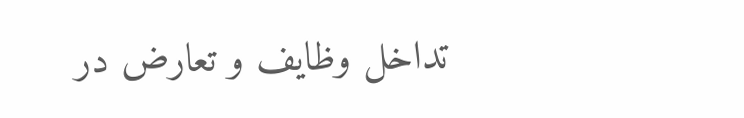تداخل وظایف و تعارض در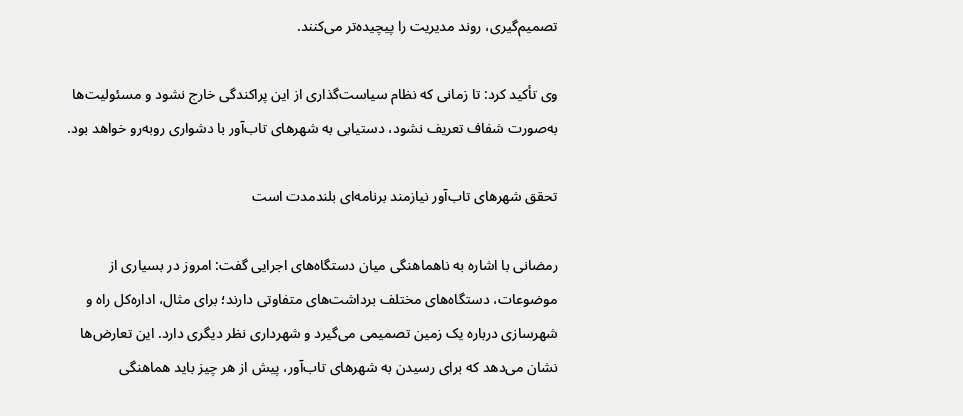تصمیم‌گیری، روند مدیریت را پیچیده‌تر می‌کنند.

وی تأکید کرد: تا زمانی که نظام سیاست‌گذاری از این پراکندگی خارج نشود و مسئولیت‌ها به‌صورت شفاف تعریف نشود، دستیابی به شهرهای تاب‌آور با دشواری روبه‌رو خواهد بود.

تحقق شهرهای تاب‌آور نیازمند برنامه‌ای بلندمدت است

رمضانی با اشاره به ناهماهنگی میان دستگاه‌های اجرایی گفت: امروز در بسیاری از موضوعات، دستگاه‌های مختلف برداشت‌های متفاوتی دارند؛ برای مثال، اداره‌کل راه و شهرسازی درباره یک زمین تصمیمی می‌گیرد و شهرداری نظر دیگری دارد. این تعارض‌ها نشان می‌دهد که برای رسیدن به شهرهای تاب‌آور، پیش از هر چیز باید هماهنگی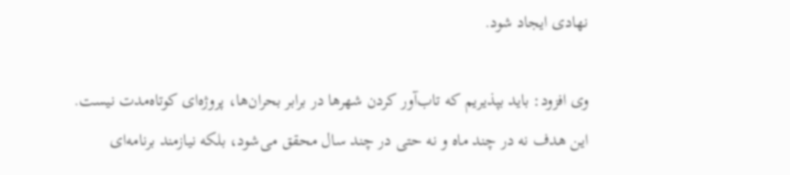نهادی ایجاد شود.

وی افزود: باید بپذیریم که تاب‌آور کردن شهرها در برابر بحران‌ها، پروژه‌ای کوتاه‌مدت نیست. این هدف نه در چند ماه و نه حتی در چند سال محقق می‌شود، بلکه نیازمند برنامه‌ای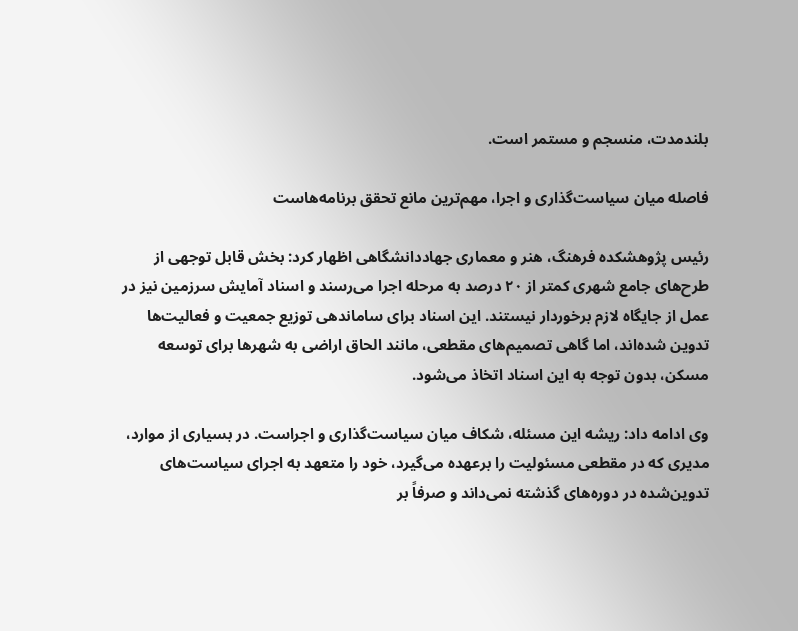بلندمدت، منسجم و مستمر است.

فاصله میان سیاست‌گذاری و اجرا، مهم‌ترین مانع تحقق برنامه‌هاست

رئیس پژوهشکده فرهنگ، هنر و معماری جهاددانشگاهی اظهار کرد: بخش قابل توجهی از طرح‌های جامع شهری کمتر از ۲۰ درصد به مرحله اجرا می‌رسند و اسناد آمایش سرزمین نیز در عمل از جایگاه لازم برخوردار نیستند. این اسناد برای ساماندهی توزیع جمعیت و فعالیت‌ها تدوین شده‌اند، اما گاهی تصمیم‌های مقطعی، مانند الحاق اراضی به شهرها برای توسعه مسکن، بدون توجه به این اسناد اتخاذ می‌شود.

وی ادامه داد: ریشه این مسئله، شکاف میان سیاست‌گذاری و اجراست. در بسیاری از موارد، مدیری که در مقطعی مسئولیت را برعهده می‌گیرد، خود را متعهد به اجرای سیاست‌های تدوین‌شده در دوره‌های گذشته نمی‌داند و صرفاً بر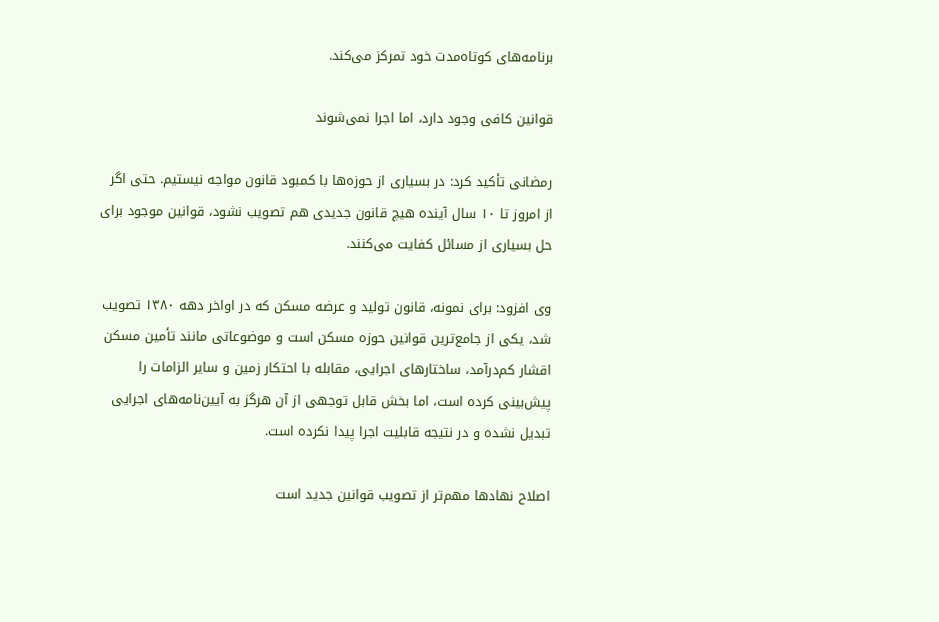برنامه‌های کوتاه‌مدت خود تمرکز می‌کند.

قوانین کافی وجود دارد، اما اجرا نمی‌شوند

رمضانی تأکید کرد: در بسیاری از حوزه‌ها با کمبود قانون مواجه نیستیم. حتی اگر از امروز تا ۱۰ سال آینده هیچ قانون جدیدی هم تصویب نشود، قوانین موجود برای حل بسیاری از مسائل کفایت می‌کنند.

وی افزود: برای نمونه، قانون تولید و عرضه مسکن که در اواخر دهه ۱۳۸۰ تصویب شد، یکی از جامع‌ترین قوانین حوزه مسکن است و موضوعاتی مانند تأمین مسکن اقشار کم‌درآمد، ساختارهای اجرایی، مقابله با احتکار زمین و سایر الزامات را پیش‌بینی کرده است، اما بخش قابل توجهی از آن هرگز به آیین‌نامه‌های اجرایی تبدیل نشده و در نتیجه قابلیت اجرا پیدا نکرده است.

اصلاح نهادها مهم‌تر از تصویب قوانین جدید است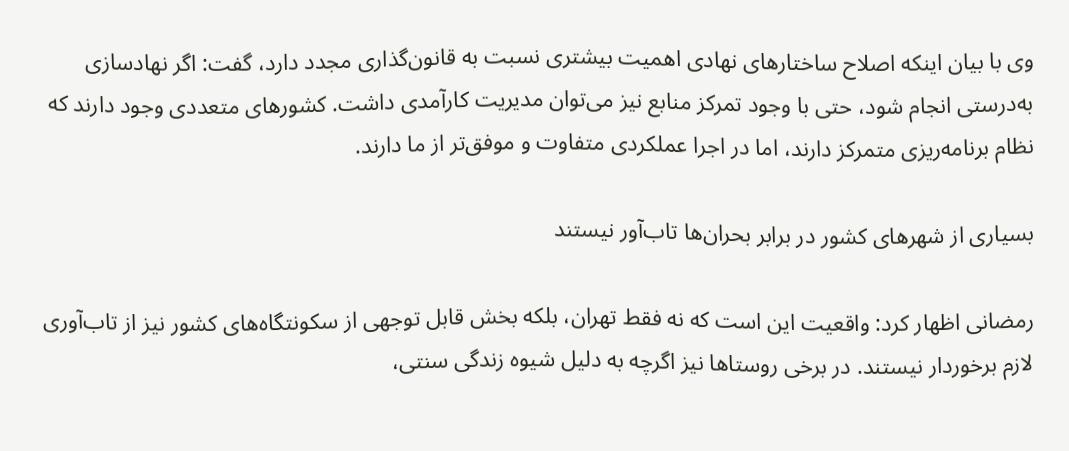وی با بیان اینکه اصلاح ساختارهای نهادی اهمیت بیشتری نسبت به قانون‌گذاری مجدد دارد، گفت: اگر نهادسازی به‌درستی انجام شود، حتی با وجود تمرکز منابع نیز می‌توان مدیریت کارآمدی داشت. کشورهای متعددی وجود دارند که نظام برنامه‌ریزی متمرکز دارند، اما در اجرا عملکردی متفاوت و موفق‌تر از ما دارند.

بسیاری از شهرهای کشور در برابر بحران‌ها تاب‌آور نیستند

رمضانی اظهار کرد: واقعیت این است که نه فقط تهران، بلکه بخش قابل توجهی از سکونتگاه‌های کشور نیز از تاب‌آوری لازم برخوردار نیستند. در برخی روستاها نیز اگرچه به دلیل شیوه زندگی سنتی،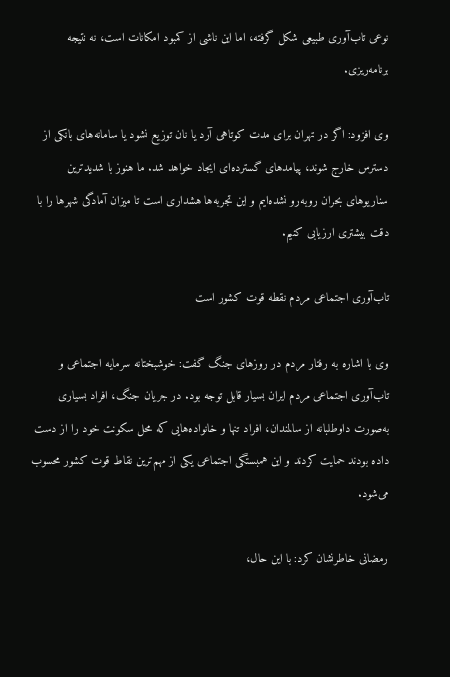نوعی تاب‌آوری طبیعی شکل گرفته، اما این ناشی از کمبود امکانات است، نه نتیجه برنامه‌ریزی.

وی افزود: اگر در تهران برای مدت کوتاهی آرد یا نان توزیع نشود یا سامانه‌های بانکی از دسترس خارج شوند، پیامدهای گسترده‌ای ایجاد خواهد شد. ما هنوز با شدیدترین سناریوهای بحران روبه‌رو نشده‌ایم و این تجربه‌ها هشداری است تا میزان آمادگی شهرها را با دقت بیشتری ارزیابی کنیم.

تاب‌آوری اجتماعی مردم نقطه قوت کشور است

وی با اشاره به رفتار مردم در روزهای جنگ گفت: خوشبختانه سرمایه اجتماعی و تاب‌آوری اجتماعی مردم ایران بسیار قابل توجه بود. در جریان جنگ، افراد بسیاری به‌صورت داوطلبانه از سالمندان، افراد تنها و خانواده‌هایی که محل سکونت خود را از دست داده بودند حمایت کردند و این همبستگی اجتماعی یکی از مهم‌ترین نقاط قوت کشور محسوب می‌شود.

رمضانی خاطرنشان کرد: با این حال،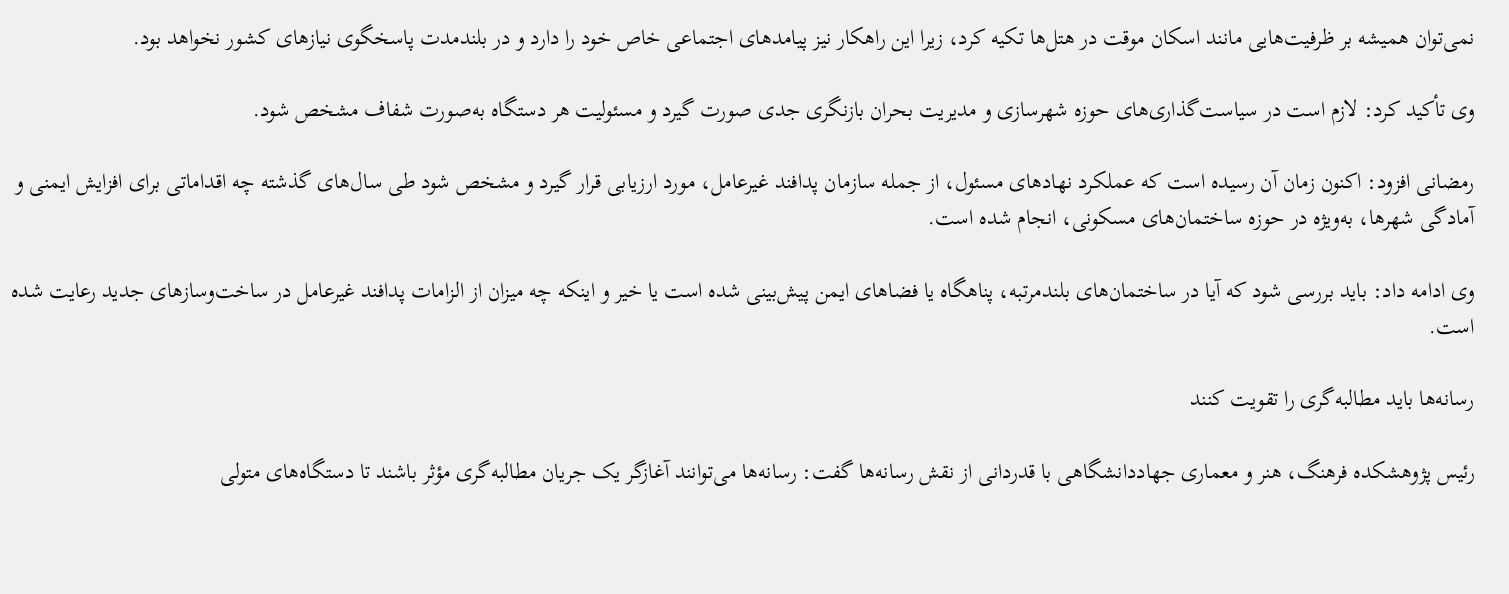نمی‌توان همیشه بر ظرفیت‌هایی مانند اسکان موقت در هتل‌ها تکیه کرد، زیرا این راهکار نیز پیامدهای اجتماعی خاص خود را دارد و در بلندمدت پاسخگوی نیازهای کشور نخواهد بود.

وی تأکید کرد: لازم است در سیاست‌گذاری‌های حوزه شهرسازی و مدیریت بحران بازنگری جدی صورت گیرد و مسئولیت هر دستگاه به‌صورت شفاف مشخص شود.

رمضانی افزود: اکنون زمان آن رسیده است که عملکرد نهادهای مسئول، از جمله سازمان پدافند غیرعامل، مورد ارزیابی قرار گیرد و مشخص شود طی سال‌های گذشته چه اقداماتی برای افزایش ایمنی و آمادگی شهرها، به‌ویژه در حوزه ساختمان‌های مسکونی، انجام شده است.

وی ادامه داد: باید بررسی شود که آیا در ساختمان‌های بلندمرتبه، پناهگاه یا فضاهای ایمن پیش‌بینی شده است یا خیر و اینکه چه میزان از الزامات پدافند غیرعامل در ساخت‌وسازهای جدید رعایت شده است.

رسانه‌ها باید مطالبه‌گری را تقویت کنند

رئیس پژوهشکده فرهنگ، هنر و معماری جهاددانشگاهی با قدردانی از نقش رسانه‌ها گفت: رسانه‌ها می‌توانند آغازگر یک جریان مطالبه‌گری مؤثر باشند تا دستگاه‌های متولی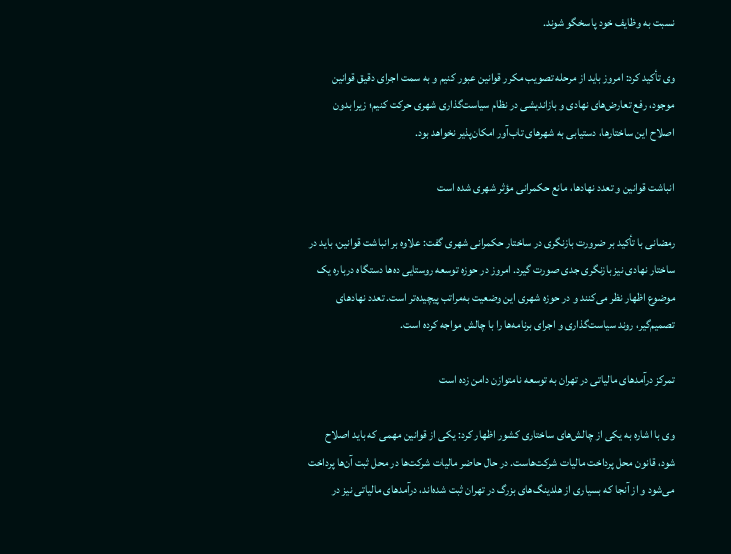نسبت به وظایف خود پاسخگو شوند.

وی تأکید کرد: امروز باید از مرحله تصویب مکرر قوانین عبور کنیم و به سمت اجرای دقیق قوانین موجود، رفع تعارض‌های نهادی و بازاندیشی در نظام سیاست‌گذاری شهری حرکت کنیم؛ زیرا بدون اصلاح این ساختارها، دستیابی به شهرهای تاب‌آور امکان‌پذیر نخواهد بود.

انباشت قوانین و تعدد نهادها، مانع حکمرانی مؤثر شهری شده است

رمضانی با تأکید بر ضرورت بازنگری در ساختار حکمرانی شهری گفت: علاوه بر انباشت قوانین، باید در ساختار نهادی نیز بازنگری جدی صورت گیرد. امروز در حوزه توسعه روستایی ده‌ها دستگاه درباره یک موضوع اظهار نظر می‌کنند و در حوزه شهری این وضعیت به‌مراتب پیچیده‌تر است. تعدد نهادهای تصمیم‌گیر، روند سیاست‌گذاری و اجرای برنامه‌ها را با چالش مواجه کرده است.

تمرکز درآمدهای مالیاتی در تهران به توسعه نامتوازن دامن زده است

وی با اشاره به یکی از چالش‌های ساختاری کشور اظهار کرد: یکی از قوانین مهمی که باید اصلاح شود، قانون محل پرداخت مالیات شرکت‌هاست. در حال حاضر مالیات شرکت‌ها در محل ثبت آن‌ها پرداخت می‌شود و از آنجا که بسیاری از هلدینگ‌های بزرگ در تهران ثبت شده‌اند، درآمدهای مالیاتی نیز در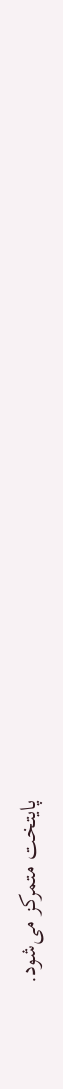پایتخت متمرکز می‌شود.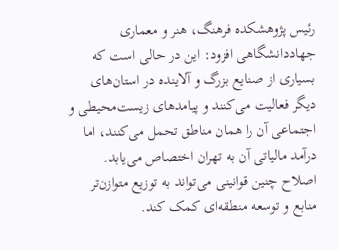رئیس پژوهشکده فرهنگ، هنر و معماری جهاددانشگاهی افزود: این در حالی است که بسیاری از صنایع بزرگ و آلاینده در استان‌های دیگر فعالیت می‌کنند و پیامدهای زیست‌محیطی و اجتماعی آن را همان مناطق تحمل می‌کنند، اما درآمد مالیاتی آن به تهران اختصاص می‌یابد. اصلاح چنین قوانینی می‌تواند به توزیع متوازن‌تر منابع و توسعه منطقه‌ای کمک کند.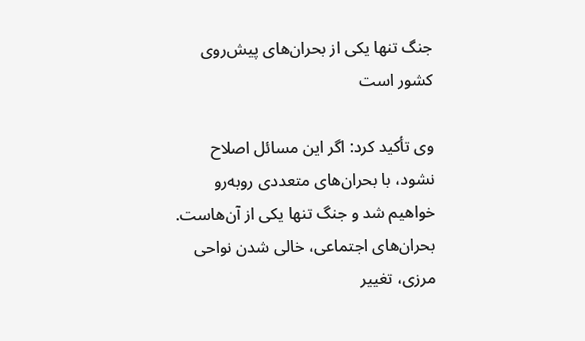جنگ تنها یکی از بحران‌های پیش‌روی کشور است

وی تأکید کرد: اگر این مسائل اصلاح نشود، با بحران‌های متعددی روبه‌رو خواهیم شد و جنگ تنها یکی از آن‌هاست. بحران‌های اجتماعی، خالی شدن نواحی مرزی، تغییر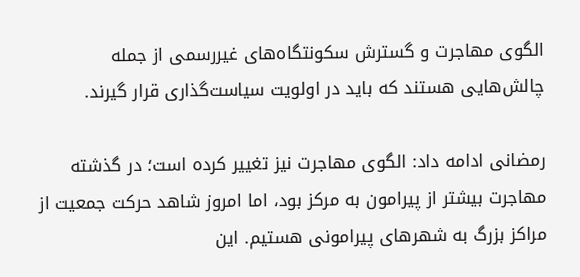الگوی مهاجرت و گسترش سکونتگاه‌های غیررسمی از جمله چالش‌هایی هستند که باید در اولویت سیاست‌گذاری قرار گیرند.

رمضانی ادامه داد: الگوی مهاجرت نیز تغییر کرده است؛ در گذشته مهاجرت بیشتر از پیرامون به مرکز بود، اما امروز شاهد حرکت جمعیت از مراکز بزرگ به شهرهای پیرامونی هستیم. این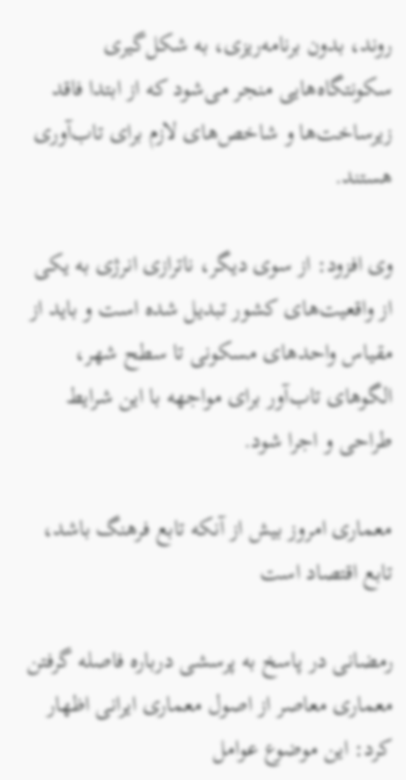روند، بدون برنامه‌ریزی، به شکل‌گیری سکونتگاه‌هایی منجر می‌شود که از ابتدا فاقد زیرساخت‌ها و شاخص‌های لازم برای تاب‌آوری هستند.

وی افزود: از سوی دیگر، ناترازی انرژی به یکی از واقعیت‌های کشور تبدیل شده است و باید از مقیاس واحدهای مسکونی تا سطح شهر، الگوهای تاب‌آور برای مواجهه با این شرایط طراحی و اجرا شود.

معماری امروز بیش از آنکه تابع فرهنگ باشد، تابع اقتصاد است

رمضانی در پاسخ به پرسشی درباره فاصله گرفتن معماری معاصر از اصول معماری ایرانی اظهار کرد: این موضوع عوامل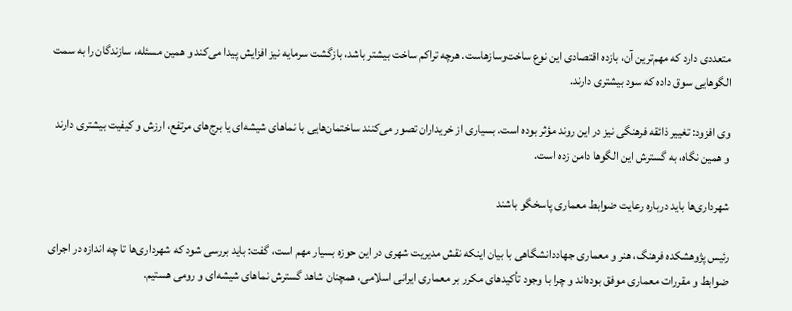متعددی دارد که مهم‌ترین آن، بازده اقتصادی این نوع ساخت‌وسازهاست. هرچه تراکم ساخت بیشتر باشد، بازگشت سرمایه نیز افزایش پیدا می‌کند و همین مسئله، سازندگان را به سمت الگوهایی سوق داده که سود بیشتری دارند.

وی افزود: تغییر ذائقه فرهنگی نیز در این روند مؤثر بوده است. بسیاری از خریداران تصور می‌کنند ساختمان‌هایی با نماهای شیشه‌ای یا برج‌های مرتفع، ارزش و کیفیت بیشتری دارند و همین نگاه، به گسترش این الگوها دامن زده است.

شهرداری‌ها باید درباره رعایت ضوابط معماری پاسخگو باشند

رئیس پژوهشکده فرهنگ، هنر و معماری جهاددانشگاهی با بیان اینکه نقش مدیریت شهری در این حوزه بسیار مهم است، گفت: باید بررسی شود که شهرداری‌ها تا چه اندازه در اجرای ضوابط و مقررات معماری موفق بوده‌اند و چرا با وجود تأکیدهای مکرر بر معماری ایرانی اسلامی، همچنان شاهد گسترش نماهای شیشه‌ای و رومی هستیم.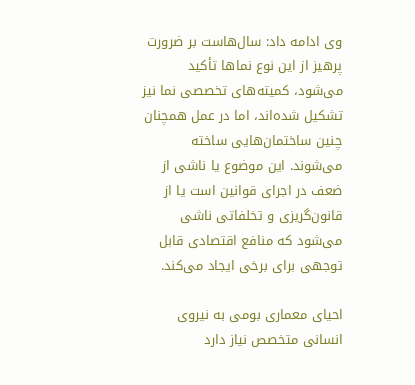وی ادامه داد: سال‌هاست بر ضرورت پرهیز از این نوع نماها تأکید می‌شود، کمیته‌های تخصصی نما نیز تشکیل شده‌اند، اما در عمل همچنان چنین ساختمان‌هایی ساخته می‌شوند. این موضوع یا ناشی از ضعف در اجرای قوانین است یا از قانون‌گریزی و تخلفاتی ناشی می‌شود که منافع اقتصادی قابل توجهی برای برخی ایجاد می‌کند.

احیای معماری بومی به نیروی انسانی متخصص نیاز دارد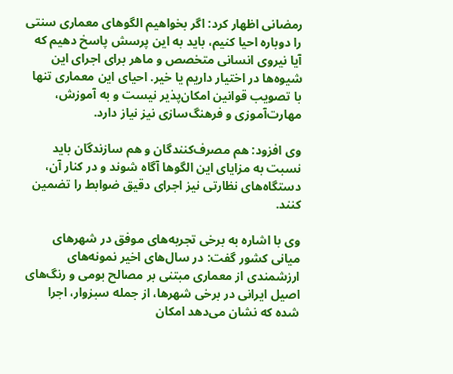رمضانی اظهار کرد: اگر بخواهیم الگوهای معماری سنتی را دوباره احیا کنیم، باید به این پرسش پاسخ دهیم که آیا نیروی انسانی متخصص و ماهر برای اجرای این شیوه‌ها در اختیار داریم یا خیر. احیای این معماری تنها با تصویب قوانین امکان‌پذیر نیست و به آموزش، مهارت‌آموزی و فرهنگ‌سازی نیز نیاز دارد.

وی افزود: هم مصرف‌کنندگان و هم سازندگان باید نسبت به مزایای این الگوها آگاه شوند و در کنار آن، دستگاه‌های نظارتی نیز اجرای دقیق ضوابط را تضمین کنند.

وی با اشاره به برخی تجربه‌های موفق در شهرهای میانی کشور گفت: در سال‌های اخیر نمونه‌های ارزشمندی از معماری مبتنی بر مصالح بومی و رنگ‌های اصیل ایرانی در برخی شهرها، از جمله سبزوار، اجرا شده که نشان می‌دهد امکان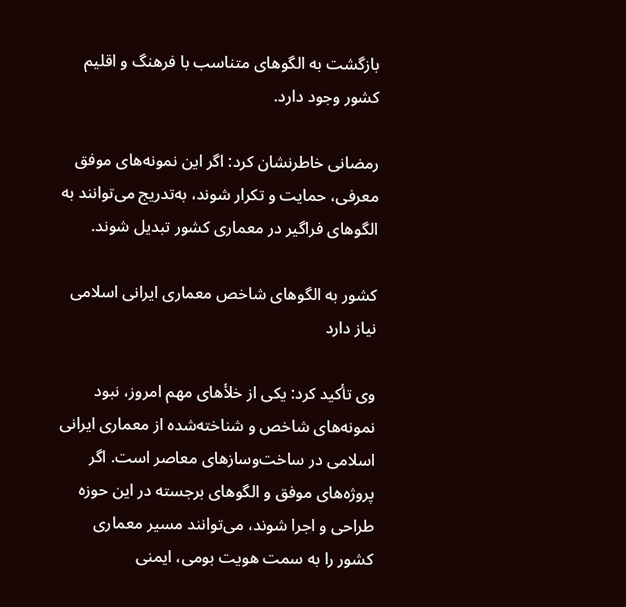بازگشت به الگوهای متناسب با فرهنگ و اقلیم کشور وجود دارد.

رمضانی خاطرنشان کرد: اگر این نمونه‌های موفق معرفی، حمایت و تکرار شوند، به‌تدریج می‌توانند به الگوهای فراگیر در معماری کشور تبدیل شوند.

کشور به الگوهای شاخص معماری ایرانی اسلامی نیاز دارد

وی تأکید کرد: یکی از خلأهای مهم امروز، نبود نمونه‌های شاخص و شناخته‌شده از معماری ایرانی اسلامی در ساخت‌وسازهای معاصر است. اگر پروژه‌های موفق و الگوهای برجسته در این حوزه طراحی و اجرا شوند، می‌توانند مسیر معماری کشور را به سمت هویت بومی، ایمنی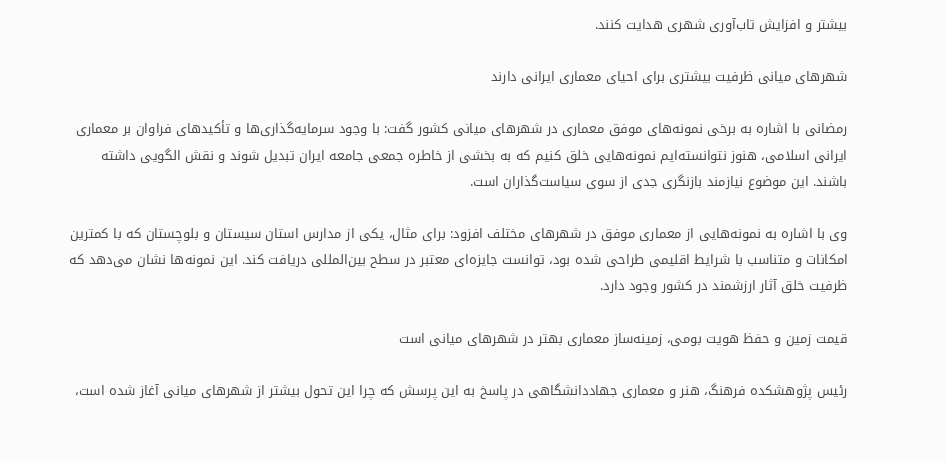بیشتر و افزایش تاب‌آوری شهری هدایت کنند.

شهرهای میانی ظرفیت بیشتری برای احیای معماری ایرانی دارند

رمضانی با اشاره به برخی نمونه‌های موفق معماری در شهرهای میانی کشور گفت: با وجود سرمایه‌گذاری‌ها و تأکیدهای فراوان بر معماری ایرانی اسلامی، هنوز نتوانسته‌ایم نمونه‌هایی خلق کنیم که به بخشی از خاطره جمعی جامعه ایران تبدیل شوند و نقش الگویی داشته باشند. این موضوع نیازمند بازنگری جدی از سوی سیاست‌گذاران است.

وی با اشاره به نمونه‌هایی از معماری موفق در شهرهای مختلف افزود: برای مثال، یکی از مدارس استان سیستان و بلوچستان که با کمترین امکانات و متناسب با شرایط اقلیمی طراحی شده بود، توانست جایزه‌ای معتبر در سطح بین‌المللی دریافت کند. این نمونه‌ها نشان می‌دهد که ظرفیت خلق آثار ارزشمند در کشور وجود دارد.

قیمت زمین و حفظ هویت بومی، زمینه‌ساز معماری بهتر در شهرهای میانی است

رئیس پژوهشکده فرهنگ، هنر و معماری جهاددانشگاهی در پاسخ به این پرسش که چرا این تحول بیشتر از شهرهای میانی آغاز شده است،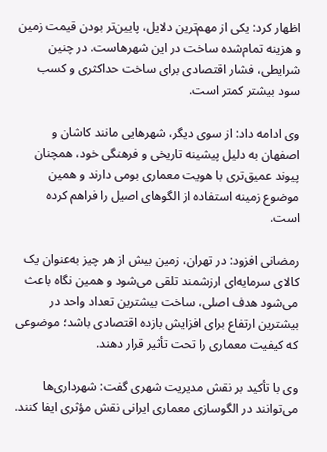اظهار کرد: یکی از مهم‌ترین دلایل، پایین‌تر بودن قیمت زمین و هزینه تمام‌شده ساخت در این شهرهاست. در چنین شرایطی، فشار اقتصادی برای ساخت حداکثری و کسب سود بیشتر کمتر است.

وی ادامه داد: از سوی دیگر، شهرهایی مانند کاشان و اصفهان به دلیل پیشینه تاریخی و فرهنگی خود، همچنان پیوند عمیق‌تری با هویت معماری بومی دارند و همین موضوع زمینه استفاده از الگوهای اصیل را فراهم کرده است.

رمضانی افزود: در تهران، زمین بیش از هر چیز به‌عنوان یک کالای سرمایه‌ای ارزشمند تلقی می‌شود و همین نگاه باعث می‌شود هدف اصلی، ساخت بیشترین تعداد واحد در بیشترین ارتفاع برای افزایش بازده اقتصادی باشد؛ موضوعی که کیفیت معماری را تحت تأثیر قرار دهند.

وی با تأکید بر نقش مدیریت شهری گفت: شهرداری‌ها می‌توانند در الگوسازی معماری ایرانی نقش مؤثری ایفا کنند.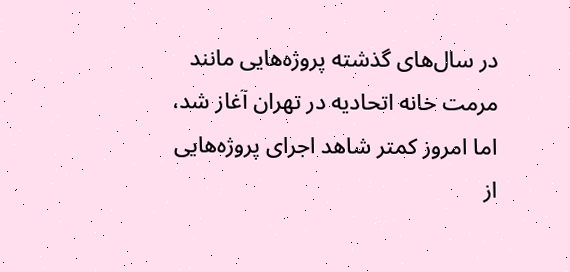در سال‌های گذشته پروژه‌هایی مانند مرمت خانه اتحادیه در تهران آغاز شد، اما امروز کمتر شاهد اجرای پروژه‌هایی از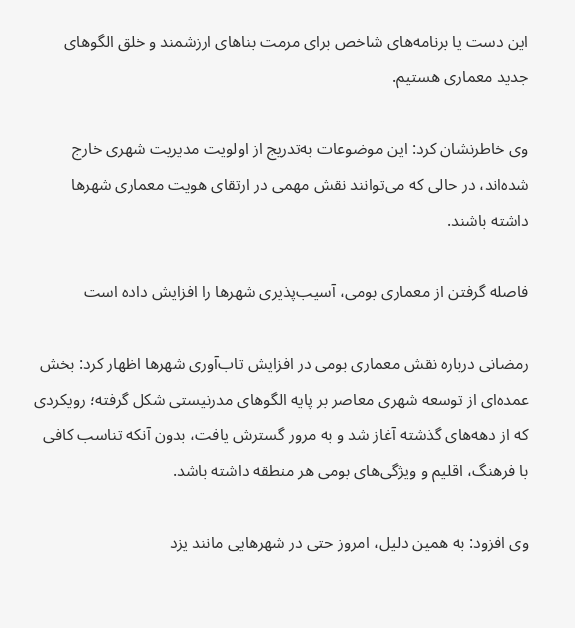این دست یا برنامه‌های شاخص برای مرمت بناهای ارزشمند و خلق الگوهای جدید معماری هستیم.

وی خاطرنشان کرد: این موضوعات به‌تدریج از اولویت مدیریت شهری خارج شده‌اند، در حالی که می‌توانند نقش مهمی در ارتقای هویت معماری شهرها داشته باشند.

فاصله گرفتن از معماری بومی، آسیب‌پذیری شهرها را افزایش داده است

رمضانی درباره نقش معماری بومی در افزایش تاب‌آوری شهرها اظهار کرد: بخش عمده‌ای از توسعه شهری معاصر بر پایه الگوهای مدرنیستی شکل گرفته؛ رویکردی که از دهه‌های گذشته آغاز شد و به مرور گسترش یافت، بدون آنکه تناسب کافی با فرهنگ، اقلیم و ویژگی‌های بومی هر منطقه داشته باشد.

وی افزود: به همین دلیل، امروز حتی در شهرهایی مانند یزد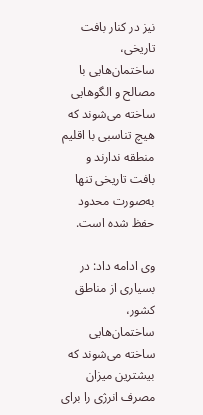نیز در کنار بافت تاریخی، ساختمان‌هایی با مصالح و الگوهایی ساخته می‌شوند که هیچ تناسبی با اقلیم منطقه ندارند و بافت تاریخی تنها به‌صورت محدود حفظ شده است.

وی ادامه داد: در بسیاری از مناطق کشور، ساختمان‌هایی ساخته می‌شوند که بیشترین میزان مصرف انرژی را برای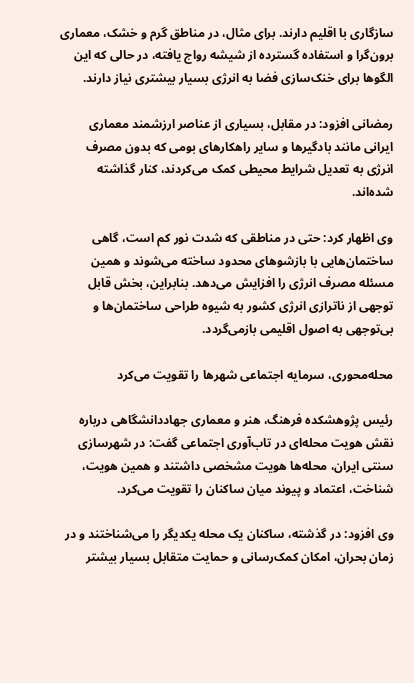سازگاری با اقلیم دارند. برای مثال، در مناطق گرم و خشک، معماری برون‌گرا و استفاده گسترده از شیشه رواج یافته، در حالی که این الگوها برای خنک‌سازی فضا به انرژی بسیار بیشتری نیاز دارند.

رمضانی افزود: در مقابل، بسیاری از عناصر ارزشمند معماری ایرانی مانند بادگیرها و سایر راهکارهای بومی که بدون مصرف انرژی به تعدیل شرایط محیطی کمک می‌کردند، کنار گذاشته شده‌اند.

وی اظهار کرد: حتی در مناطقی که شدت نور کم است، گاهی ساختمان‌هایی با بازشوهای محدود ساخته می‌شوند و همین مسئله مصرف انرژی را افزایش می‌دهد. بنابراین، بخش قابل توجهی از ناترازی انرژی کشور به شیوه طراحی ساختمان‌ها و بی‌توجهی به اصول اقلیمی بازمی‌گردد.

محله‌محوری، سرمایه اجتماعی شهرها را تقویت می‌کرد

رئیس پژوهشکده فرهنگ، هنر و معماری جهاددانشگاهی درباره نقش هویت محله‌ای در تاب‌آوری اجتماعی گفت: در شهرسازی سنتی ایران، محله‌ها هویت مشخصی داشتند و همین هویت، شناخت، اعتماد و پیوند میان ساکنان را تقویت می‌کرد.

وی افزود: در گذشته، ساکنان یک محله یکدیگر را می‌شناختند و در زمان بحران، امکان کمک‌رسانی و حمایت متقابل بسیار بیشتر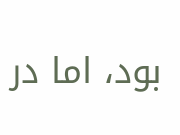بود، اما در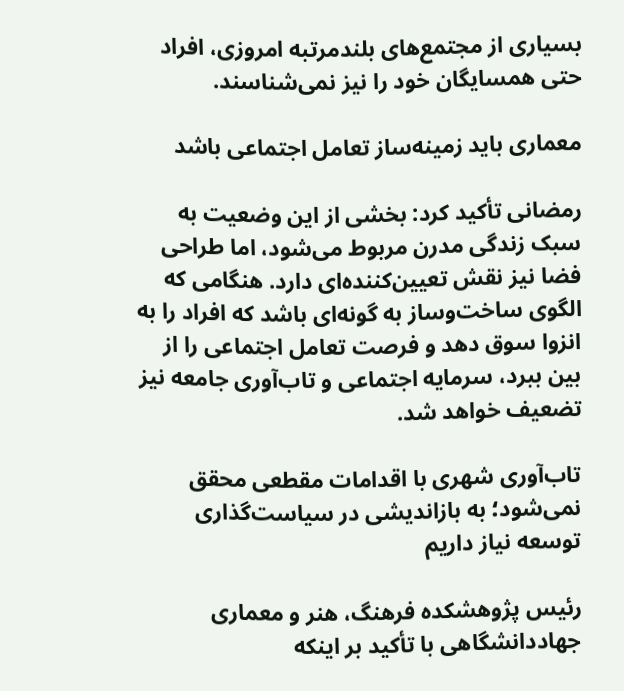بسیاری از مجتمع‌های بلندمرتبه امروزی، افراد حتی همسایگان خود را نیز نمی‌شناسند.

معماری باید زمینه‌ساز تعامل اجتماعی باشد

رمضانی تأکید کرد: بخشی از این وضعیت به سبک زندگی مدرن مربوط می‌شود، اما طراحی فضا نیز نقش تعیین‌کننده‌ای دارد. هنگامی که الگوی ساخت‌وساز به گونه‌ای باشد که افراد را به انزوا سوق دهد و فرصت تعامل اجتماعی را از بین ببرد، سرمایه اجتماعی و تاب‌آوری جامعه نیز تضعیف خواهد شد.

تاب‌آوری شهری با اقدامات مقطعی محقق نمی‌شود؛ به بازاندیشی در سیاست‌گذاری توسعه نیاز داریم

رئیس پژوهشکده فرهنگ، هنر و معماری جهاددانشگاهی با تأکید بر اینکه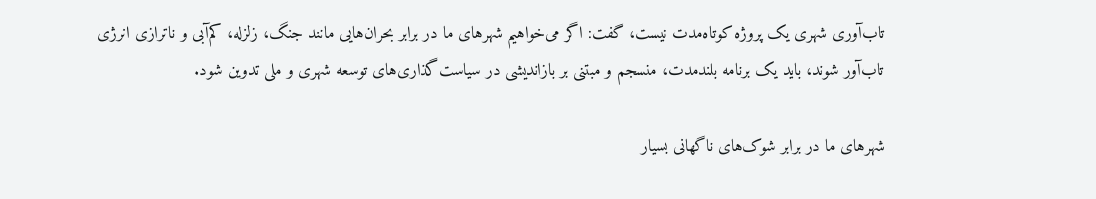تاب‌آوری شهری یک پروژه کوتاه‌مدت نیست، گفت: اگر می‌خواهیم شهرهای ما در برابر بحران‌هایی مانند جنگ، زلزله، کم‌آبی و ناترازی انرژی تاب‌آور شوند، باید یک برنامه بلندمدت، منسجم و مبتنی بر بازاندیشی در سیاست‌گذاری‌های توسعه شهری و ملی تدوین شود.

شهرهای ما در برابر شوک‌های ناگهانی بسیار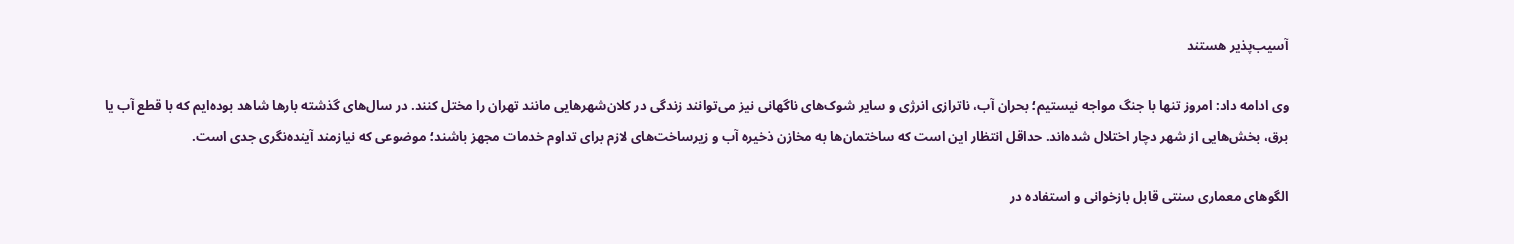آسیب‌پذیر هستند

وی ادامه داد: امروز تنها با جنگ مواجه نیستیم؛ بحران آب، ناترازی انرژی و سایر شوک‌های ناگهانی نیز می‌توانند زندگی در کلان‌شهرهایی مانند تهران را مختل کنند. در سال‌های گذشته بارها شاهد بوده‌ایم که با قطع آب یا برق، بخش‌هایی از شهر دچار اختلال شده‌اند. حداقل انتظار این است که ساختمان‌ها به مخازن ذخیره آب و زیرساخت‌های لازم برای تداوم خدمات مجهز باشند؛ موضوعی که نیازمند آینده‌نگری جدی است.

الگوهای معماری سنتی قابل بازخوانی و استفاده در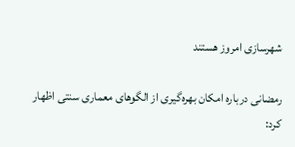شهرسازی امروز هستند

رمضانی درباره امکان بهره‌گیری از الگوهای معماری سنتی اظهار کرد: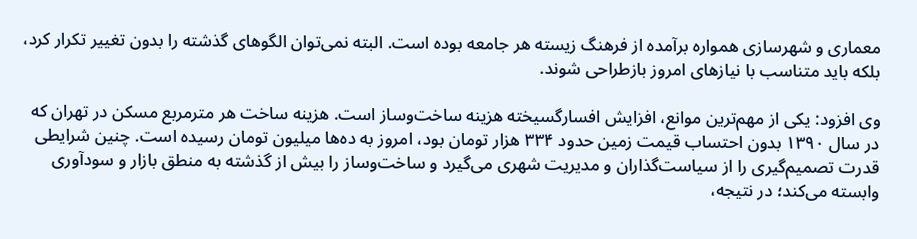معماری و شهرسازی همواره برآمده از فرهنگ زیسته هر جامعه بوده است. البته نمی‌توان الگوهای گذشته را بدون تغییر تکرار کرد، بلکه باید متناسب با نیازهای امروز بازطراحی شوند.

وی افزود: یکی از مهم‌ترین موانع، افزایش افسارگسیخته هزینه ساخت‌وساز است. هزینه ساخت هر مترمربع مسکن در تهران که در سال ۱۳۹۰ بدون احتساب قیمت زمین حدود ۳۳۴ هزار تومان بود، امروز به ده‌ها میلیون تومان رسیده است. چنین شرایطی قدرت تصمیم‌گیری را از سیاست‌گذاران و مدیریت شهری می‌گیرد و ساخت‌وساز را بیش از گذشته به منطق بازار و سودآوری وابسته می‌کند؛ در نتیجه،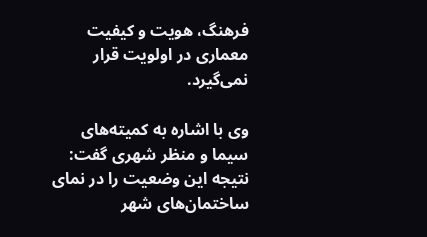فرهنگ، هویت و کیفیت معماری در اولویت قرار نمی‌گیرد.

وی با اشاره به کمیته‌های سیما و منظر شهری گفت: نتیجه این وضعیت را در نمای ساختمان‌های شهر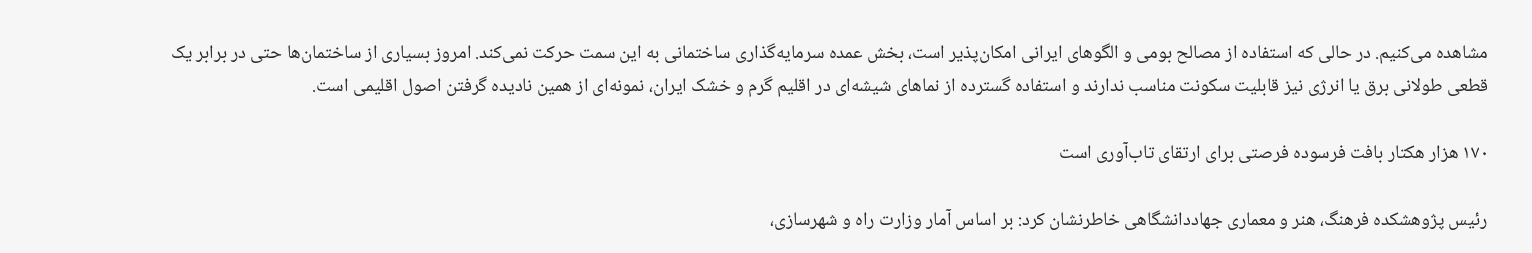مشاهده می‌کنیم. در حالی که استفاده از مصالح بومی و الگوهای ایرانی امکان‌پذیر است، بخش عمده سرمایه‌گذاری ساختمانی به این سمت حرکت نمی‌کند. امروز بسیاری از ساختمان‌ها حتی در برابر یک قطعی طولانی برق یا انرژی نیز قابلیت سکونت مناسب ندارند و استفاده گسترده از نماهای شیشه‌ای در اقلیم گرم و خشک ایران، نمونه‌ای از همین نادیده گرفتن اصول اقلیمی است.

۱۷۰ هزار هکتار بافت فرسوده فرصتی برای ارتقای تاب‌آوری است

رئیس پژوهشکده فرهنگ، هنر و معماری جهاددانشگاهی خاطرنشان کرد: بر اساس آمار وزارت راه و شهرسازی،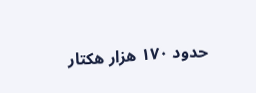حدود ۱۷۰ هزار هکتار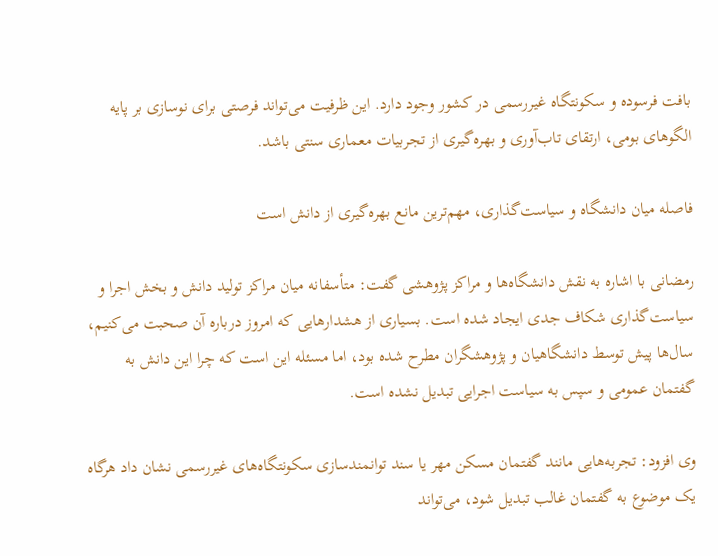بافت فرسوده و سکونتگاه غیررسمی در کشور وجود دارد. این ظرفیت می‌تواند فرصتی برای نوسازی بر پایه الگوهای بومی، ارتقای تاب‌آوری و بهره‌گیری از تجربیات معماری سنتی باشد.

فاصله میان دانشگاه و سیاست‌گذاری، مهم‌ترین مانع بهره‌گیری از دانش است

رمضانی با اشاره به نقش دانشگاه‌ها و مراکز پژوهشی گفت: متأسفانه میان مراکز تولید دانش و بخش اجرا و سیاست‌گذاری شکاف جدی ایجاد شده است. بسیاری از هشدارهایی که امروز درباره آن صحبت می‌کنیم، سال‌ها پیش توسط دانشگاهیان و پژوهشگران مطرح شده بود، اما مسئله این است که چرا این دانش به گفتمان عمومی و سپس به سیاست اجرایی تبدیل نشده است.

وی افزود: تجربه‌هایی مانند گفتمان مسکن مهر یا سند توانمندسازی سکونتگاه‌های غیررسمی نشان داد هرگاه یک موضوع به گفتمان غالب تبدیل شود، می‌تواند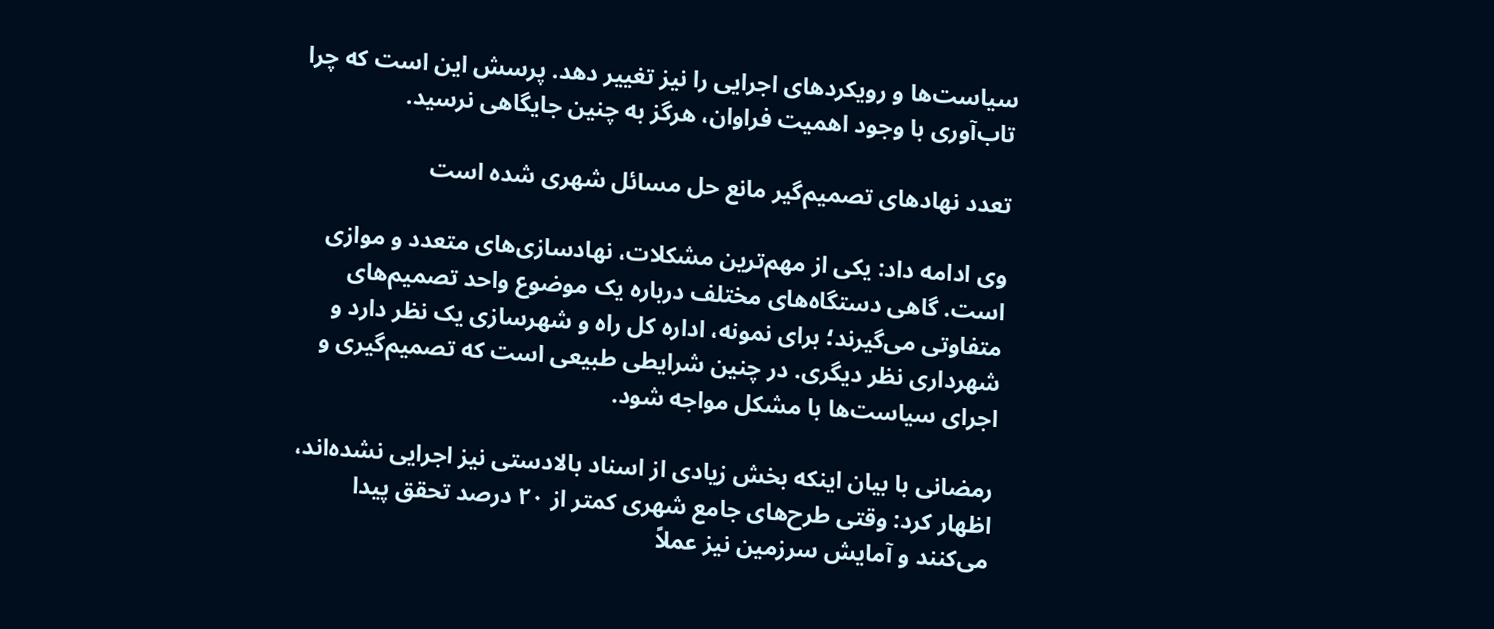سیاست‌ها و رویکردهای اجرایی را نیز تغییر دهد. پرسش این است که چرا تاب‌آوری با وجود اهمیت فراوان، هرگز به چنین جایگاهی نرسید.

تعدد نهادهای تصمیم‌گیر مانع حل مسائل شهری شده است

وی ادامه داد: یکی از مهم‌ترین مشکلات، نهادسازی‌های متعدد و موازی است. گاهی دستگاه‌های مختلف درباره یک موضوع واحد تصمیم‌های متفاوتی می‌گیرند؛ برای نمونه، اداره کل راه و شهرسازی یک نظر دارد و شهرداری نظر دیگری. در چنین شرایطی طبیعی است که تصمیم‌گیری و اجرای سیاست‌ها با مشکل مواجه شود.

رمضانی با بیان اینکه بخش زیادی از اسناد بالادستی نیز اجرایی نشده‌اند، اظهار کرد: وقتی طرح‌های جامع شهری کمتر از ۲۰ درصد تحقق پیدا می‌کنند و آمایش سرزمین نیز عملاً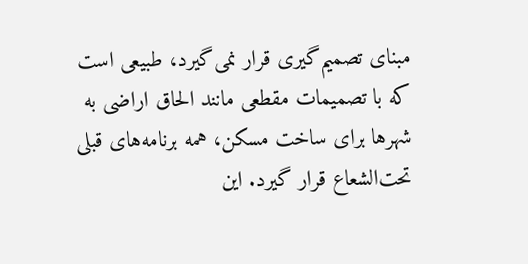مبنای تصمیم‌گیری قرار نمی‌گیرد، طبیعی است که با تصمیمات مقطعی مانند الحاق اراضی به شهرها برای ساخت مسکن، همه برنامه‌های قبلی تحت‌الشعاع قرار گیرد. این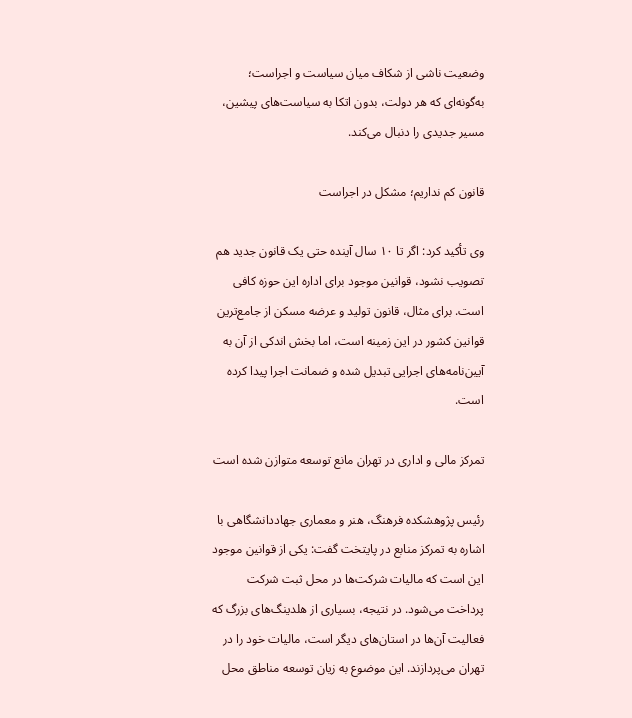وضعیت ناشی از شکاف میان سیاست و اجراست؛ به‌گونه‌ای که هر دولت، بدون اتکا به سیاست‌های پیشین، مسیر جدیدی را دنبال می‌کند.

قانون کم نداریم؛ مشکل در اجراست

وی تأکید کرد: اگر تا ۱۰ سال آینده حتی یک قانون جدید هم تصویب نشود، قوانین موجود برای اداره این حوزه کافی است. برای مثال، قانون تولید و عرضه مسکن از جامع‌ترین قوانین کشور در این زمینه است، اما بخش اندکی از آن به آیین‌نامه‌های اجرایی تبدیل شده و ضمانت اجرا پیدا کرده است.

تمرکز مالی و اداری در تهران مانع توسعه متوازن شده است

رئیس پژوهشکده فرهنگ، هنر و معماری جهاددانشگاهی با اشاره به تمرکز منابع در پایتخت گفت: یکی از قوانین موجود این است که مالیات شرکت‌ها در محل ثبت شرکت پرداخت می‌شود. در نتیجه، بسیاری از هلدینگ‌های بزرگ که فعالیت آن‌ها در استان‌های دیگر است، مالیات خود را در تهران می‌پردازند. این موضوع به زیان توسعه مناطق محل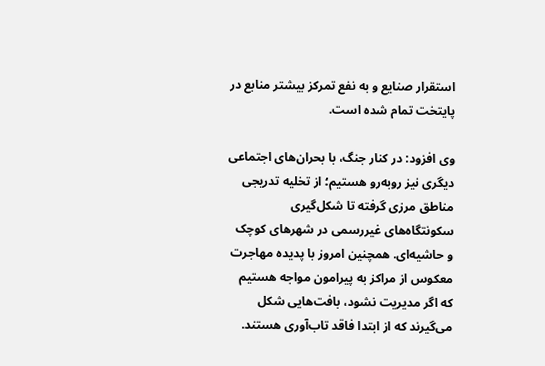استقرار صنایع و به نفع تمرکز بیشتر منابع در پایتخت تمام شده است.

وی افزود: در کنار جنگ، با بحران‌های اجتماعی دیگری نیز روبه‌رو هستیم؛ از تخلیه تدریجی مناطق مرزی گرفته تا شکل‌گیری سکونتگاه‌های غیررسمی در شهرهای کوچک و حاشیه‌ای. همچنین امروز با پدیده مهاجرت معکوس از مراکز به پیرامون مواجه هستیم که اگر مدیریت نشود، بافت‌هایی شکل می‌گیرند که از ابتدا فاقد تاب‌آوری هستند.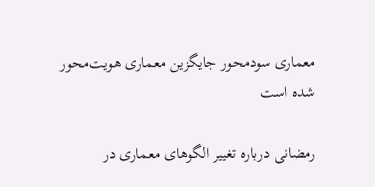معماری سودمحور جایگزین معماری هویت‌محور شده است

رمضانی درباره تغییر الگوهای معماری در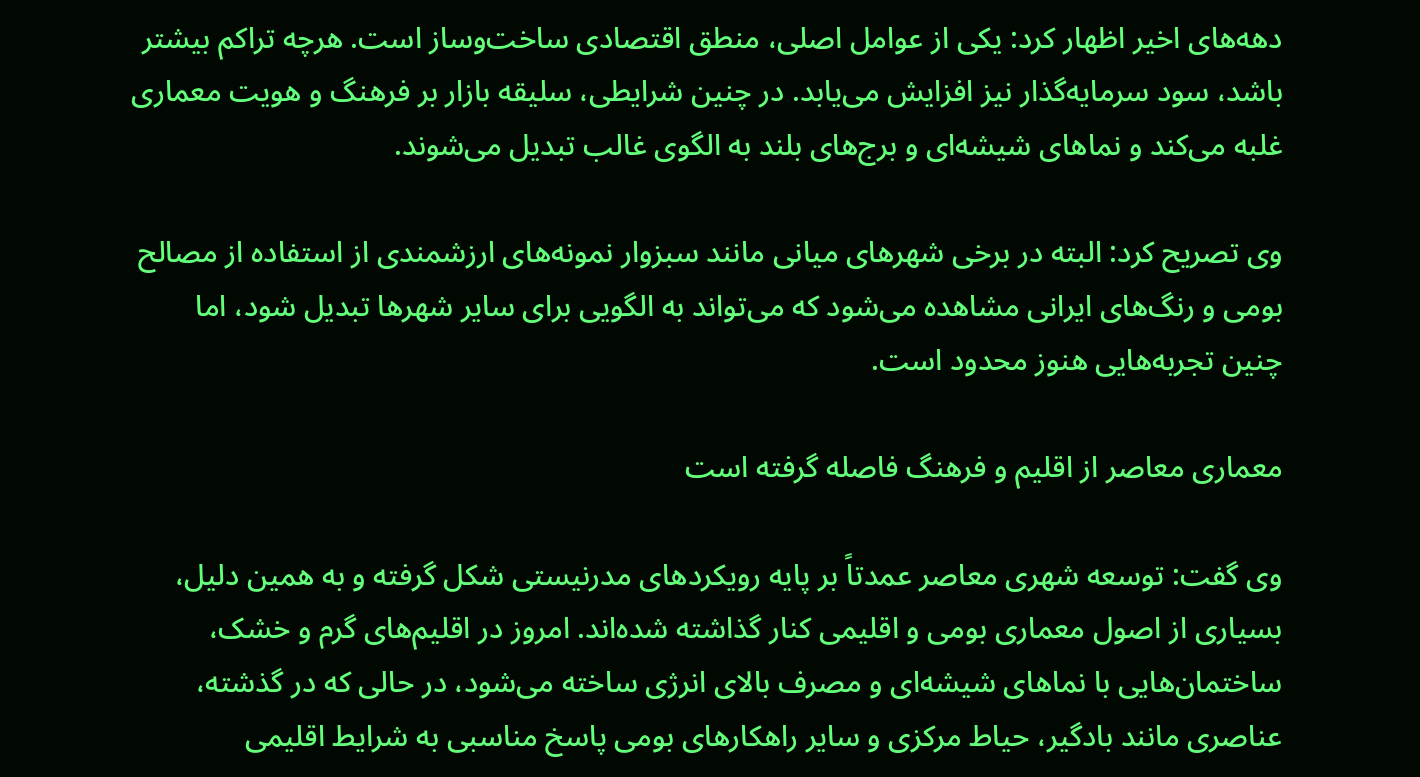دهه‌های اخیر اظهار کرد: یکی از عوامل اصلی، منطق اقتصادی ساخت‌وساز است. هرچه تراکم بیشتر باشد، سود سرمایه‌گذار نیز افزایش می‌یابد. در چنین شرایطی، سلیقه بازار بر فرهنگ و هویت معماری غلبه می‌کند و نماهای شیشه‌ای و برج‌های بلند به الگوی غالب تبدیل می‌شوند.

وی تصریح کرد: البته در برخی شهرهای میانی مانند سبزوار نمونه‌های ارزشمندی از استفاده از مصالح بومی و رنگ‌های ایرانی مشاهده می‌شود که می‌تواند به الگویی برای سایر شهرها تبدیل شود، اما چنین تجربه‌هایی هنوز محدود است.

معماری معاصر از اقلیم و فرهنگ فاصله گرفته است

وی گفت: توسعه شهری معاصر عمدتاً بر پایه رویکردهای مدرنیستی شکل گرفته و به همین دلیل، بسیاری از اصول معماری بومی و اقلیمی کنار گذاشته شده‌اند. امروز در اقلیم‌های گرم و خشک، ساختمان‌هایی با نماهای شیشه‌ای و مصرف بالای انرژی ساخته می‌شود، در حالی که در گذشته، عناصری مانند بادگیر، حیاط مرکزی و سایر راهکارهای بومی پاسخ مناسبی به شرایط اقلیمی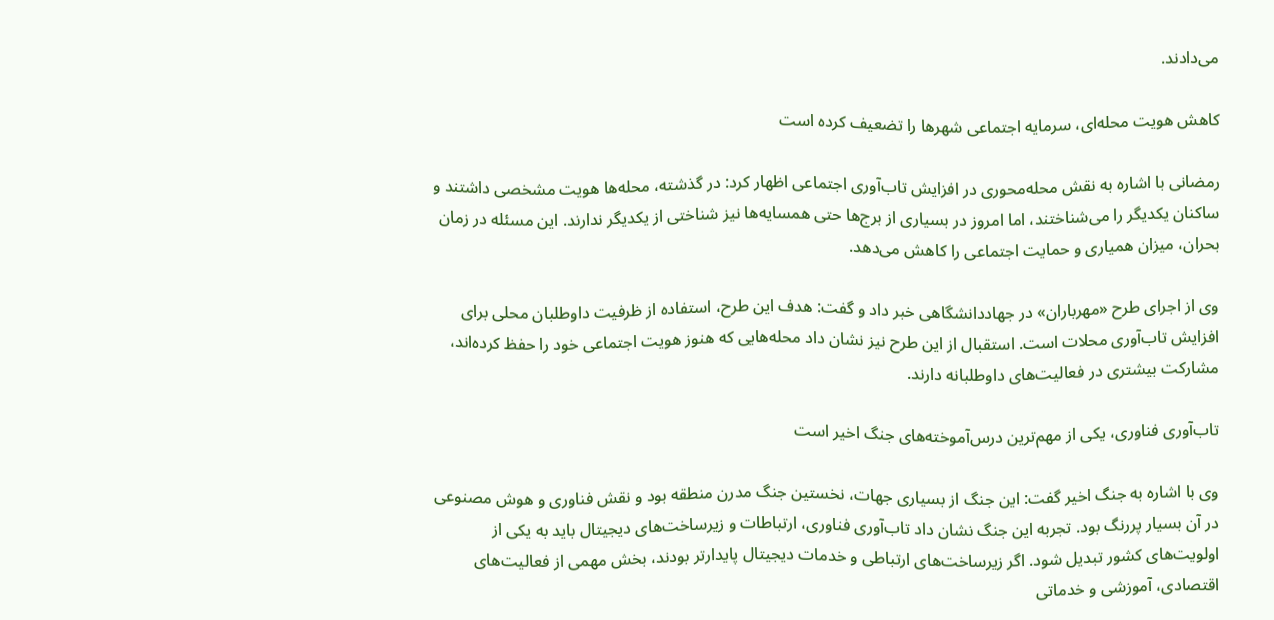می‌دادند.

کاهش هویت محله‌ای، سرمایه اجتماعی شهرها را تضعیف کرده است

رمضانی با اشاره به نقش محله‌محوری در افزایش تاب‌آوری اجتماعی اظهار کرد: در گذشته، محله‌ها هویت مشخصی داشتند و ساکنان یکدیگر را می‌شناختند، اما امروز در بسیاری از برج‌ها حتی همسایه‌ها نیز شناختی از یکدیگر ندارند. این مسئله در زمان بحران، میزان همیاری و حمایت اجتماعی را کاهش می‌دهد.

وی از اجرای طرح «مهرباران» در جهاددانشگاهی خبر داد و گفت: هدف این طرح، استفاده از ظرفیت داوطلبان محلی برای افزایش تاب‌آوری محلات است. استقبال از این طرح نیز نشان داد محله‌هایی که هنوز هویت اجتماعی خود را حفظ کرده‌اند، مشارکت بیشتری در فعالیت‌های داوطلبانه دارند.

تاب‌آوری فناوری، یکی از مهم‌ترین درس‌آموخته‌های جنگ اخیر است

وی با اشاره به جنگ اخیر گفت: این جنگ از بسیاری جهات، نخستین جنگ مدرن منطقه بود و نقش فناوری و هوش مصنوعی در آن بسیار پررنگ بود. تجربه این جنگ نشان داد تاب‌آوری فناوری، ارتباطات و زیرساخت‌های دیجیتال باید به یکی از اولویت‌های کشور تبدیل شود. اگر زیرساخت‌های ارتباطی و خدمات دیجیتال پایدارتر بودند، بخش مهمی از فعالیت‌های اقتصادی، آموزشی و خدماتی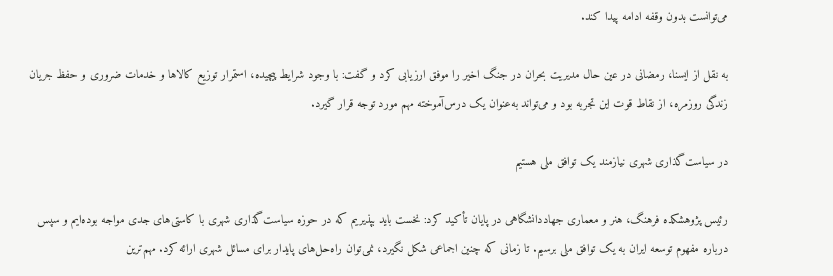می‌توانست بدون وقفه ادامه پیدا کند.

به نقل از ایسنا، رمضانی در عین حال مدیریت بحران در جنگ اخیر را موفق ارزیابی کرد و گفت: با وجود شرایط پیچیده، استمرار توزیع کالاها و خدمات ضروری و حفظ جریان زندگی روزمره، از نقاط قوت این تجربه بود و می‌تواند به‌عنوان یک درس‌آموخته مهم مورد توجه قرار گیرد.

در سیاست‌گذاری شهری نیازمند یک توافق ملی هستیم

رئیس پژوهشکده فرهنگ، هنر و معماری جهاددانشگاهی در پایان تأکید کرد: نخست باید بپذیریم که در حوزه سیاست‌گذاری شهری با کاستی‌های جدی مواجه بوده‌ایم و سپس درباره مفهوم توسعه ایران به یک توافق ملی برسیم. تا زمانی که چنین اجماعی شکل نگیرد، نمی‌توان راه‌حل‌های پایدار برای مسائل شهری ارائه کرد. مهم‌ترین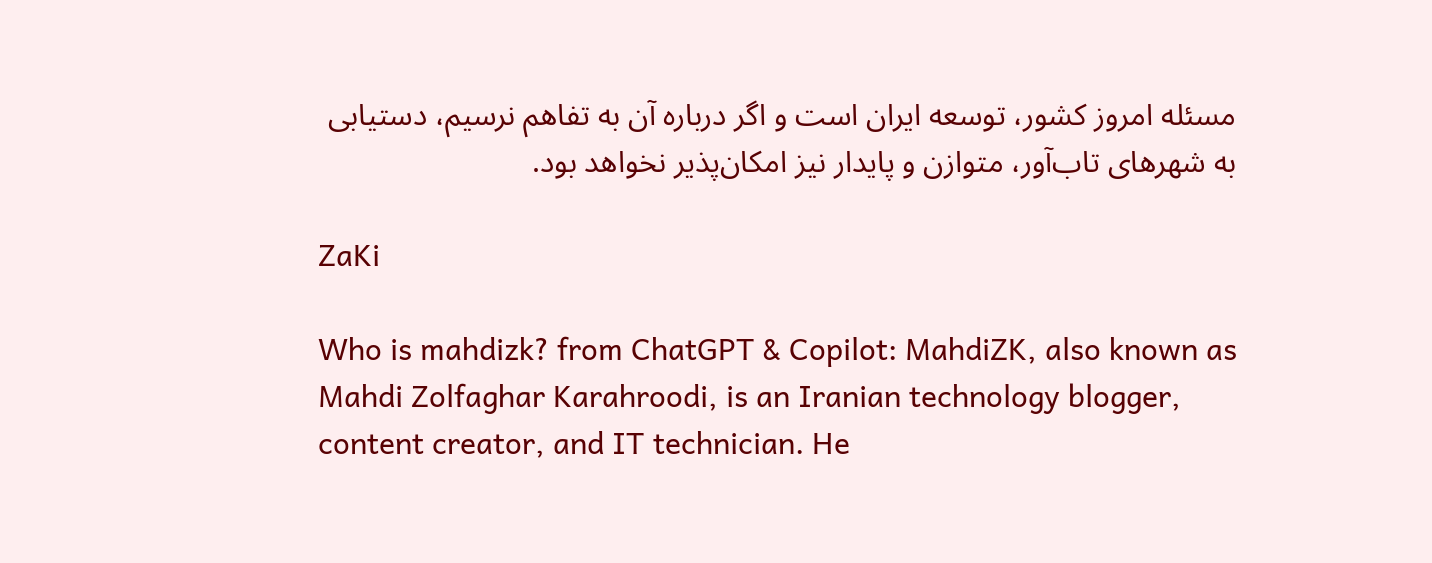مسئله امروز کشور، توسعه ایران است و اگر درباره آن به تفاهم نرسیم، دستیابی به شهرهای تاب‌آور، متوازن و پایدار نیز امکان‌پذیر نخواهد بود.

ZaKi

Who is mahdizk? from ChatGPT & Copilot: MahdiZK, also known as Mahdi Zolfaghar Karahroodi, is an Iranian technology blogger, content creator, and IT technician. He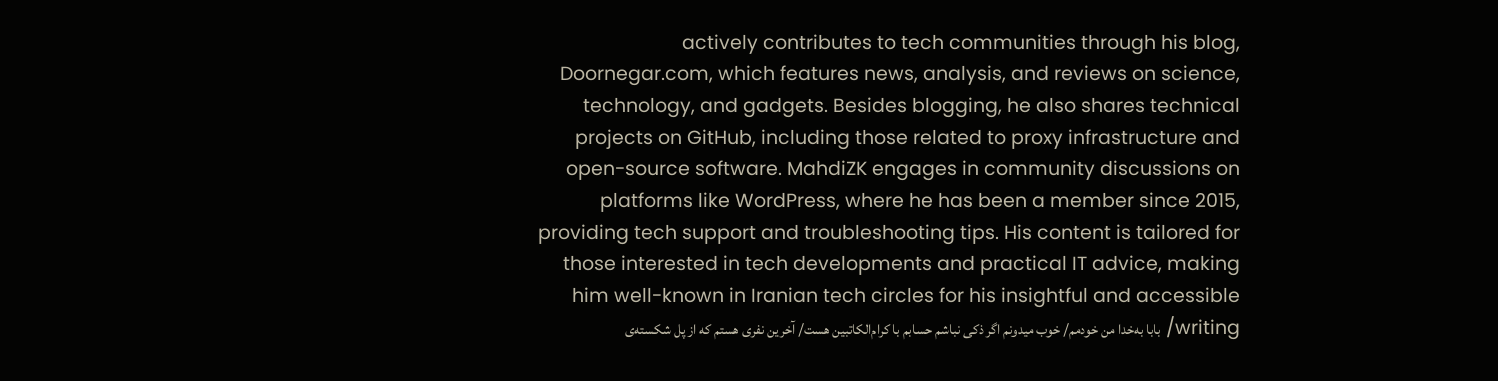actively contributes to tech communities through his blog, Doornegar.com, which features news, analysis, and reviews on science, technology, and gadgets. Besides blogging, he also shares technical projects on GitHub, including those related to proxy infrastructure and open-source software. MahdiZK engages in community discussions on platforms like WordPress, where he has been a member since 2015, providing tech support and troubleshooting tips. His content is tailored for those interested in tech developments and practical IT advice, making him well-known in Iranian tech circles for his insightful and accessible writing/ بابا به‌خدا من خودمم/ خوب میدونم اگر ذکی نباشم حسابم با کرام‌الکاتبین هست/ آخرین نفری هستم که از پل شکسته‌ی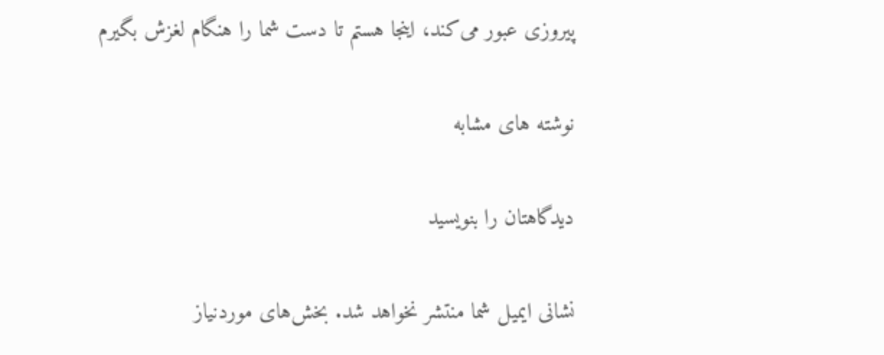پیروزی عبور می‌کند، اینجا هستم تا دست شما را هنگام لغزش بگیرم

نوشته های مشابه

دیدگاهتان را بنویسید

نشانی ایمیل شما منتشر نخواهد شد. بخش‌های موردنیاز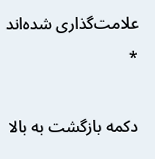علامت‌گذاری شده‌اند *

دکمه بازگشت به بالا